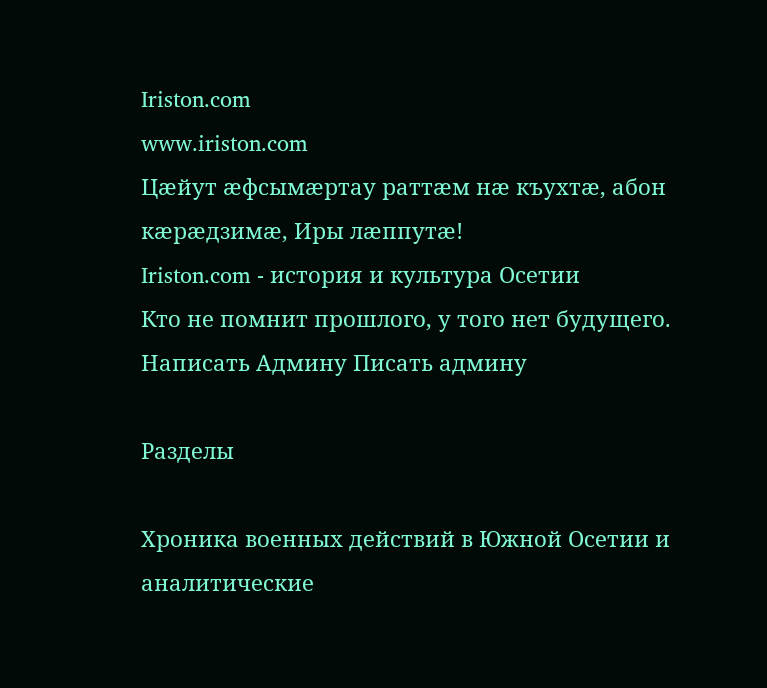Iriston.com
www.iriston.com
Цæйут æфсымæртау раттæм нæ къухтæ, абон кæрæдзимæ, Иры лæппутæ!
Iriston.com - история и культура Осетии
Кто не помнит прошлого, у того нет будущего.
Написать Админу Писать админу

Разделы

Хроника военных действий в Южной Осетии и аналитические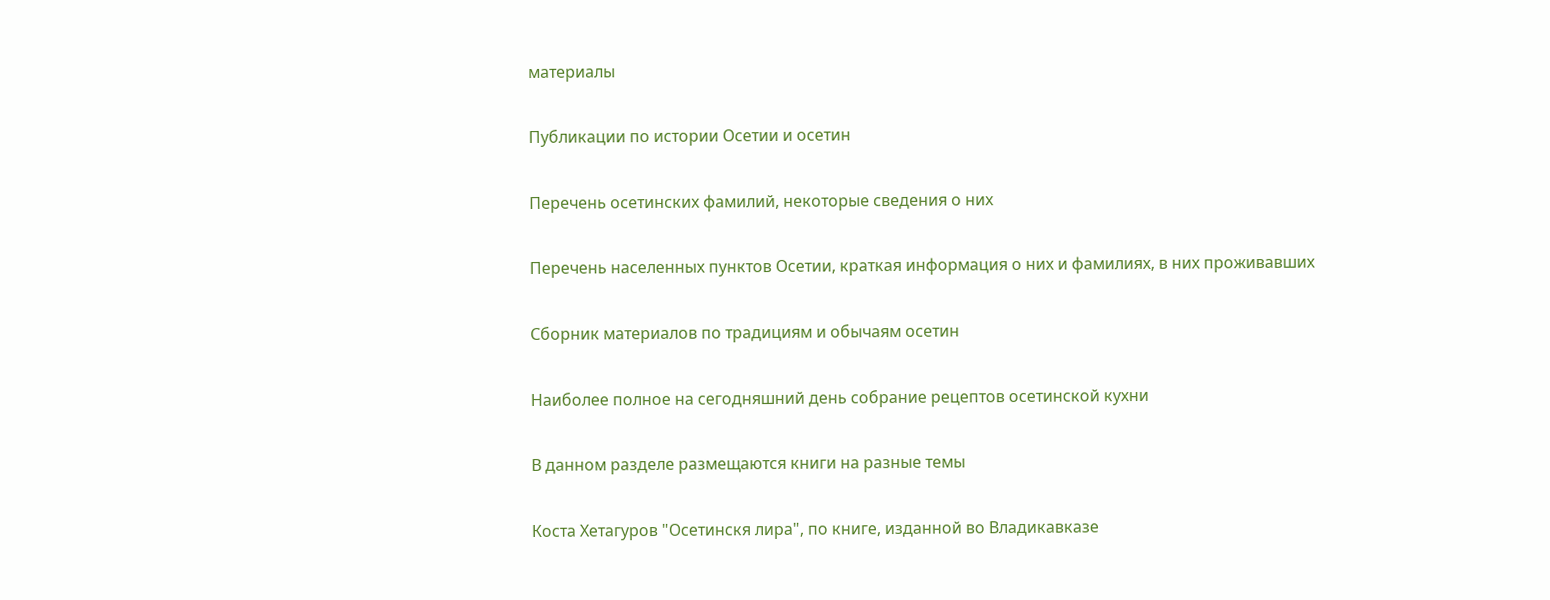материалы

Публикации по истории Осетии и осетин

Перечень осетинских фамилий, некоторые сведения о них

Перечень населенных пунктов Осетии, краткая информация о них и фамилиях, в них проживавших

Сборник материалов по традициям и обычаям осетин

Наиболее полное на сегодняшний день собрание рецептов осетинской кухни

В данном разделе размещаются книги на разные темы

Коста Хетагуров "Осетинскя лира", по книге, изданной во Владикавказе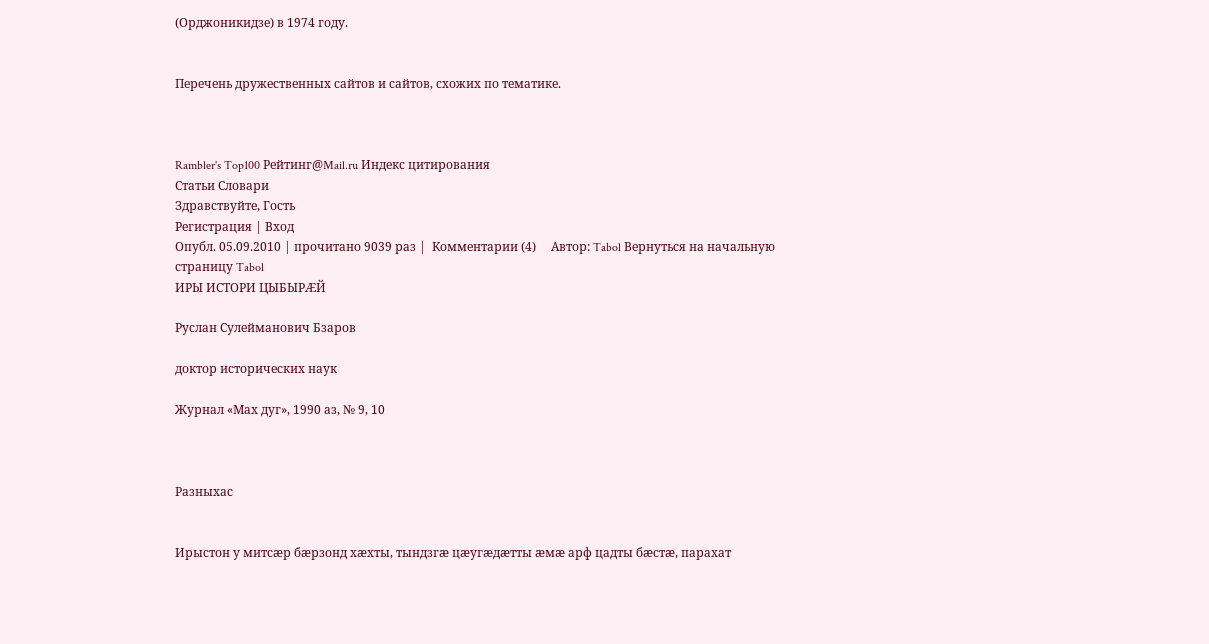(Орджоникидзе) в 1974 году.


Перечень дружественных сайтов и сайтов, схожих по тематике.



Rambler's Top100 Рейтинг@Mail.ru Индекс цитирования
Статьи Словари
Здравствуйте, Гость
Регистрация | Вход
Опубл. 05.09.2010 | прочитано 9039 раз |  Комментарии (4)     Автор: Tabol Вернуться на начальную страницу Tabol
ИРЫ ИСТОРИ ЦЫБЫРÆЙ

Руслан Сулейманович Бзаров

доктор исторических наук

Журнал «Мах дуг», 1990 аз, № 9, 10



Разныхас


Ирыстон у митсæр бæрзонд хæхты, тындзгæ цæугæдæтты æмæ арф цадты бæстæ, парахат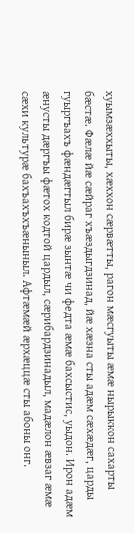хуымзæххыты, хæххон сæрвæтты, рагон мæсгуыты æмæ нырыккон сахарты бæстæ. Фæлæ йæ сæйраг хъæздыгдзинад, йæ хæзна сты адæм сæхæдæг, царды гуыргъахъ фæндæгтыл бирæ зынтæ чи федта æмæ бахсыстис, уыдон. Ирон адæм æнусты дæргъы фæтох кодтой цардыл, сæрибардзинадыл, мадæлон æвзаг æмæ сæхи культурæ бахъахъхъæныныл. Афтæмæй æрхæццæ сты абоны онг.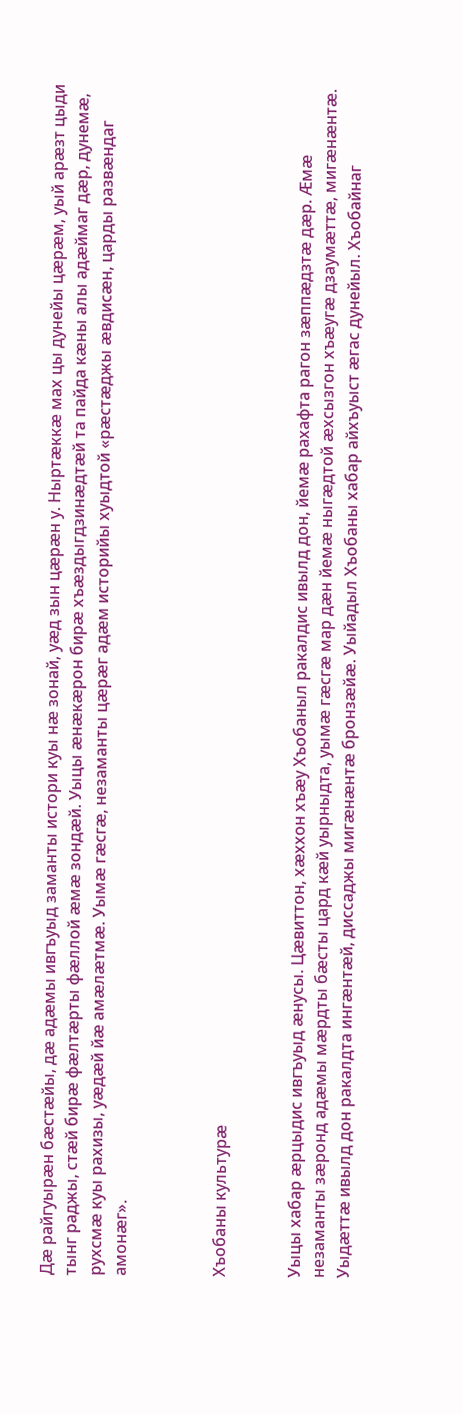Дæ райгуырæн бæстæйы, дæ адæмы ивгъуыд заманты истори куы нæ зонай, уæд зын цæрæн у. Ныртæккæ мах цы дунейы цæрæм, уый арæзт цыди тынг раджы, стæй бирæ фæлтæрты фæллой æмæ зондæй. Уыцы æнæкæрон бирæ хъæздыгдзинæдтæй та пайда кæны алы адæймаг дæр, дунемæ, рухсмæ куы рахизы, уæдæй йæ амæлæтмæ. Уымæ гæсгæ, незаманты цæрæг адæм историйы хуыдтой «рæстæджы æвдисæн, царды развæндаг амонæг».



Хъобаны культурæ


Уыцы хабар æрцыдис ивгъуыд æнусы. Цæвиттон, хæххон хъæу Хъобаныл ракалдис ивылд дон, йемæ рахафта рагон зæппæдзтæ дæр. Æмæ незаманты зæронд адæмы мæрдты бæсты цард кæй уырныдта, уымæ гæсгæ мар дæн йемæ ныгæдтой æхсызгон хъæугæ дзаумæттæ, мигæнæнтæ. Уыдæттæ ивылд дон ракалдта ингæнтæй, диссаджы мигæнæнтæ бронзæйæ. Уыйадыл Хъобаны хабар айхъуыст æгас дунейыл. Хъобайнаг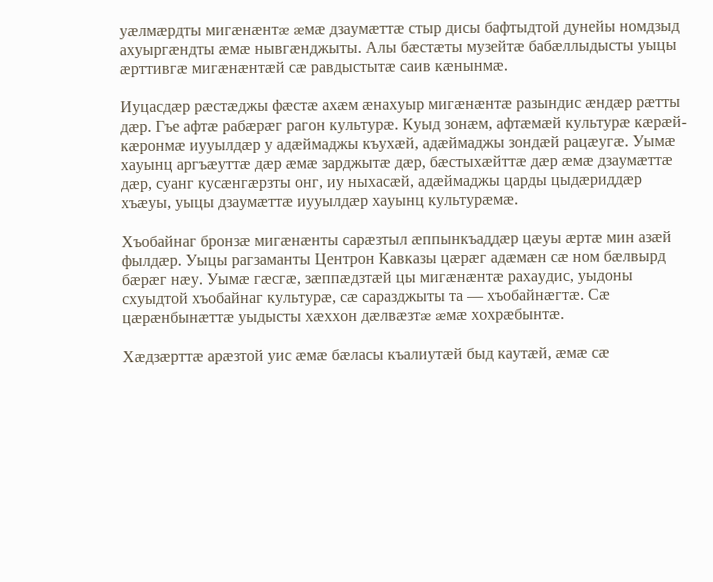уæлмæрдты мигæнæнтæ æмæ дзаумæттæ стыр дисы бафтыдтой дунейы номдзыд ахуыргæндты æмæ нывгæнджыты. Алы бæстæты музейтæ бабæллыдысты уыцы æрттивгæ мигæнæнтæй сæ равдыстытæ саив кæнынмæ.

Иуцасдæр рæстæджы фæстæ ахæм æнахуыр мигæнæнтæ разындис æндæр рæтты дæр. Гъе афтæ рабæрæг рагон культурæ. Куыд зонæм, афтæмæй культурæ кæрæй-кæронмæ иууылдæр у адæймаджы къухæй, адæймаджы зондæй рацæугæ. Уымæ хауынц аргъæуттæ дæр æмæ зарджытæ дæр, бæстыхæйттæ дæр æмæ дзаумæттæ дæр, суанг кусæнгæрзты онг, иу ныхасæй, адæймаджы царды цыдæриддæр хъæуы, уыцы дзаумæттæ иууылдæр хауынц культурæмæ.

Хъобайнаг бронзæ мигæнæнты сарæзтыл æппынкъаддæр цæуы æртæ мин азæй фылдæр. Уыцы рагзаманты Центрон Кавказы цæрæг адæмæн сæ ном бæлвырд бæрæг нæу. Уымæ гæсгæ, зæппæдзтæй цы мигæнæнтæ рахаудис, уыдоны схуыдтой хъобайнаг культурæ, сæ саразджыты та — хъобайнæгтæ. Сæ цæрæнбынæттæ уыдысты хæххон дæлвæзтæ æмæ хохрæбынтæ.

Хæдзæрттæ арæзтой уис æмæ бæласы къалиутæй быд каутæй, æмæ сæ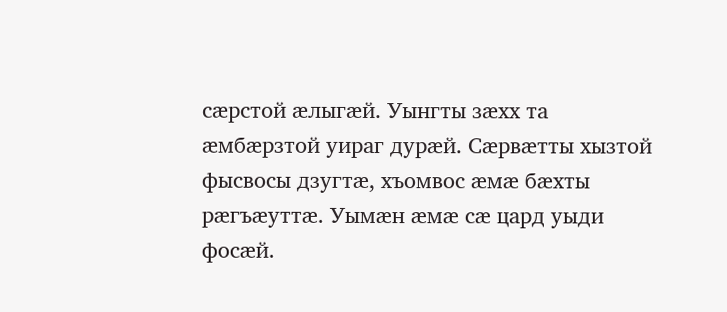сæрстой æлыгæй. Уынгты зæхх та æмбæрзтой уираг дурæй. Сæрвæтты хызтой фысвосы дзугтæ, хъомвос æмæ бæхты рæгъæуттæ. Уымæн æмæ сæ цард уыди фосæй.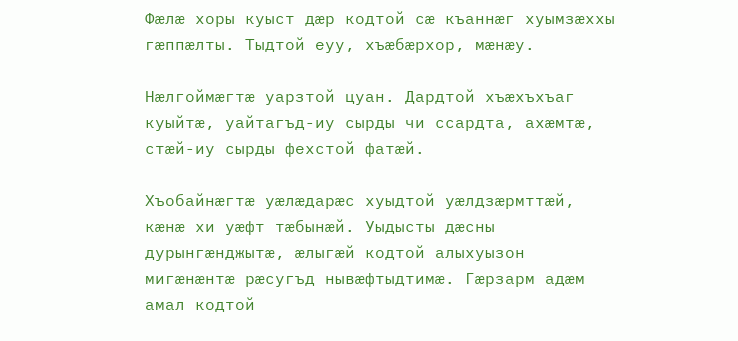Фæлæ хоры куыст дæр кодтой сæ къаннæг хуымзæххы гæппæлты. Тыдтой еуу, хъæбæрхор, мæнæу.

Нæлгоймæгтæ уарзтой цуан. Дардтой хъæхъхъаг куыйтæ, уайтагъд-иу сырды чи ссардта, ахæмтæ, стæй-иу сырды фехстой фатæй.

Хъобайнæгтæ уæлæдарæс хуыдтой уæлдзæрмттæй, кæнæ хи уæфт тæбынæй. Уыдысты дæсны дурынгæнджытæ, æлыгæй кодтой алыхуызон мигæнæнтæ рæсугъд нывæфтыдтимæ. Гæрзарм адæм амал кодтой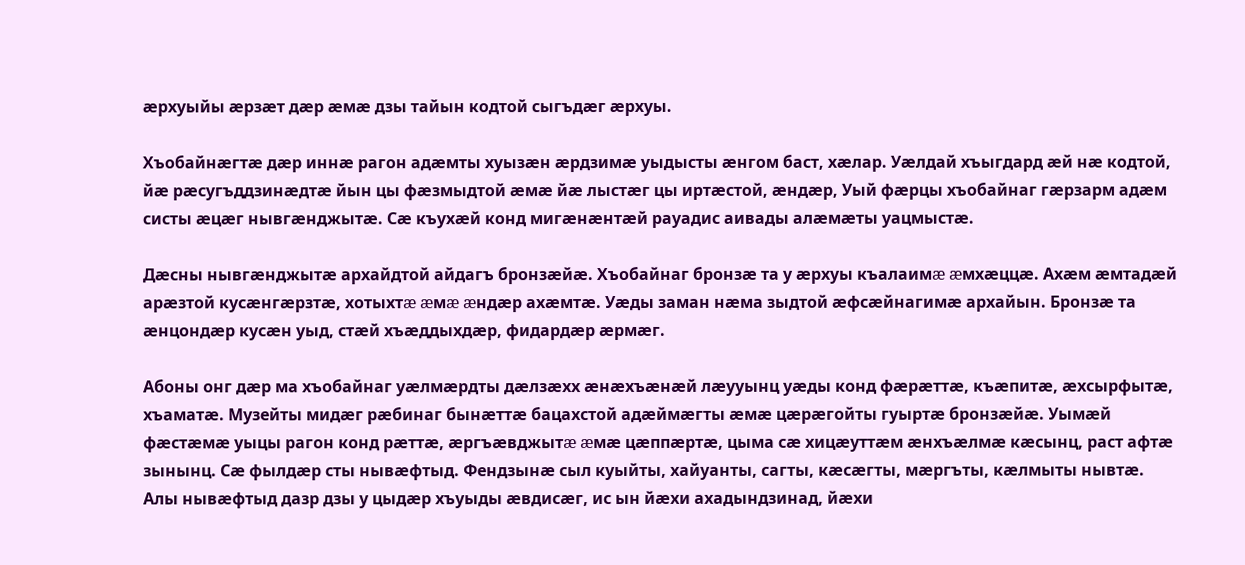æрхуыйы æрзæт дæр æмæ дзы тайын кодтой сыгъдæг æрхуы.

Хъобайнæгтæ дæр иннæ рагон адæмты хуызæн æрдзимæ уыдысты æнгом баст, хæлар. Уæлдай хъыгдард æй нæ кодтой, йæ рæсугъддзинæдтæ йын цы фæзмыдтой æмæ йæ лыстæг цы иртæстой, æндæр, Уый фæрцы хъобайнаг гæрзарм адæм систы æцæг нывгæнджытæ. Сæ къухæй конд мигæнæнтæй рауадис аивады алæмæты уацмыстæ.

Дæсны нывгæнджытæ архайдтой айдагъ бронзæйæ. Хъобайнаг бронзæ та у æрхуы къалаимæ æмхæццæ. Ахæм æмтадæй арæзтой кусæнгæрзтæ, хотыхтæ æмæ æндæр ахæмтæ. Уæды заман нæма зыдтой æфсæйнагимæ архайын. Бронзæ та æнцондæр кусæн уыд, стæй хъæддыхдæр, фидардæр æрмæг.

Абоны онг дæр ма хъобайнаг уæлмæрдты дæлзæхх æнæхъæнæй лæууынц уæды конд фæрæттæ, къæпитæ, æхсырфытæ, хъаматæ. Музейты мидæг рæбинаг бынæттæ бацахстой адæймæгты æмæ цæрæгойты гуыртæ бронзæйæ. Уымæй фæстæмæ уыцы рагон конд рæттæ, æргъæвджытæ æмæ цæппæртæ, цыма сæ хицæуттæм æнхъæлмæ кæсынц, раст афтæ зынынц. Сæ фылдæр сты нывæфтыд. Фендзынæ сыл куыйты, хайуанты, сагты, кæсæгты, мæргъты, кæлмыты нывтæ. Алы нывæфтыд дазр дзы у цыдæр хъуыды æвдисæг, ис ын йæхи ахадындзинад, йæхи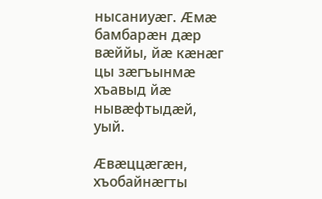нысаниуæг. Æмæ бамбарæн дæр вæййы, йæ кæнæг цы зæгъынмæ хъавыд йæ нывæфтыдæй, уый.

Æвæццæгæн, хъобайнæгты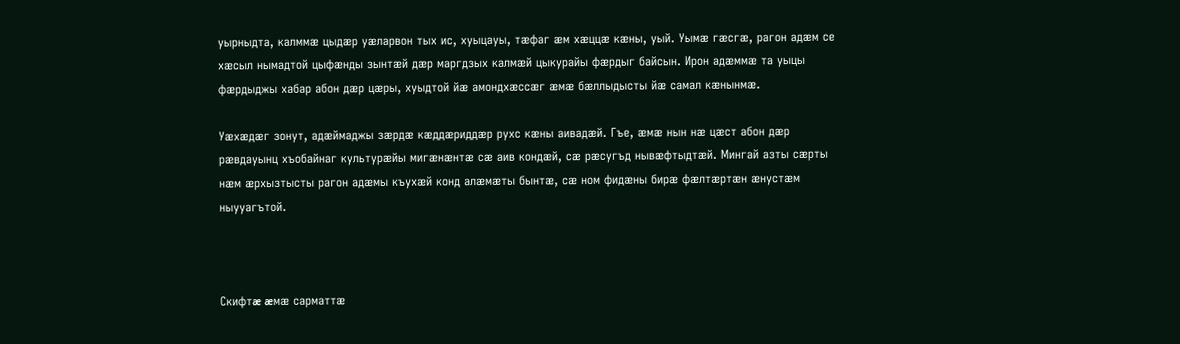уырныдта, калммæ цыдæр уæларвон тых ис, хуыцауы, тæфаг æм хæццæ кæны, уый. Уымæ гæсгæ, рагон адæм се хæсыл нымадтой цыфæнды зынтæй дæр маргдзых калмæй цыкурайы фæрдыг байсын. Ирон адæммæ та уыцы фæрдыджы хабар абон дæр цæры, хуыдтой йæ амондхæссæг æмæ бæллыдысты йæ самал кæнынмæ.

Уæхæдæг зонут, адæймаджы зæрдæ кæддæриддæр рухс кæны аивадæй. Гъе, æмæ нын нæ цæст абон дæр рæвдауынц хъобайнаг культурæйы мигæнæнтæ сæ аив кондæй, сæ рæсугъд нывæфтыдтæй. Мингай азты сæрты нæм æрхызтысты рагон адæмы къухæй конд алæмæты бынтæ, сæ ном фидæны бирæ фæлтæртæн æнустæм ныууагътой.



Скифтæ æмæ сарматтæ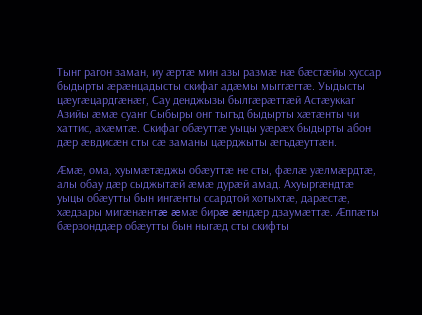Тынг рагон заман, иу æртæ мин азы размæ нæ бæстæйы хуссар быдырты æрæнцадысты скифаг адæмы мыггæгтæ. Уыдысты цæугæцардгæнæг, Сау денджызы былгæрæттæй Астæуккаг Азийы æмæ суанг Сыбыры онг тыгъд быдырты хæтæнты чи хаттис, ахæмтæ. Скифаг обæуттæ уыцы уæрæх быдырты абон дæр æвдисæн сты сæ заманы цæрджыты æгъдæуттæн.

Æмæ, ома, хуымæтæджы обæуттæ не сты, фæлæ уæлмæрдтæ, алы обау дæр сыджытæй æмæ дурæй амад. Ахуыргæндтæ уыцы обæутты бын ингæнты ссардтой хотыхтæ, дарæстæ, хæдзары мигæнæнтæ æмæ бирæ æндæр дзаумæттæ. Æппæты бæрзонддæр обæутты бын ныгæд сты скифты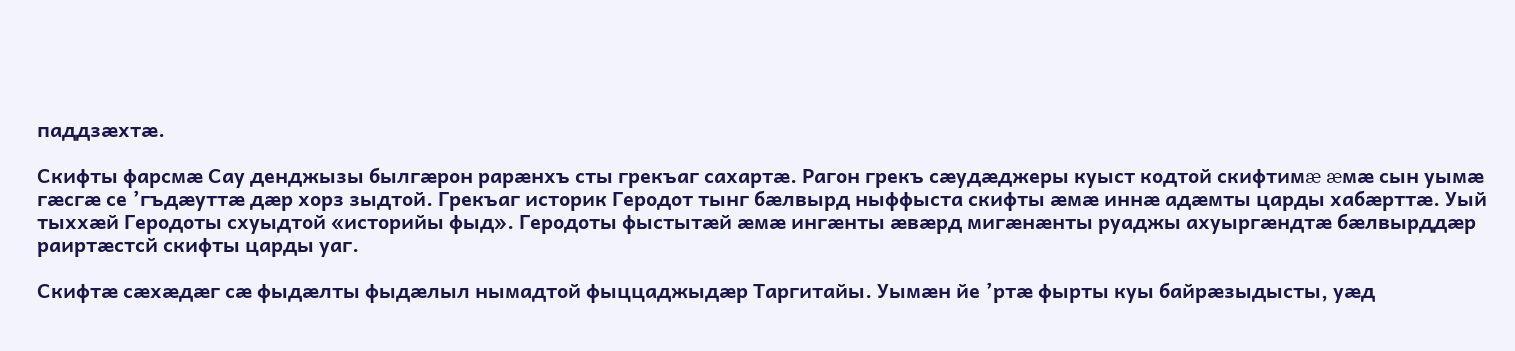паддзæхтæ.

Скифты фарсмæ Сау денджызы былгæрон рарæнхъ сты грекъаг сахартæ. Рагон грекъ сæудæджеры куыст кодтой скифтимæ æмæ сын уымæ гæсгæ се ’гъдæуттæ дæр хорз зыдтой. Грекъаг историк Геродот тынг бæлвырд ныффыста скифты æмæ иннæ адæмты царды хабæрттæ. Уый тыххæй Геродоты схуыдтой «историйы фыд». Геродоты фыстытæй æмæ ингæнты æвæрд мигæнæнты руаджы ахуыргæндтæ бæлвырддæр раиртæстсй скифты царды уаг.

Скифтæ сæхæдæг сæ фыдæлты фыдæлыл нымадтой фыццаджыдæр Таргитайы. Уымæн йе ’ртæ фырты куы байрæзыдысты, уæд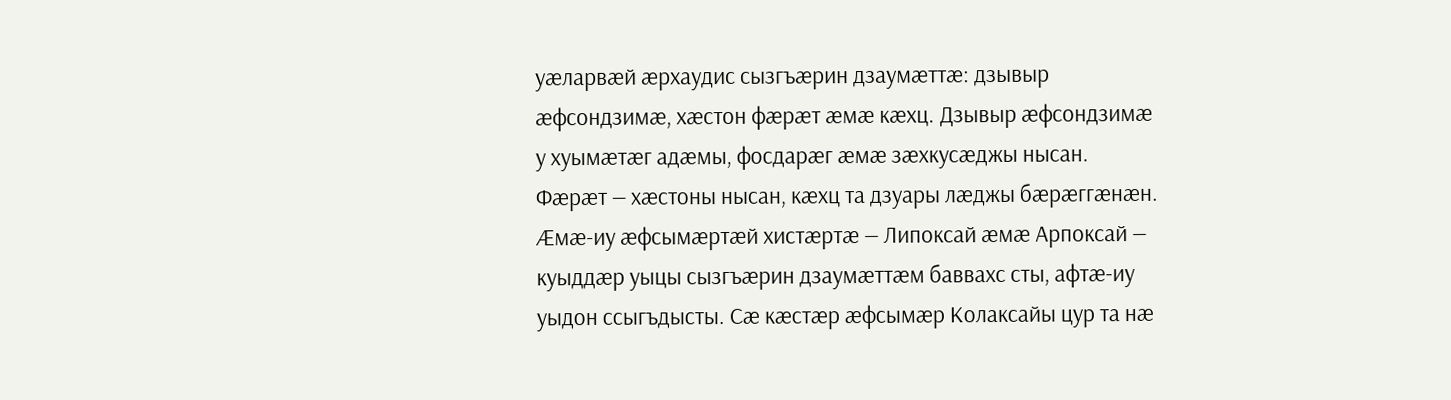уæларвæй æрхаудис сызгъæрин дзаумæттæ: дзывыр æфсондзимæ, хæстон фæрæт æмæ кæхц. Дзывыр æфсондзимæ у хуымæтæг адæмы, фосдарæг æмæ зæхкусæджы нысан. Фæрæт — хæстоны нысан, кæхц та дзуары лæджы бæрæггæнæн. Æмæ-иу æфсымæртæй хистæртæ — Липоксай æмæ Арпоксай — куыддæр уыцы сызгъæрин дзаумæттæм баввахс сты, афтæ-иу уыдон ссыгъдысты. Сæ кæстæр æфсымæр Колаксайы цур та нæ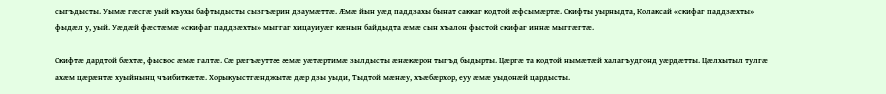сыгъдысты. Уымæ гæсгæ уый къухы бафтыдысты сызгъæрин дзаумæттæ. Æмæ йын уæд паддзахы бынат саккаг кодтой æфсымæртæ. Скифты уырныдта, Колаксай «скифаг паддзæхты» фыдæл у, уый. Уæдæй фæстæмæ «скифаг паддзæхты» мыггаг хицауиуæг кæнын байдыдта æмæ сын хъалон фыстой скифаг иннæ мыггæгтæ.

Скифтæ дардтой бæхтæ, фысвос æмæ галтæ. Сæ рæгъæуттæ æмæ уæтæртимæ зылдысты æнæкæрон тыгъд быдырты. Цæргæ та кодтой нымæтæй халагъудгонд уæрдæтты. Цæлхытыл тулгæ ахæм цæрæнтæ хуыйнынц чъибиткæтæ. Хорыкуыстгæнджытæ дæр дзы уыди, Тыдтой мæнæу, хъæбæрхор, еуу æмæ уыдонæй цардысты.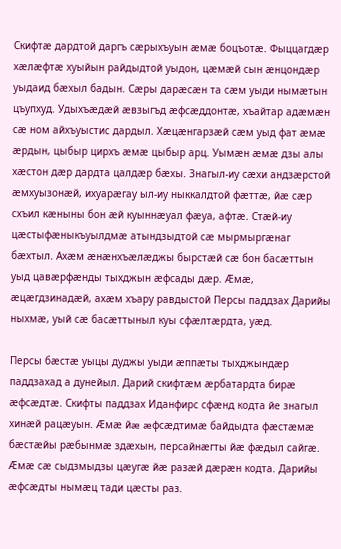Скифтæ дардтой даргъ сæрыхъуын æмæ боцъотæ. Фыццагдæр хæлæфтæ хуыйын райдыдтой уыдон, цæмæй сын æнцондæр уыдаид бæхыл бадын. Сæры дарæсæн та сæм уыди нымæтын цъупхуд. Удыхъæдæй æвзыгъд æфсæддонтæ, хъайтар адæмæн сæ ном айхъуыстис дардыл. Хæцæнгарзæй сæм уыд фат æмæ æрдын, цыбыр цирхъ æмæ цыбыр арц. Уымæн æмæ дзы алы хæстон дæр дардта цалдæр бæхы. Знагыл-иу сæхи андзæрстой æмхуызонæй, ихуарæгау ыл-иу ныккалдтой фæттæ, йæ сæр схъил кæныны бон æй куыннæуал фæуа, афтæ. Стæй-иу цæстыфæныкъуылдмæ атындзыдтой сæ мырмыргæнаг бæхтыл. Ахæм æнæнхъæлæджы бырстæй сæ бон басæттын уыд цавæрфæнды тыхджын æфсады дæр. Æмæ, æцæгдзинадæй, ахæм хъару равдыстой Персы паддзах Дарийы ныхмæ, уый сæ басæттыныл куы сфæлтæрдта, уæд.

Персы бæстæ уыцы дуджы уыди æппæты тыхджындæр паддзахад а дунейыл. Дарий скифтæм æрбатардта бирæ æфсæдтæ. Скифты паддзах Иданфирс сфæнд кодта йе знагыл хинæй рацæуын. Æмæ йæ æфсæдтимæ байдыдта фæстæмæ бæстæйы рæбынмæ здæхын, персайнæгты йæ фæдыл сайгæ. Æмæ сæ сыдзмыдзы цæугæ йæ разæй дæрæн кодта. Дарийы æфсæдты нымæц тади цæсты раз.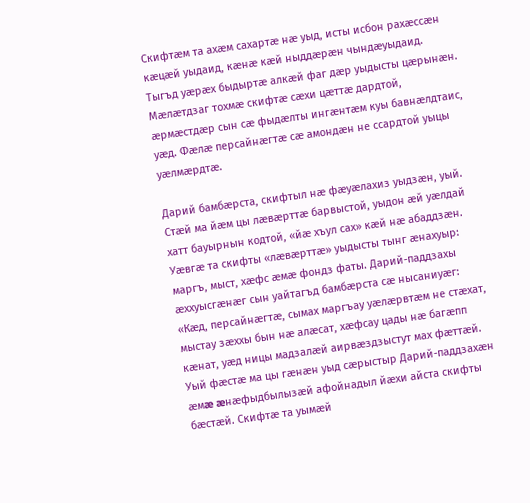Скифтæм та ахæм сахартæ нæ уыд, исты исбон рахæссæн кæцæй уыдаид, кæнæ кæй ныддæрæн чындæуыдаид. Тыгъд уæрæх быдыртæ алкæй фаг дæр уыдысты цæрынæн. Мæлæтдзаг тохмæ скифтæ сæхи цæттæ дардтой, æрмæстдæр сын сæ фыдæлты ингæнтæм куы бавнæлдтаис, уæд. Фæлæ персайнæгтæ сæ амондæн не ссардтой уыцы уæлмæрдтæ.

Дарий бамбæрста, скифтыл нæ фæуæлахиз уыдзæн, уый. Стæй ма йæм цы лæвæрттæ барвыстой, уыдон æй уæлдай хатт бауырнын кодтой, «йæ хъул сах» кæй нæ абаддзæн. Уæвгæ та скифты «лæвæрттæ» уыдысты тынг æнахуыр: маргъ, мыст, хæфс æмæ фондз фаты. Дарий-паддзахы æххуысгæнæг сын уайтагъд бамбæрста сæ нысаниуæг: «Кæд, персайнæгтæ, сымах маргъау уæлæрвтæм не стæхат, мыстау зæххы бын нæ алæсат, хæфсау цады нæ багæпп кæнат, уæд ницы мадзалæй аирвæздзыстут мах фæттæй. Уый фæстæ ма цы гæнæн уыд сæрыстыр Дарий-паддзахæн æмæ æнæфыдбылызæй афойнадыл йæхи айста скифты бæстæй. Скифтæ та уымæй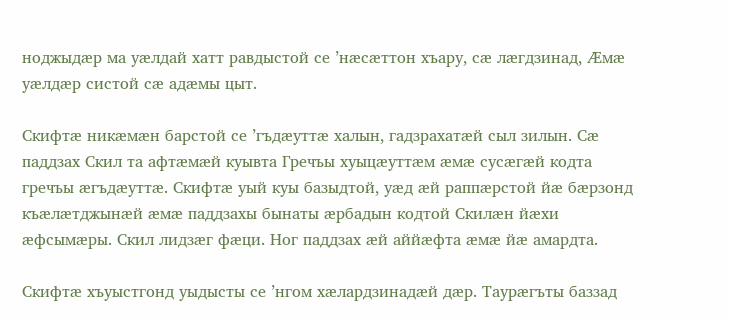ноджыдæр ма уæлдай хатт равдыстой се ’нæсæттон хъару, сæ лæгдзинад, Æмæ уæлдæр систой сæ адæмы цыт.

Скифтæ никæмæн барстой се ’гъдæуттæ халын, гадзрахатæй сыл зилын. Сæ паддзах Скил та афтæмæй куывта Гречъы хуыцæуттæм æмæ сусæгæй кодта гречъы æгъдæуттæ. Скифтæ уый куы базыдтой, уæд æй раппæрстой йæ бæрзонд къæлæтджынæй æмæ паддзахы бынаты æрбадын кодтой Скилæн йæхи æфсымæры. Скил лидзæг фæци. Ног паддзах æй аййæфта æмæ йæ амардта.

Скифтæ хъуыстгонд уыдысты се ’нгом хæлардзинадæй дæр. Таурæгъты баззад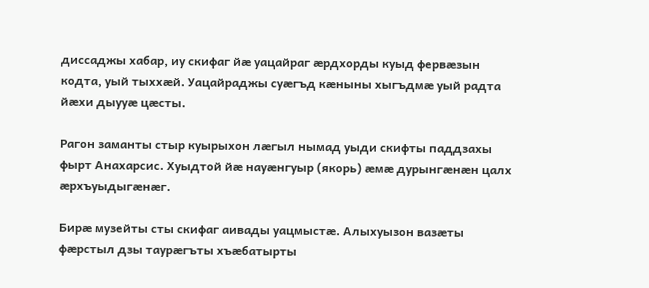диссаджы хабар, иу скифаг йæ уацайраг æрдхорды куыд фервæзын кодта, уый тыххæй. Уацайраджы суæгъд кæныны хыгъдмæ уый радта йæхи дыууæ цæсты.

Рагон заманты стыр куырыхон лæгыл нымад уыди скифты паддзахы фырт Анахарсис. Хуыдтой йæ науæнгуыр (якорь) æмæ дурынгæнæн цалх æрхъуыдыгæнæг.

Бирæ музейты сты скифаг аивады уацмыстæ. Алыхуызон вазæты фæрстыл дзы таурæгъты хъæбатырты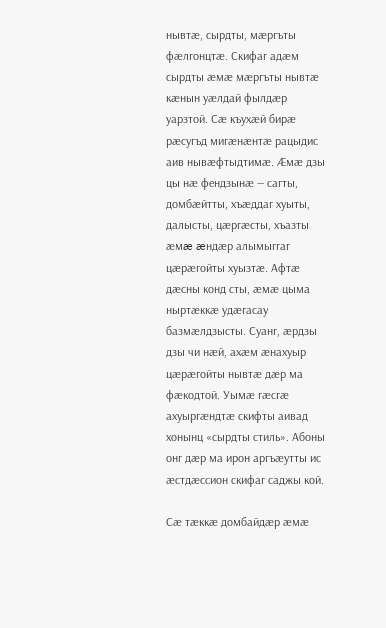нывтæ, сырдты, мæргъты фæлгонцтæ. Скифаг адæм сырдты æмæ мæргъты нывтæ кæнын уæлдай фылдæр уарзтой. Сæ къухæй бирæ рæсугъд мигæнæнтæ рацыдис аив нывæфтыдтимæ. Æмæ дзы цы нæ фендзынæ — сагты, домбæйтты, хъæддаг хуыты, далысты, цæргæсты, хъазты æмæ æндæр алымыггаг цæрæгойты хуызтæ. Афтæ дæсны конд сты, æмæ цыма ныртæккæ удæгасау базмæлдзысты. Суанг, æрдзы дзы чи нæй, ахæм æнахуыр цæрæгойты нывтæ дæр ма фæкодтой. Уымæ гæсгæ ахуыргæндтæ скифты аивад хонынц «сырдты стиль». Абоны онг дæр ма ирон аргъæутты ис æстдæссион скифаг саджы кой.

Сæ тæккæ домбайдæр æмæ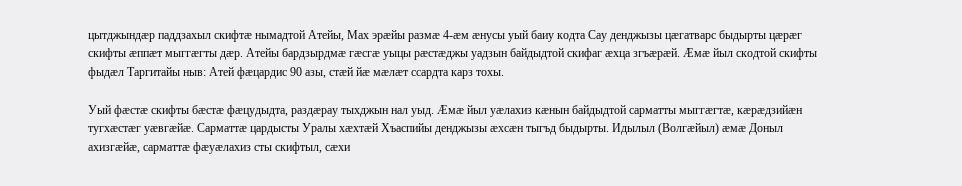цытджындæр паддзахыл скифтæ нымадтой Атейы, Мах эрæйы размæ 4-æм æнусы уый баиу кодта Сау денджызы цæгатварс быдырты цæрæг скифты æппæт мыггæгты дæр. Атейы бардзырдмæ гæсгæ уыцы рæстæджы уадзын байдыдтой скифаг æхца згъæрæй. Æмæ йыл скодтой скифты фыдæл Таргитайы ныв: Атей фæцардис 90 азы, стæй йæ мæлæт ссардта карз тохы.

Уый фæстæ скифты бæстæ фæцудыдта, раздæрау тыхджын нал уыд. Æмæ йыл уæлахиз кæнын байдыдтой сарматты мыггæгтæ, кæрæдзийæн тугхæстæг уæвгæйæ. Сарматтæ цардысты Уралы хæхтæй Хъаспийы денджызы æхсæн тыгъд быдырты. Идылыл (Волгæйыл) æмæ Доныл ахизгæйæ, сарматтæ фæуæлахиз сты скифтыл, сæхи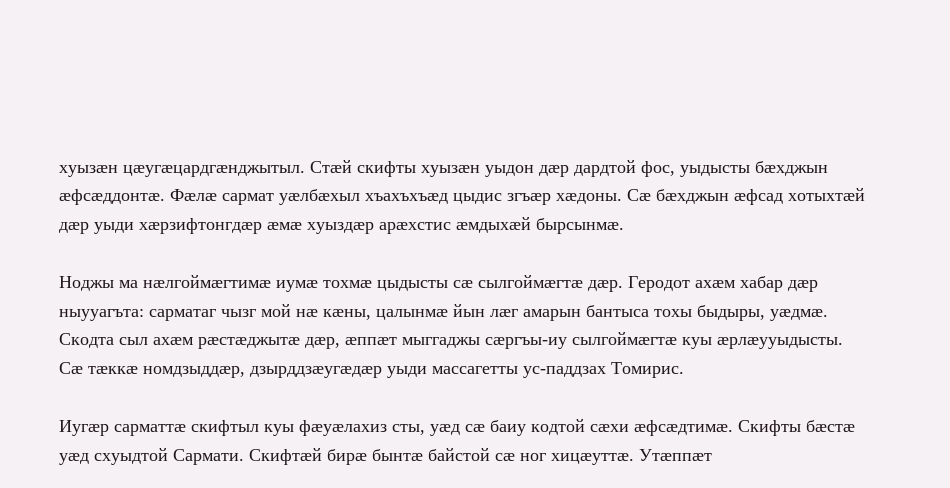хуызæн цæугæцардгæнджытыл. Стæй скифты хуызæн уыдон дæр дардтой фос, уыдысты бæхджын æфсæддонтæ. Фæлæ сармат уæлбæхыл хъахъхъæд цыдис згъæр хæдоны. Сæ бæхджын æфсад хотыхтæй дæр уыди хæрзифтонгдæр æмæ хуыздæр арæхстис æмдыхæй бырсынмæ.

Ноджы ма нæлгоймæгтимæ иумæ тохмæ цыдысты сæ сылгоймæгтæ дæр. Геродот ахæм хабар дæр ныууагъта: сарматаг чызг мой нæ кæны, цалынмæ йын лæг амарын бантыса тохы быдыры, уæдмæ. Скодта сыл ахæм рæстæджытæ дæр, æппæт мыггаджы сæргъы-иу сылгоймæгтæ куы æрлæууыдысты. Сæ тæккæ номдзыддæр, дзырддзæугæдæр уыди массагетты ус-паддзах Томирис.

Иугæр сарматтæ скифтыл куы фæуæлахиз сты, уæд сæ баиу кодтой сæхи æфсæдтимæ. Скифты бæстæ уæд схуыдтой Сармати. Скифтæй бирæ бынтæ байстой сæ ног хицæуттæ. Утæппæт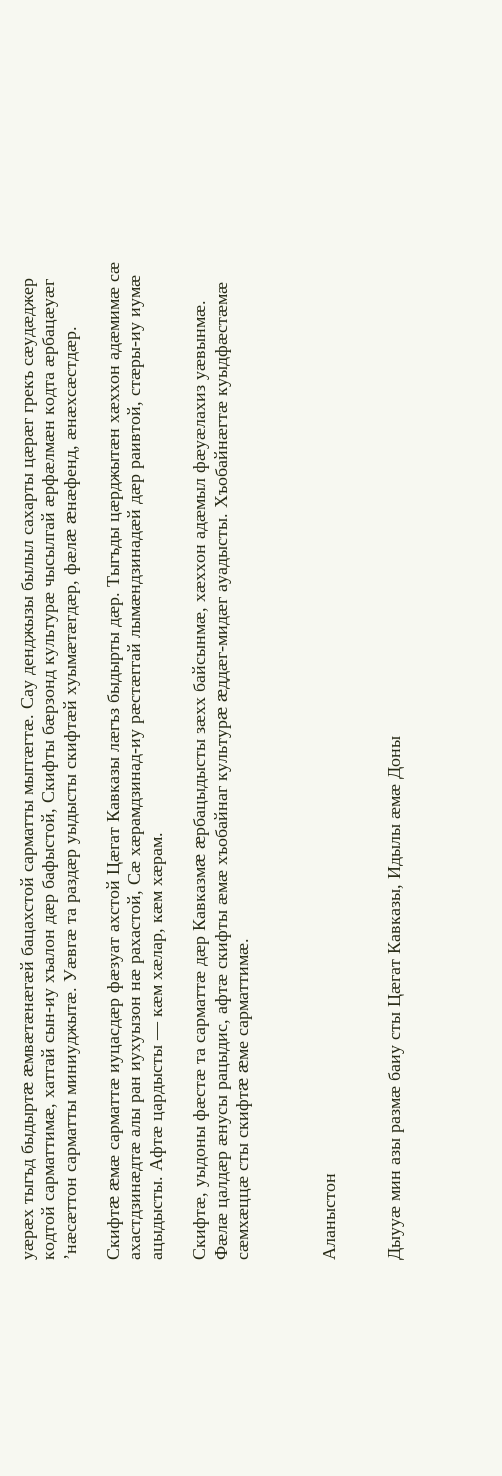уæрæх тыгъд быдыртæ æмвæтæнæгæй бацахстой сарматты мыггæгтæ. Сау денджызы былыл сахарты цæрæг грекъ сæудæджер кодтой сарматтимæ, хатгай сын-иу хъалон дæр бафыстой, Скифты бæрзонд культурæ чысылгай æрфæлмæн кодта æрбацæуæг ’нæсæттон сарматты миниуджытæ. Уæвгæ та раздæр уыдысты скифтæй хуымæтæгдæр, фæлæ æнæфенд, æнæхсæстдæр.

Скифтæ æмæ сарматтæ иуцасдæр фæзуат ахстой Цæгат Кавказы лæгъз быдырты дæр. Тыгъды цæрджытæн хæххон адæмимæ сæ ахастдзинæдтæ алы ран иухуызон нæ рахастой, Сæ хæрамдзинад-иу рæстæггай лымæндзинадæй дæр раивтой, стæры-иу иумæ ацыдысты. Афтæ цардысты — кæм хæлар, кæм хæрам.

Скифтæ, уыдоны фæстæ та сарматтæ дæр Кавказмæ æрбацыдысты зæхх байсынмæ, хæххон адæмыл фæуæлахиз уæвынмæ. Фæлæ цалдæр æнусы рацыдис, афтæ скифты æмæ хъобайнаг культурæ æддæг-мидæг ауадысты. Хъобайнæгтæ куыдфæстæмæ сæмхæццæ сты скифтæ æме сарматтимæ.



Аланыстон


Дыууæ мин азы размæ баиу сты Цæгат Кавказы, Идылы æмæ Доны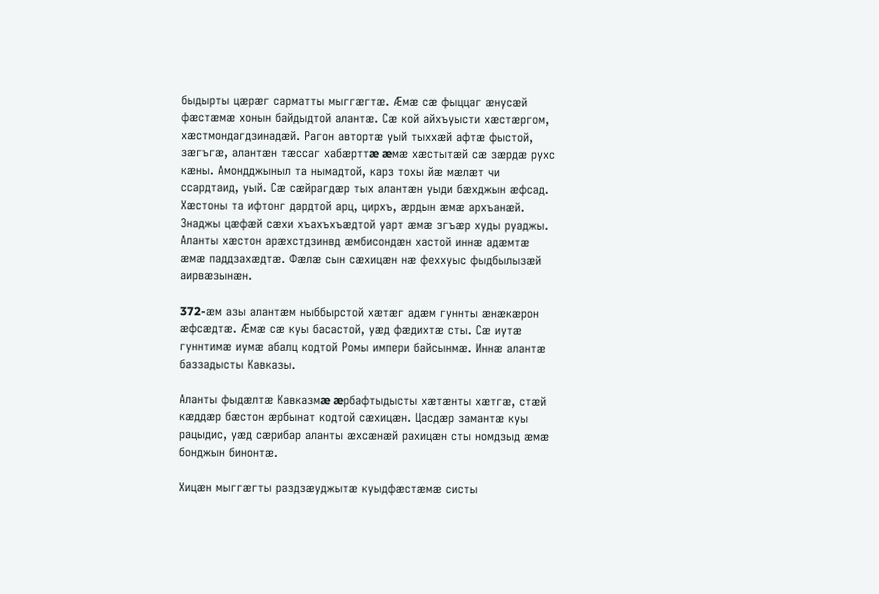быдырты цæрæг сарматты мыггæгтæ. Æмæ сæ фыццаг æнусæй фæстæмæ хонын байдыдтой алантæ. Сæ кой айхъуысти хæстæргом, хæстмондагдзинадæй. Рагон автортæ уый тыххæй афтæ фыстой, зæгъгæ, алантæн тæссаг хабæрттæ æмæ хæстытæй сæ зæрдæ рухс кæны. Амондджыныл та нымадтой, карз тохы йæ мæлæт чи ссардтаид, уый. Сæ сæйрагдæр тых алантæн уыди бæхджын æфсад. Хæстоны та ифтонг дардтой арц, цирхъ, æрдын æмæ архъанæй. Знаджы цæфæй сæхи хъахъхъæдтой уарт æмæ згъæр худы руаджы. Аланты хæстон арæхстдзинвд æмбисондæн хастой иннæ адæмтæ æмæ паддзахæдтæ. Фæлæ сын сæхицæн нæ феххуыс фыдбылызæй аирвæзынæн.

372-æм азы алантæм ныббырстой хæтæг адæм гуннты æнæкæрон æфсæдтæ. Æмæ сæ куы басастой, уæд фæдихтæ сты. Сæ иутæ гуннтимæ иумæ абалц кодтой Ромы импери байсынмæ. Иннæ алантæ баззадысты Кавказы.

Аланты фыдæлтæ Кавказмæ æрбафтыдысты хæтæнты хæтгæ, стæй кæддæр бæстон æрбынат кодтой сæхицæн. Цасдæр замантæ куы рацыдис, уæд сæрибар аланты æхсæнæй рахицæн сты номдзыд æмæ бонджын бинонтæ.

Хицæн мыггæгты раздзæуджытæ куыдфæстæмæ систы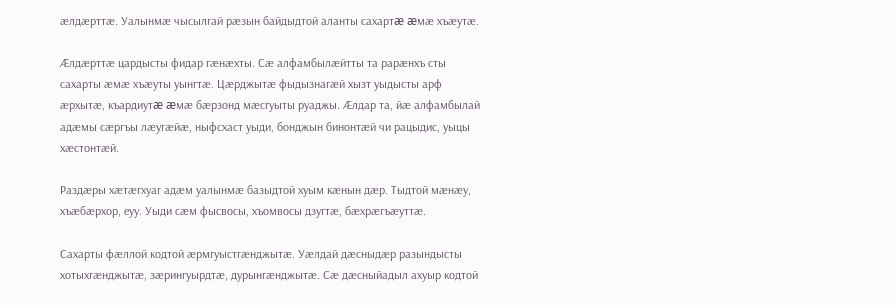æлдæрттæ. Уалынмæ чысылгай рæзын байдыдтой аланты сахартæ æмæ хъæутæ.

Æлдæрттæ цардысты фидар гæнæхты. Сæ алфамбылæйтты та рарæнхъ сты сахарты æмæ хъæуты уынгтæ. Цæрджытæ фыдызнагæй хызт уыдысты арф æрхытæ, къардиутæ æмæ бæрзонд мæсгуыты руаджы. Æлдар та, йæ алфамбылай адæмы сæргъы лæугæйæ, ныфсхаст уыди, бонджын бинонтæй чи рацыдис, уыцы хæстонтæй.

Раздæры хæтæгхуаг адæм уалынмæ базыдтой хуым кæнын дæр. Тыдтой мæнæу, хъæбæрхор, еуу. Уыди сæм фысвосы, хъомвосы дзугтæ, бæхрæгъæуттæ.

Сахарты фæллой кодтой æрмгуыстгæнджытæ. Уæлдай дæсныдæр разындысты хотыхгæнджытæ, зæрингуырдтæ, дурынгæнджытæ. Сæ дæсныйадыл ахуыр кодтой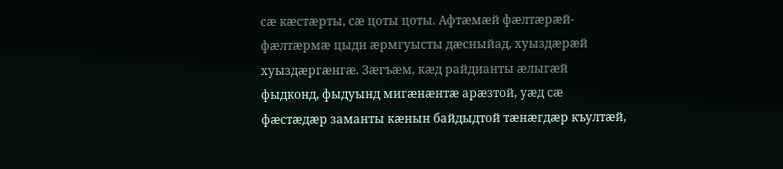сæ кæстæрты, сæ цоты цоты. Афтæмæй фæлтæрæй-фæлтæрмæ цыди æрмгуысты дæсныйад, хуыздæрæй хуыздæргæнгæ. Зæгъæм, кæд райдианты æлыгæй фыдконд, фыдуынд мигæнæнтæ арæзтой, уæд сæ фæстæдæр заманты кæнын байдыдтой тæнæгдæр къултæй,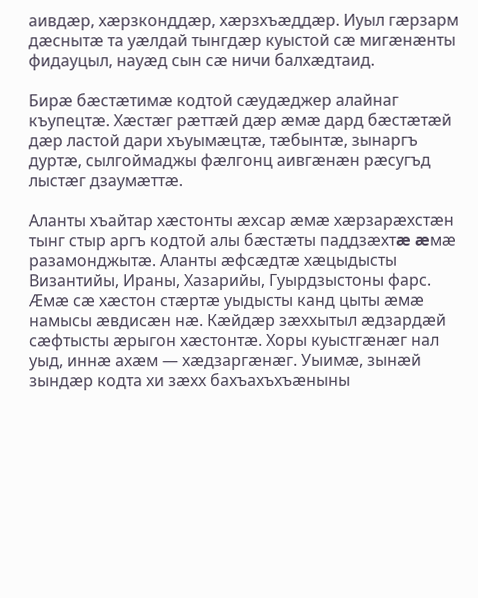аивдæр, хæрзконддæр, хæрзхъæддæр. Иуыл гæрзарм дæснытæ та уæлдай тынгдæр куыстой сæ мигæнæнты фидауцыл, науæд сын сæ ничи балхæдтаид.

Бирæ бæстæтимæ кодтой сæудæджер алайнаг къупецтæ. Хæстæг рæттæй дæр æмæ дард бæстæтæй дæр ластой дари хъуымæцтæ, тæбынтæ, зынаргъ дуртæ, сылгоймаджы фæлгонц аивгæнæн рæсугъд лыстæг дзаумæттæ.

Аланты хъайтар хæстонты æхсар æмæ хæрзарæхстæн тынг стыр аргъ кодтой алы бæстæты паддзæхтæ æмæ разамонджытæ. Аланты æфсæдтæ хæцыдысты Византийы, Ираны, Хазарийы, Гуырдзыстоны фарс. Æмæ сæ хæстон стæртæ уыдысты канд цыты æмæ намысы æвдисæн нæ. Кæйдæр зæххытыл æдзардæй сæфтысты æрыгон хæстонтæ. Хоры куыстгæнæг нал уыд, иннæ ахæм — хæдзаргæнæг. Уыимæ, зынæй зындæр кодта хи зæхх бахъахъхъæныны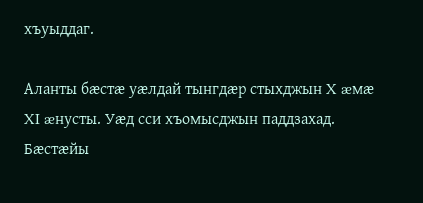хъуыддаг.

Аланты бæстæ уæлдай тынгдæр стыхджын X æмæ XI æнусты. Уæд сси хъомысджын паддзахад. Бæстæйы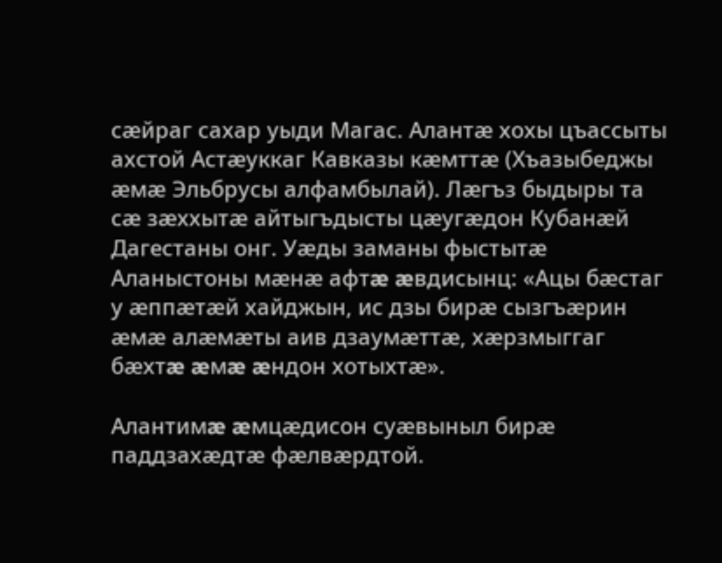сæйраг сахар уыди Магас. Алантæ хохы цъассыты ахстой Астæуккаг Кавказы кæмттæ (Хъазыбеджы æмæ Эльбрусы алфамбылай). Лæгъз быдыры та сæ зæххытæ айтыгъдысты цæугæдон Кубанæй Дагестаны онг. Уæды заманы фыстытæ Аланыстоны мæнæ афтæ æвдисынц: «Ацы бæстаг у æппæтæй хайджын, ис дзы бирæ сызгъæрин æмæ алæмæты аив дзаумæттæ, хæрзмыггаг бæхтæ æмæ æндон хотыхтæ».

Алантимæ æмцæдисон суæвыныл бирæ паддзахæдтæ фæлвæрдтой.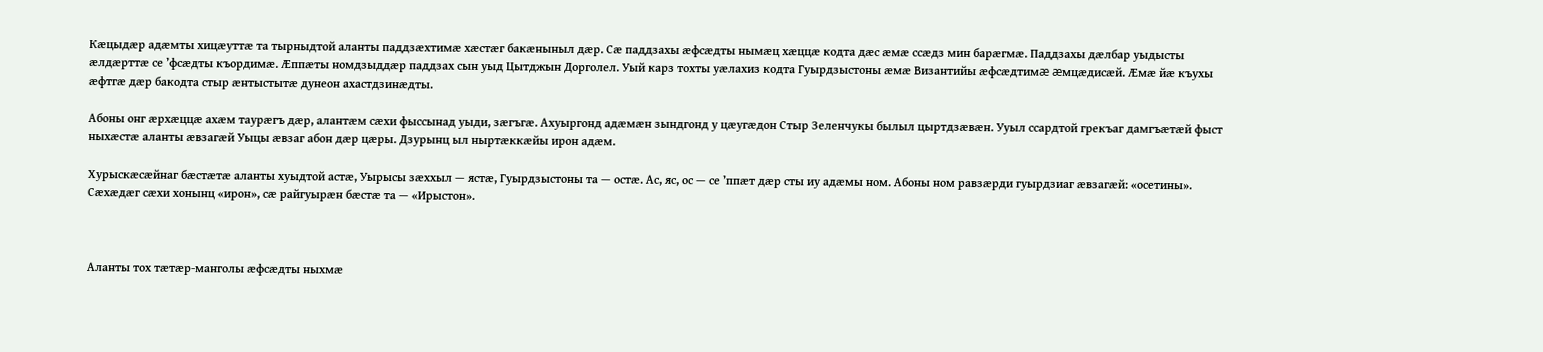Кæцыдæр адæмты хицæуттæ та тырныдтой аланты паддзæхтимæ хæстæг бакæныныл дæр. Сæ паддзахы æфсæдты нымæц хæццæ кодта дæс æмæ ссæдз мин барæгмæ. Паддзахы дæлбар уыдысты æлдæрттæ се ’фсæдты къордимæ. Æппæты номдзыддæр паддзах сын уыд Цытджын Дорголел. Уый карз тохты уæлахиз кодта Гуырдзыстоны æмæ Византийы æфсæдтимæ æмцæдисæй. Æмæ йæ къухы æфтгæ дæр бакодта стыр æнтыстытæ дунеон ахастдзинæдты.

Абоны онг æрхæццæ ахæм таурæгъ дæр, алантæм сæхи фыссынад уыди, зæгъгæ. Ахуыргонд адæмæн зындгонд у цæугæдон Стыр Зеленчукы былыл цыртдзæвæн. Ууыл ссардтой грекъаг дамгъæтæй фыст ныхæстæ аланты æвзагæй Уыцы æвзаг абон дæр цæры. Дзурынц ыл ныртæккæйы ирон адæм.

Хурыскæсæйнаг бæстæтæ аланты хуыдтой астæ, Уырысы зæххыл — ястæ, Гуырдзыстоны та — остæ. Ас, яс, ос — се ’ппæт дæр сты иу адæмы ном. Абоны ном равзæрди гуырдзиаг æвзагæй: «осетины». Сæхæдæг сæхи хонынц «ирон», сæ райгуырæн бæстæ та — «Ирыстон».



Аланты тох тæтæр-манголы æфсæдты ныхмæ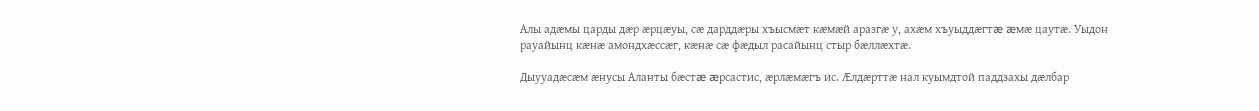Алы адæмы царды дæр æрцæуы, сæ дарддæры хъысмæт кæмæй аразгæ у, ахæм хъуыддæгтæ æмæ цаутæ. Уыдон рауайынц кæнæ амондхæссæг, кæнæ сæ фæдыл расайынц стыр бæллæхтæ.

Дыууадæсæм æнусы Аланты бæстæ æрсастис, æрлæмæгъ ис. Æлдæрттæ нал куымдтой паддзахы дæлбар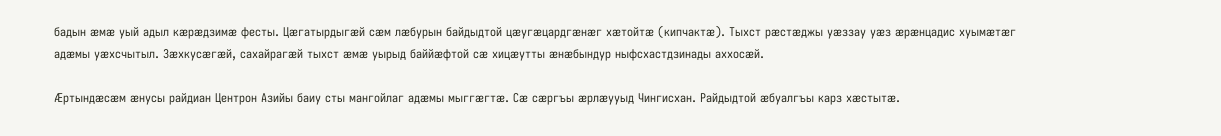бадын æмæ уый адыл кæрæдзимæ фесты. Цæгатырдыгæй сæм лæбурын байдыдтой цæугæцардгæнæг хæтойтæ (кипчактæ). Тыхст рæстæджы уæззау уæз æрæнцадис хуымæтæг адæмы уæхсчытыл. Зæхкусæгæй, сахайрагæй тыхст æмæ уырыд баййæфтой сæ хицæутты æнæбындур ныфсхастдзинады аххосæй.

Æртындæсæм æнусы райдиан Центрон Азийы баиу сты мангойлаг адæмы мыггæгтæ. Сæ сæргъы æрлæууыд Чингисхан. Райдыдтой æбуалгъы карз хæстытæ.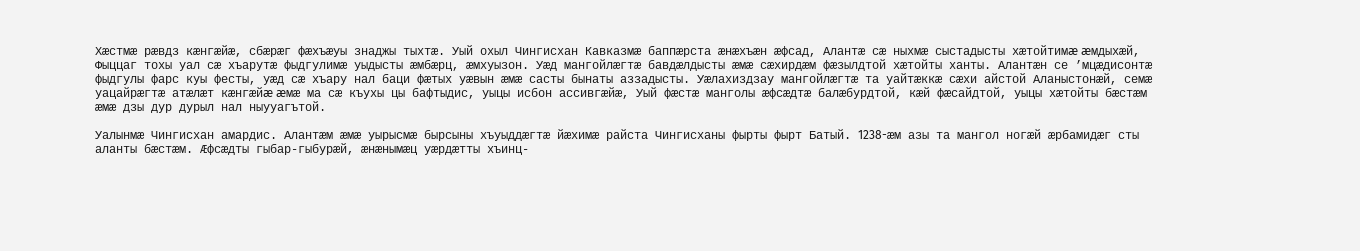Хæстмæ рæвдз кæнгæйæ, сбæрæг фæхъæуы знаджы тыхтæ. Уый охыл Чингисхан Кавказмæ баппæрста æнæхъæн æфсад, Алантæ сæ ныхмæ сыстадысты хæтойтимæ æмдыхæй, Фыццаг тохы уал сæ хъарутæ фыдгулимæ уыдысты æмбæрц, æмхуызон. Уæд мангойлæгтæ бавдæлдысты æмæ сæхирдæм фæзылдтой хæтойты ханты. Алантæн се ’мцæдисонтæ фыдгулы фарс куы фесты, уæд сæ хъару нал баци фæтых уæвын æмæ састы бынаты аззадысты. Уæлахиздзау мангойлæгтæ та уайтæккæ сæхи айстой Аланыстонæй, семæ уацайрæгтæ атæлæт кæнгæйæ æмæ ма сæ къухы цы бафтыдис, уыцы исбон ассивгæйæ, Уый фæстæ манголы æфсæдтæ балæбурдтой, кæй фæсайдтой, уыцы хæтойты бæстæм æмæ дзы дур дурыл нал ныууагътой.

Уалынмæ Чингисхан амардис. Алантæм æмæ уырысмæ бырсыны хъуыддæгтæ йæхимæ райста Чингисханы фырты фырт Батый. 1238-æм азы та мангол ногæй æрбамидæг сты аланты бæстæм. Æфсæдты гыбар-гыбурæй, æнæнымæц уæрдæтты хъинц-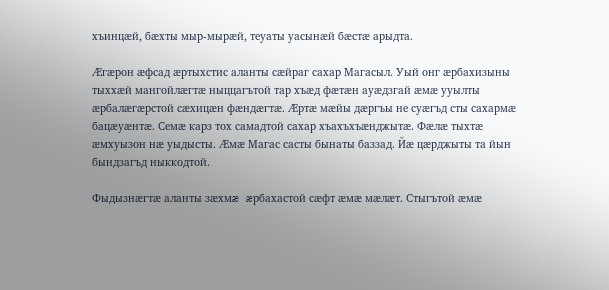хъинцæй, бæхты мыр-мырæй, теуаты уасынæй бæстæ арыдта.

Æгæрон æфсад æртыхстис аланты сæйраг сахар Магасыл. Уый онг æрбахизыны тыххæй мангойлæгтæ ныццагътой тар хъæд фæтæн ауæдзгай æмæ ууылты æрбалæгæрстой сæхицæн фæндæгтæ. Æртæ мæйы дæргъы не суæгъд сты сахармæ бацæуæнтæ. Семæ карз тох самадтой сахар хъахъхъæнджытæ. Фæлæ тыхтæ æмхуызон нæ уыдысты. Æмæ Магас састы бынаты баззад. Йæ цæрджыты та йын бындзагъд ныккодтой.

Фыдызнæгтæ аланты зæхмæ æрбахастой сæфт æмæ мæлæт. Стыгътой æмæ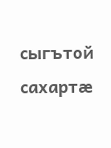сыгътой сахартæ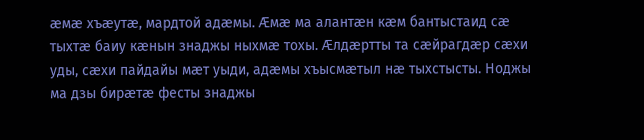æмæ хъæутæ, мардтой адæмы. Æмæ ма алантæн кæм бантыстаид сæ тыхтæ баиу кæнын знаджы ныхмæ тохы. Æлдæртты та сæйрагдæр сæхи уды, сæхи пайдайы мæт уыди, адæмы хъысмæтыл нæ тыхстысты. Ноджы ма дзы бирæтæ фесты знаджы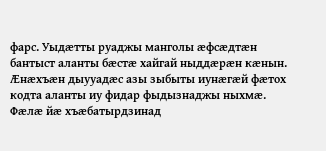фарс. Уыдæтты руаджы манголы æфсæдтæн бантыст аланты бæстæ хайгай ныддæрæн кæнын. Æнæхъæн дыууадæс азы зыбыты иунæгæй фæтох кодта аланты иу фидар фыдызнаджы ныхмæ. Фæлæ йæ хъæбатырдзинад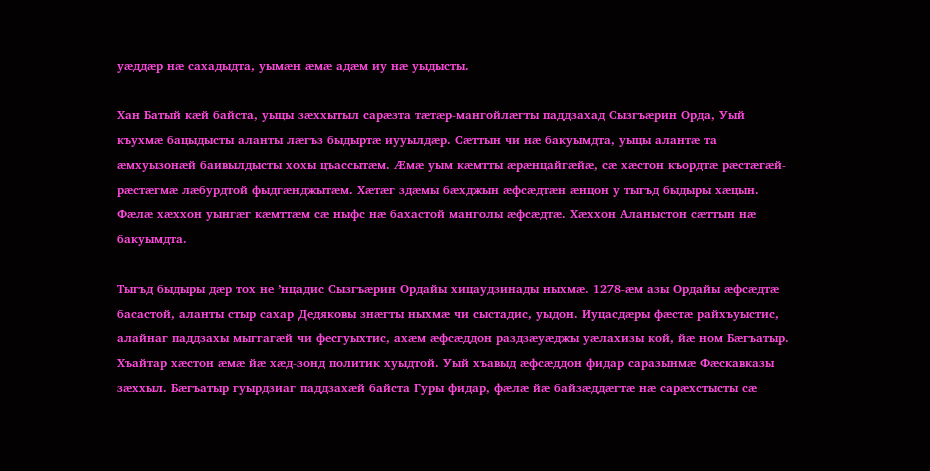уæддæр нæ сахадыдта, уымæн æмæ адæм иу нæ уыдысты.

Хан Батый кæй байста, уыцы зæххытыл сарæзта тæтæр-мангойлæгты паддзахад Сызгъæрин Орда, Уый къухмæ бацыдысты аланты лæгъз быдыртæ иууылдæр. Сæттын чи нæ бакуымдта, уыцы алантæ та æмхуызонæй баивылдысты хохы цъассытæм. Æмæ уым кæмтты æрæнцайгæйæ, сæ хæстон къордтæ рæстæгæй-рæстæгмæ лæбурдтой фыдгæнджытæм. Хæтæг здæмы бæхджын æфсæдтæн æнцон у тыгъд быдыры хæцын. Фæлæ хæххон уынгæг кæмттæм сæ ныфс нæ бахастой манголы æфсæдтæ. Хæххон Аланыстон сæттын нæ бакуымдта.

Тыгъд быдыры дæр тох не ’нцадис Сызгъæрин Ордайы хицаудзинады ныхмæ. 1278-æм азы Ордайы æфсæдтæ басастой, аланты стыр сахар Дедяковы знæгты ныхмæ чи сыстадис, уыдон. Иуцасдæры фæстæ райхъуыстис, алайнаг паддзахы мыггагæй чи фесгуыхтис, ахæм æфсæддон раздзæуæджы уæлахизы кой, йæ ном Бæгъатыр. Хъайтар хæстон æмæ йæ хæд-зонд политик хуыдтой. Уый хъавыд æфсæддон фидар саразынмæ Фæскавказы зæххыл. Бæгъатыр гуырдзиаг паддзахæй байста Гуры фидар, фæлæ йæ байзæддæгтæ нæ сарæхстысты сæ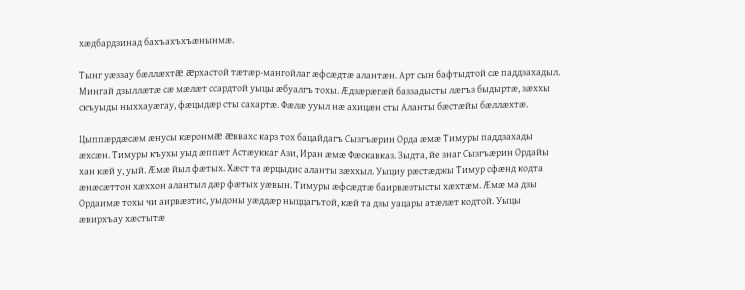хæдбардзинад бахъахъхъæнынмæ.

Тынг уæззау бæллæхтæ æрхастой тæтæр-мангойлаг æфсæдтæ алантæн. Арт сын бафтыдтой сæ паддзахадыл. Мингай дзыллæтæ сæ мæлæт ссардтой уыцы æбуалгъ тохы. Æдзæрæгæй баззадысты лæгъз быдыртæ, зæххы скъуыды ныххауæгау, фæцыдæр сты сахартæ. Фæлæ ууыл нæ ахицæн сты Аланты бæстæйы бæллæхтæ.

Цыппæрдæсæм æнусы кæронмæ æввахс карз тох бацайдагъ Сызгъæрин Орда æмæ Тимуры паддзахады æхсæн. Тимуры къухы уыд æппæт Астæуккаг Ази, Иран æмæ Фæскавказ. Зыдта, йе знаг Сызгъæрин Ордайы хан кæй у, уый. Æмæ йыл фæтых. Хæст та æрцыдис аланты зæххыл. Уыциу рæстæджы Тимур сфæнд кодта æнæсæттон хæххон алантыл дæр фæтых уæвын. Тимуры æфсæдтæ баирвæзтысты хæхтæм. Æмæ ма дзы Ордаимæ тохы чи аирвæзтис, уыдоны уæддæр ныццагътой, кæй та дзы уацары атæлæт кодтой. Уыцы æвирхъау хæстытæ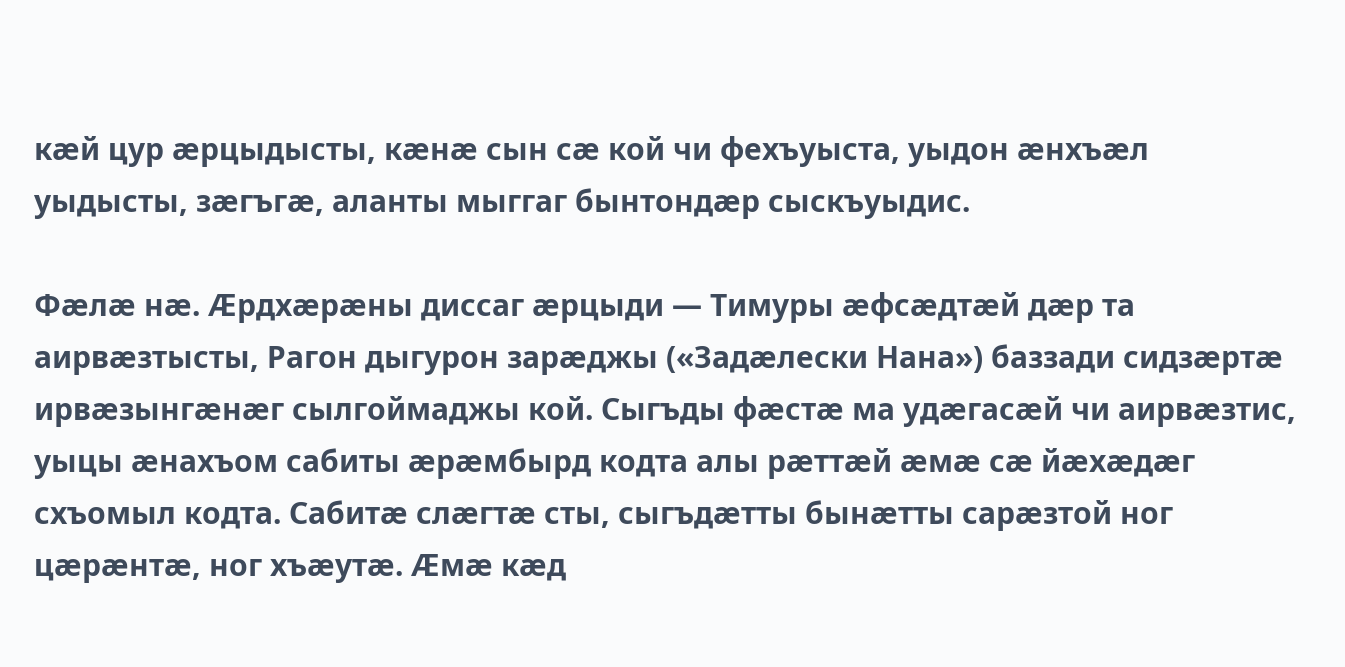кæй цур æрцыдысты, кæнæ сын сæ кой чи фехъуыста, уыдон æнхъæл уыдысты, зæгъгæ, аланты мыггаг бынтондæр сыскъуыдис.

Фæлæ нæ. Æрдхæрæны диссаг æрцыди — Тимуры æфсæдтæй дæр та аирвæзтысты, Рагон дыгурон зарæджы («Задæлески Нана») баззади сидзæртæ ирвæзынгæнæг сылгоймаджы кой. Сыгъды фæстæ ма удæгасæй чи аирвæзтис, уыцы æнахъом сабиты æрæмбырд кодта алы рæттæй æмæ сæ йæхæдæг схъомыл кодта. Сабитæ слæгтæ сты, сыгъдæтты бынæтты сарæзтой ног цæрæнтæ, ног хъæутæ. Æмæ кæд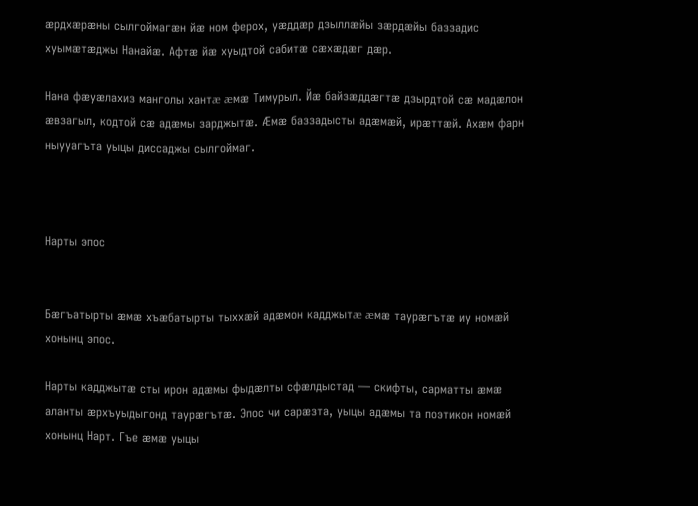æрдхæрæны сылгоймагæн йæ ном ферох, уæддæр дзыллæйы зæрдæйы баззадис хуымæтæджы Нанайæ. Афтæ йæ хуыдтой сабитæ сæхæдæг дæр.

Нана фæуæлахиз манголы хантæ æмæ Тимурыл. Йæ байзæддæгтæ дзырдтой сæ мадæлон æвзагыл, кодтой сæ адæмы зарджытæ. Æмæ баззадысты адæмæй, ирæттæй. Ахæм фарн ныууагъта уыцы диссаджы сылгоймаг.



Нарты эпос


Бæгъатырты æмæ хъæбатырты тыххæй адæмон кадджытæ æмæ таурæгътæ иу номæй хонынц эпос.

Нарты кадджытæ сты ирон адæмы фыдæлты сфæлдыстад — скифты, сарматты æмæ аланты æрхъуыдыгонд таурæгътæ. Эпос чи сарæзта, уыцы адæмы та поэтикон номæй хонынц Нарт. Гъе æмæ уыцы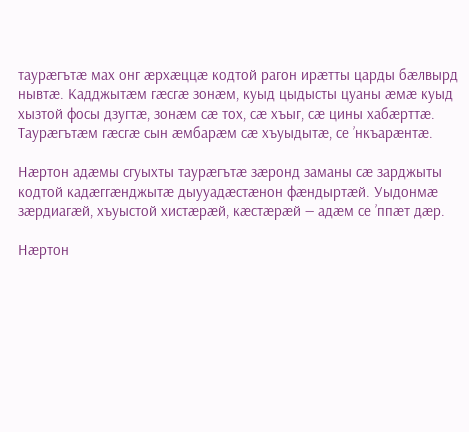таурæгътæ мах онг æрхæццæ кодтой рагон ирæтты царды бæлвырд нывтæ. Кадджытæм гæсгæ зонæм, куыд цыдысты цуаны æмæ куыд хызтой фосы дзугтæ, зонæм сæ тох, сæ хъыг, сæ цины хабæрттæ. Таурæгътæм гæсгæ сын æмбарæм сæ хъуыдытæ, се ’нкъарæнтæ.

Нæртон адæмы сгуыхты таурæгътæ зæронд заманы сæ зарджыты кодтой кадæггæнджытæ дыууадæстæнон фæндыртæй. Уыдонмæ зæрдиагæй, хъуыстой хистæрæй, кæстæрæй — адæм се ’ппæт дæр.

Нæртон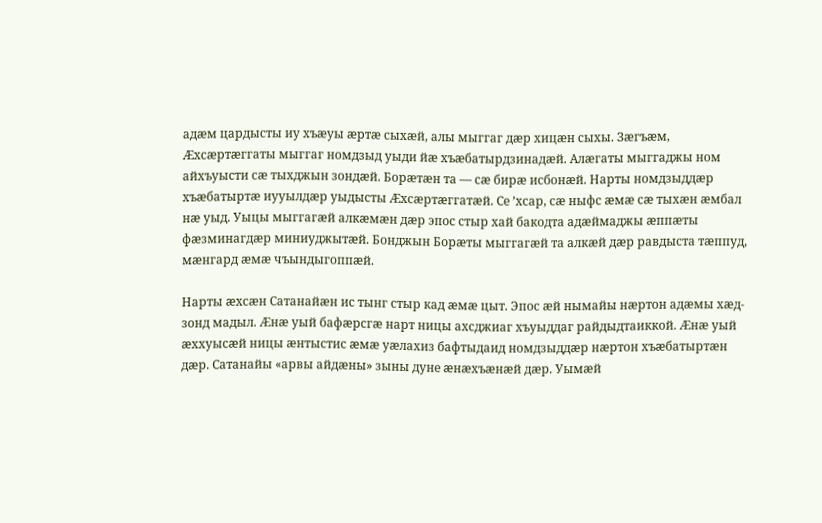адæм цардысты иу хъæуы æртæ сыхæй, алы мыггаг дæр хицæн сыхы. Зæгъæм, Æхсæртæггаты мыггаг номдзыд уыди йæ хъæбатырдзинадæй. Алæгаты мыггаджы ном айхъуысти сæ тыхджын зондæй. Борæтæн та — сæ бирæ исбонæй. Нарты номдзыддæр хъæбатыртæ иууылдæр уыдысты Æхсæртæггатæй. Се ’хсар, сæ ныфс æмæ сæ тыхæн æмбал нæ уыд. Уыцы мыггагæй алкæмæн дæр эпос стыр хай бакодта адæймаджы æппæты фæзминагдæр миниуджытæй. Бонджын Борæты мыггагæй та алкæй дæр равдыста тæппуд, мæнгард æмæ чъындыгоппæй.

Нарты æхсæн Сатанайæн ис тынг стыр кад æмæ цыт. Эпос æй нымайы нæртон адæмы хæд-зонд мадыл. Æнæ уый бафæрсгæ нарт ницы ахсджиаг хъуыддаг райдыдтаиккой. Æнæ уый æххуысæй ницы æнтыстис æмæ уæлахиз бафтыдаид номдзыддæр нæртон хъæбатыртæн дæр. Сатанайы «арвы айдæны» зыны дуне æнæхъæнæй дæр. Уымæй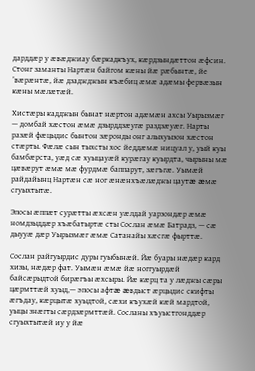дарддæр у æвæджиау бæркадкъух, кæрдзындæттон æфсин. Стонг заманты Нартæн байгом кæны йæ рæбынтæ, йе ’вæрæнтæ, йæ дзаджджын къæбиц æмæ адæмы фервæзын кæны мæлæтæй.

Хистæры кадджын бынат нæртон адæмæн ахсы Уырызмæг — домбай хæстон æмæ дзырддзæугæ раздзæуæг. Нарты разæй фæцыдис бынтон зæронды онг алыхуызон хæстон стæрты. Фæлæ сын тыхсты хос йеддæмæ ницуал у, уый куы бамбæрста, уæд сæ хуыцауæй курæгау куырдта, чырыны мæ цæвæрут æмæ мæ фурдмæ баппарут, зæгъгæ. Уымæй райдайынц Нартæн сæ ног æнæнхъæлæджы цаутæ æмæ сгуыхтытæ.

Эпосы æппæт сурæтты æхсæн уæлдай уарзондæр æмæ номдзыддæр хъæбатыртæ сты Сослан æмæ Батрадз, — сæ дыууæ дæр Уырызмæг æмæ Сатанайы хæсгæ фырттæ.

Сослан райгуырдис дуры гуыбынæй. Йæ буары нæдæр кард хизы, нæдæр фат. Уымæн æмæ йæ ноггуырдæй байсæрыдтой бирæгъы æхсыры. Йæ кæрц та у лæджы сæры цæрмттæй хуыд,— эпосы афтæ æвдыст æрцыдис скифты æгъдау, кæрцытæ хуыдтой, сæхи къухæй кæй мардтой, уыцы знæгты сæрдзæрмттæй. Сосланы хъуыстгонддæр сгуыхтытæй иу у йæ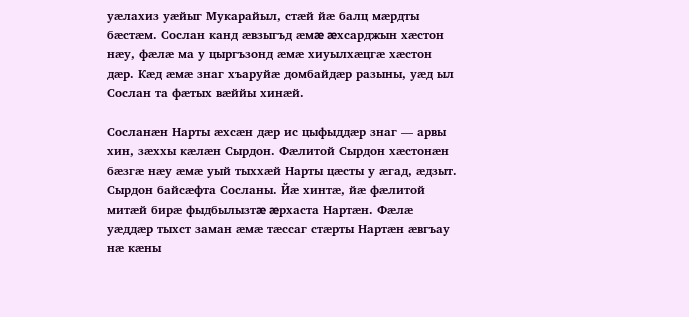уæлахиз уæйыг Мукарайыл, стæй йæ балц мæрдты бæстæм. Сослан канд æвзыгъд æмæ æхсарджын хæстон нæу, фæлæ ма у цыргъзонд æмæ хиуылхæцгæ хæстон дæр. Кæд æмæ знаг хъаруйæ домбайдæр разыны, уæд ыл Сослан та фæтых вæййы хинæй.

Сосланæн Нарты æхсæн дæр ис цыфыддæр знаг — арвы хин, зæххы кæлæн Сырдон. Фæлитой Сырдон хæстонæн бæзгæ нæу æмæ уый тыххæй Нарты цæсты у æгад, æдзыт. Сырдон байсæфта Сосланы. Йæ хинтæ, йæ фæлитой митæй бирæ фыдбылызтæ æрхаста Нартæн. Фæлæ уæддæр тыхст заман æмæ тæссаг стæрты Нартæн æвгъау нæ кæны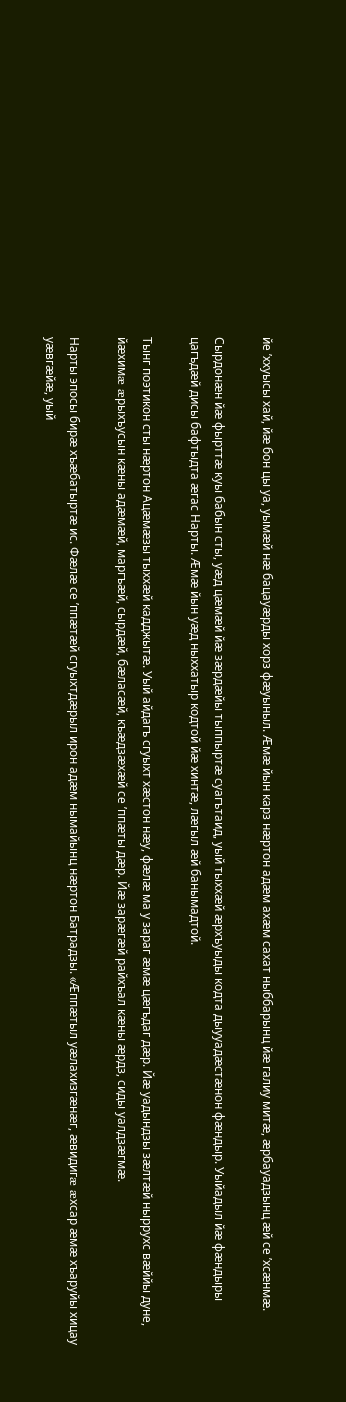йе ’ххуысы хай, йæ бон цы уа, уымæй нæ бацауæрды хорз фæуыныл. Æмæ йын карз нæртон адæм ахæм сахат ныббарынц йæ галиу митæ, æрбауадзынц æй се ’хсæнмæ.

Сырдонæн йæ фырттæ куы бабын сты, уæд цæмæй йæ зæрдæйы тыппыртæ суагътаид, уый тыххæй æрхъуыды кодта дыууадæстæнон фæндыр. Уыйадыл йæ фæндыры цагъдæй дисы бафтыдта æгас Нарты. Æмæ йын уæд ныххатыр кодтой йæ хинтæ, лæгыл æй банымадтой.

Тынг поэтикон сты нæртон Ацæмæзы тыххæй кадджытæ. Уый айдагъ сгуыхт хæстон нæу, фæлæ ма у зараг æмæ цæгъдаг дæр. Йæ уадындзы зæлтæй ныррухс вæййы дуне, йæхимæ æрыхъусын кæны адæмæй, маргъæй, сырдæй, бæласæй, къæдзæхæй се ’ппæты дæр. Йæ зарæгæй райхъал кæны æрдз, сиды уалдзæгмæ.

Нарты эпосы бирæ хъæбатыртæ ис. Фæлæ се ’ппæтæй сгуыхтдæрыл ирон адæм нымайынц нæртон Батрадзы. «Æппæтыл уæлахизгæнæг, æвидигæ æхсар æмæ хъаруйы хицау уæвгæйæ, уый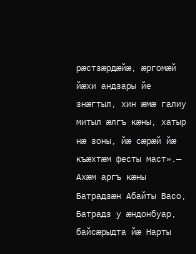рæстзæрдæйæ, æргомæй йæхи андзары йе знæгтыл, хин æмæ галиу митыл æлгъ кæны, хатыр нæ зоны, йæ сæрæй йæ къæхтæм фесты маст».— Ахæм аргъ кæны Батрадзæн Абайты Васо, Батрадз у æндонбуар, байсæрыдта йæ Нарты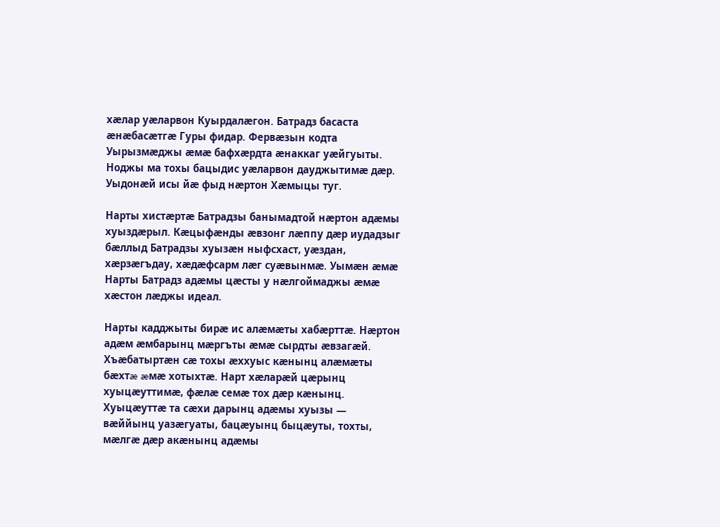хæлар уæларвон Куырдалæгон. Батрадз басаста æнæбасæтгæ Гуры фидар. Фервæзын кодта Уырызмæджы æмæ бафхæрдта æнаккаг уæйгуыты. Ноджы ма тохы бацыдис уæларвон дауджытимæ дæр. Уыдонæй исы йæ фыд нæртон Хæмыцы туг.

Нарты хистæртæ Батрадзы банымадтой нæртон адæмы хуыздæрыл. Кæцыфæнды æвзонг лæппу дæр иудадзыг бæллыд Батрадзы хуызæн ныфсхаст, уæздан, хæрзæгъдау, хæдæфсарм лæг суæвынмæ. Уымæн æмæ Нарты Батрадз адæмы цæсты у нæлгоймаджы æмæ хæстон лæджы идеал.

Нарты кадджыты бирæ ис алæмæты хабæрттæ. Нæртон адæм æмбарынц мæргъты æмæ сырдты æвзагæй. Хъæбатыртæн сæ тохы æххуыс кæнынц алæмæты бæхтæ æмæ хотыхтæ. Нарт хæларæй цæрынц хуыцæуттимæ, фæлæ семæ тох дæр кæнынц. Хуыцæуттæ та сæхи дарынц адæмы хуызы — вæййынц уазæгуаты, бацæуынц быцæуты, тохты, мæлгæ дæр акæнынц адæмы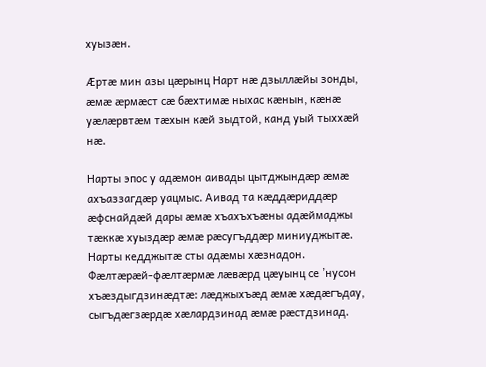хуызæн.

Æртæ мин азы цæрынц Нарт нæ дзыллæйы зонды, æмæ æрмæст сæ бæхтимæ ныхас кæнын, кæнæ уæлæрвтæм тæхын кæй зыдтой, канд уый тыххæй нæ.

Нарты эпос у адæмон аивады цытджындæр æмæ ахъаззагдæр уацмыс. Аивад та кæддæриддæр æфснайдæй дары æмæ хъахъхъæны адæймаджы тæккæ хуыздæр æмæ рæсугъддæр миниуджытæ. Нарты кедджытæ сты адæмы хæзнадон. Фæлтæрæй-фæлтæрмæ лæвæрд цæуынц се ’нусон хъæздыгдзинæдтæ: лæджыхъæд æмæ хæдæгъдау, сыгъдæгзæрдæ хæлардзинад æмæ рæстдзинад.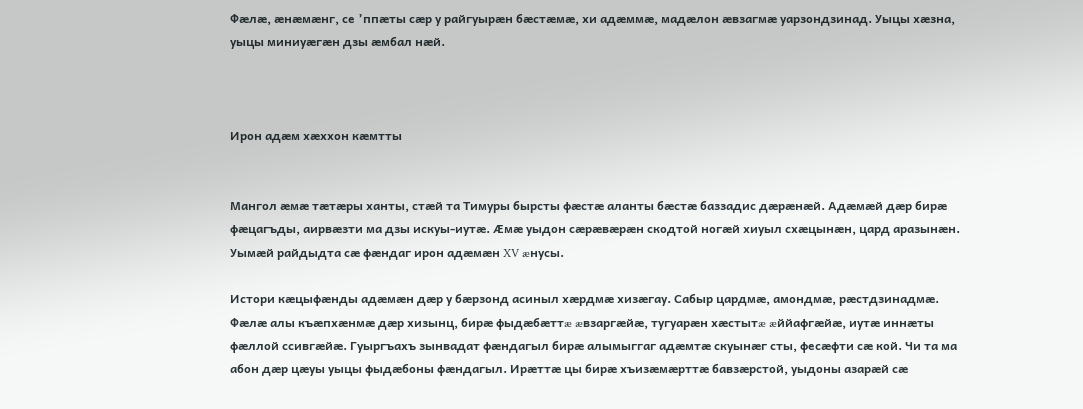Фæлæ, æнæмæнг, се ’ппæты сæр у райгуырæн бæстæмæ, хи адæммæ, мадæлон æвзагмæ уарзондзинад. Уыцы хæзна, уыцы миниуæгæн дзы æмбал нæй.



Ирон адæм хæххон кæмтты


Мангол æмæ тæтæры ханты, стæй та Тимуры бырсты фæстæ аланты бæстæ баззадис дæрæнæй. Адæмæй дæр бирæ фæцагъды, аирвæзти ма дзы искуы-иутæ. Æмæ уыдон сæрæвæрæн скодтой ногæй хиуыл схæцынæн, цард аразынæн. Уымæй райдыдта сæ фæндаг ирон адæмæн XV æнусы.

Истори кæцыфæнды адæмæн дæр у бæрзонд асиныл хæрдмæ хизæгау. Сабыр цардмæ, амондмæ, рæстдзинадмæ. Фæлæ алы къæпхæнмæ дæр хизынц, бирæ фыдæбæттæ æвзаргæйæ, тугуарæн хæстытæ æййафгæйæ, иутæ иннæты фæллой ссивгæйæ. Гуыргъахъ зынвадат фæндагыл бирæ алымыггаг адæмтæ скуынæг сты, фесæфти сæ кой. Чи та ма абон дæр цæуы уыцы фыдæбоны фæндагыл. Ирæттæ цы бирæ хъизæмæрттæ бавзæрстой, уыдоны азарæй сæ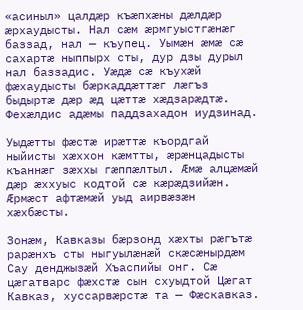«асиныл» цалдæр къæпхæны дæлдæр æрхаудысты. Нал сæм æрмгуыстгæнæг баззад, нал — къупец. Уымæн æмæ сæ сахартæ ныппырх сты, дур дзы дурыл нал баззадис. Уæдæ сæ къухæй фæхаудысты бæркаддæттæг лæгъз быдыртæ дæр æд цæттæ хæдзарæдтæ. Фехæлдис адæмы паддзахадон иудзинад.

Уыдæтты фæстæ ирæттæ къордгай ныйисты хæххон кæмтты, æрæнцадысты къаннæг зæххы гæппæлтыл. Æмæ алцæмæй дæр æххуыс кодтой сæ кæрæдзийæн. Æрмæст афтæмæй уыд аирвæзæн хæхбæсты.

Зонæм, Кавказы бæрзонд хæхты рæгътæ рарæнхъ сты ныгуылæнæй скæсæнырдæм Сау денджызæй Хъаспийы онг. Сæ цæгатварс фæхстæ сын схуыдтой Цæгат Кавказ, хуссарвæрстæ та — Фæскавказ.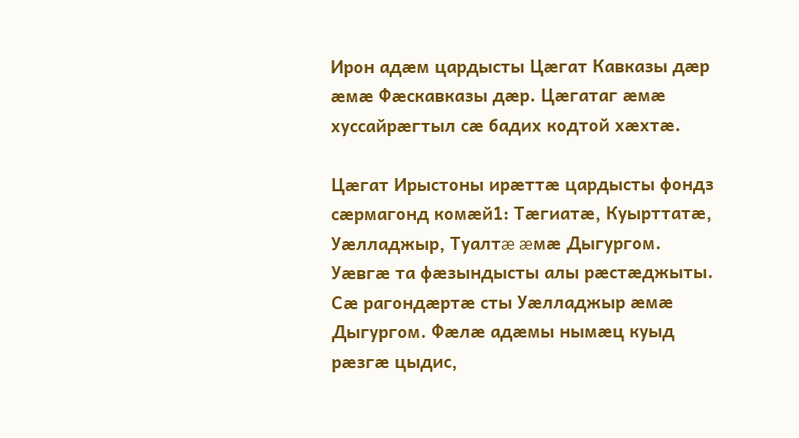Ирон адæм цардысты Цæгат Кавказы дæр æмæ Фæскавказы дæр. Цæгатаг æмæ хуссайрæгтыл сæ бадих кодтой хæхтæ.

Цæгат Ирыстоны ирæттæ цардысты фондз сæрмагонд комæй1: Тæгиатæ, Куырттатæ, Уæлладжыр, Туалтæ æмæ Дыгургом. Уæвгæ та фæзындысты алы рæстæджыты. Сæ рагондæртæ сты Уæлладжыр æмæ Дыгургом. Фæлæ адæмы нымæц куыд рæзгæ цыдис,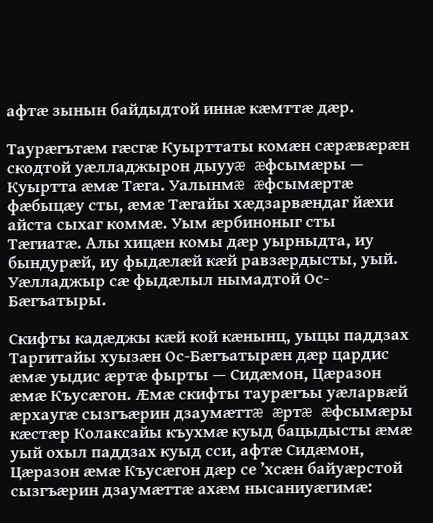афтæ зынын байдыдтой иннæ кæмттæ дæр.

Таурæгътæм гæсгæ Куырттаты комæн сæрæвæрæн скодтой уæлладжырон дыууæ æфсымæры — Куыртта æмæ Тæга. Уалынмæ æфсымæртæ фæбыцæу сты, æмæ Тæгайы хæдзарвæндаг йæхи айста сыхаг коммæ. Уым æрбиноныг сты Тæгиатæ. Алы хицæн комы дæр уырныдта, иу бындурæй, иу фыдæлæй кæй равзæрдысты, уый. Уæлладжыр сæ фыдæлыл нымадтой Ос-Бæгъатыры.

Скифты кадæджы кæй кой кæнынц, уыцы паддзах Таргитайы хуызæн Ос-Бæгъатырæн дæр цардис æмæ уыдис æртæ фырты — Сидæмон, Цæразон æмæ Къусæгон. Æмæ скифты таурæгъы уæларвæй æрхаугæ сызгъæрин дзаумæттæ æртæ æфсымæры кæстæр Колаксайы къухмæ куыд бацыдысты æмæ уый охыл паддзах куыд сси, афтæ Сидæмон, Цæразон æмæ Къусæгон дæр се ’хсæн байуæрстой сызгъæрин дзаумæттæ ахæм нысаниуæгимæ: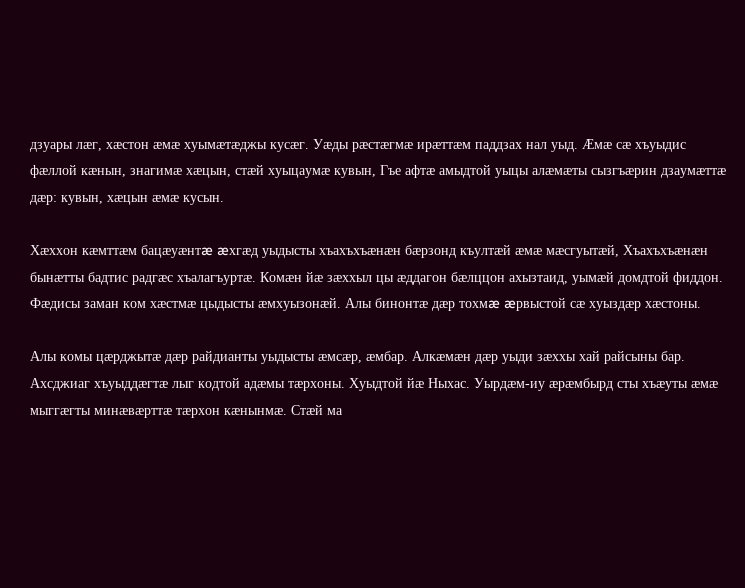дзуары лæг, хæстон æмæ хуымæтæджы кусæг. Уæды рæстæгмæ ирæттæм паддзах нал уыд. Æмæ сæ хъуыдис фæллой кæнын, знагимæ хæцын, стæй хуыцаумæ кувын, Гъе афтæ амыдтой уыцы алæмæты сызгъæрин дзаумæттæ дæр: кувын, хæцын æмæ кусын.

Хæххон кæмттæм бацæуæнтæ æхгæд уыдысты хъахъхъæнæн бæрзонд къултæй æмæ мæсгуытæй, Хъахъхъæнæн бынæтты бадтис радгæс хъалагъуртæ. Комæн йæ зæххыл цы æддагон бæлццон ахызтаид, уымæй домдтой фиддон. Фæдисы заман ком хæстмæ цыдысты æмхуызонæй. Алы бинонтæ дæр тохмæ æрвыстой сæ хуыздæр хæстоны.

Алы комы цæрджытæ дæр райдианты уыдысты æмсæр, æмбар. Алкæмæн дæр уыди зæххы хай райсыны бар. Ахсджиаг хъуыддæгтæ лыг кодтой адæмы тæрхоны. Хуыдтой йæ Ныхас. Уырдæм-иу æрæмбырд сты хъæуты æмæ мыггæгты минæвæрттæ тæрхон кæнынмæ. Стæй ма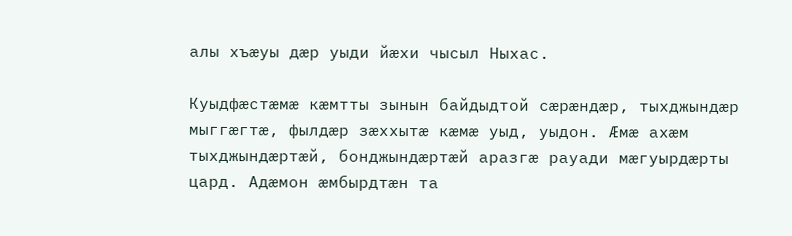алы хъæуы дæр уыди йæхи чысыл Ныхас.

Куыдфæстæмæ кæмтты зынын байдыдтой сæрæндæр, тыхджындæр мыггæгтæ, фылдæр зæххытæ кæмæ уыд, уыдон. Æмæ ахæм тыхджындæртæй, бонджындæртæй аразгæ рауади мæгуырдæрты цард. Адæмон æмбырдтæн та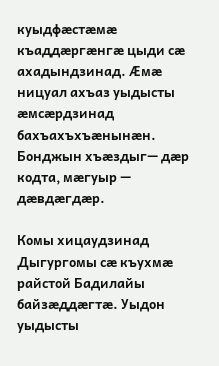куыдфæстæмæ къаддæргæнгæ цыди сæ ахадындзинад. Æмæ ницуал ахъаз уыдысты æмсæрдзинад бахъахъхъæнынæн. Бонджын хъæздыг— дæр кодта, мæгуыр — дæвдæгдæр.

Комы хицаудзинад Дыгургомы сæ къухмæ райстой Бадилайы байзæддæгтæ. Уыдон уыдысты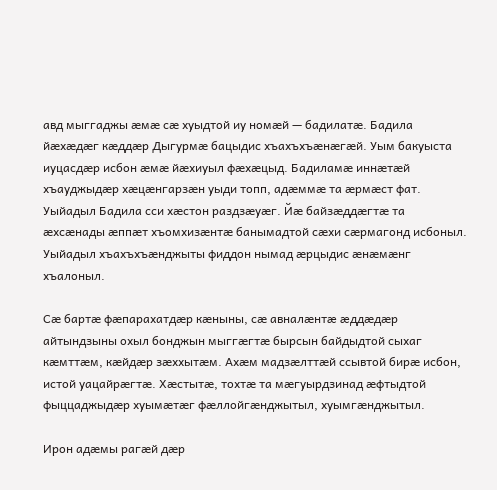авд мыггаджы æмæ сæ хуыдтой иу номæй — бадилатæ. Бадила йæхæдæг кæддæр Дыгурмæ бацыдис хъахъхъæнæгæй. Уым бакуыста иуцасдæр исбон æмæ йæхиуыл фæхæцыд. Бадиламæ иннæтæй хъауджыдæр хæцæнгарзæн уыди топп, адæммæ та æрмæст фат. Уыйадыл Бадила сси хæстон раздзæуæг. Йæ байзæддæгтæ та æхсæнады æппæт хъомхизæнтæ банымадтой сæхи сæрмагонд исбоныл. Уыйадыл хъахъхъæнджыты фиддон нымад æрцыдис æнæмæнг хъалоныл.

Сæ бартæ фæпарахатдæр кæныны, сæ авналæнтæ æддæдæр айтындзыны охыл бонджын мыггæгтæ бырсын байдыдтой сыхаг кæмттæм, кæйдæр зæххытæм. Ахæм мадзæлттæй ссывтой бирæ исбон, истой уацайрæгтæ. Хæстытæ, тохтæ та мæгуырдзинад æфтыдтой фыццаджыдæр хуымæтæг фæллойгæнджытыл, хуымгæнджытыл.

Ирон адæмы рагæй дæр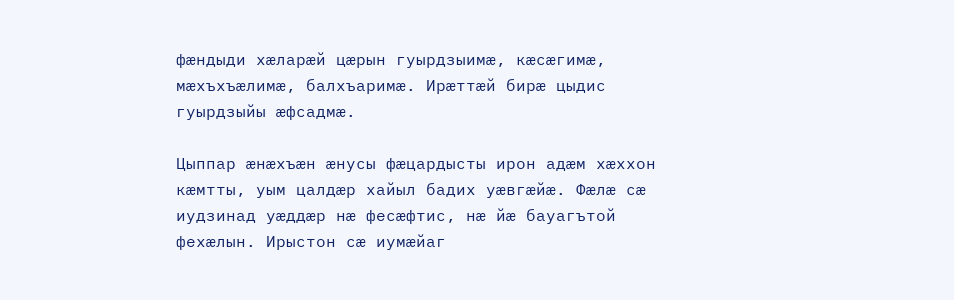фæндыди хæларæй цæрын гуырдзыимæ, кæсæгимæ, мæхъхъæлимæ, балхъаримæ. Ирæттæй бирæ цыдис гуырдзыйы æфсадмæ.

Цыппар æнæхъæн æнусы фæцардысты ирон адæм хæххон кæмтты, уым цалдæр хайыл бадих уæвгæйæ. Фæлæ сæ иудзинад уæддæр нæ фесæфтис, нæ йæ бауагътой фехæлын. Ирыстон сæ иумæйаг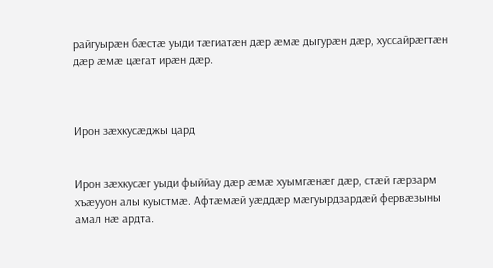райгуырæн бæстæ уыди тæгиатæн дæр æмæ дыгурæн дæр, хуссайрæгтæн дæр æмæ цæгат ирæн дæр.



Ирон зæхкусæджы цард


Ирон зæхкусæг уыди фыййау дæр æмæ хуымгæнæг дæр, стæй гæрзарм хъæууон алы куыстмæ. Афтæмæй уæддæр мæгуырдзардæй фервæзыны амал нæ ардта.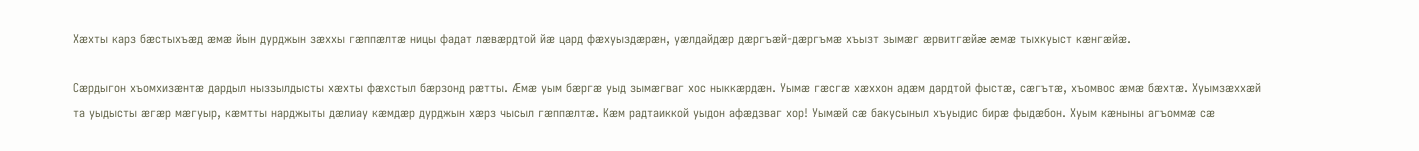Хæхты карз бæстыхъæд æмæ йын дурджын зæххы гæппæлтæ ницы фадат лæвæрдтой йæ цард фæхуыздæрæн, уæлдайдæр дæргъæй-дæргъмæ хъызт зымæг æрвитгæйæ æмæ тыхкуыст кæнгæйæ.

Сæрдыгон хъомхизæнтæ дардыл ныззылдысты хæхты фæхстыл бæрзонд рæтты. Æмæ уым бæргæ уыд зымæгваг хос ныккæрдæн. Уымæ гæсгæ хæххон адæм дардтой фыстæ, сæгътæ, хъомвос æмæ бæхтæ. Хуымзæххæй та уыдысты æгæр мæгуыр, кæмтты нарджыты дæлиау кæмдæр дурджын хæрз чысыл гæппæлтæ. Кæм радтаиккой уыдон афæдзваг хор! Уымæй сæ бакусыныл хъуыдис бирæ фыдæбон. Хуым кæныны агъоммæ сæ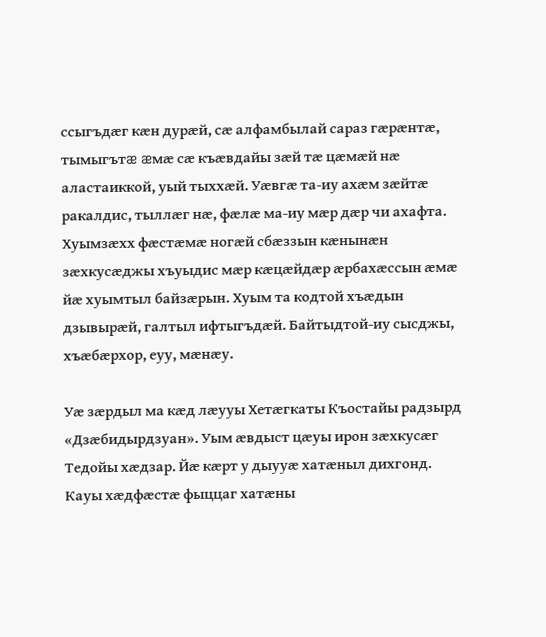ссыгъдæг кæн дурæй, сæ алфамбылай сараз гæрæнтæ, тымыгътæ æмæ сæ къæвдайы зæй тæ цæмæй нæ аластаиккой, уый тыххæй. Уæвгæ та-иу ахæм зæйтæ ракалдис, тыллæг нæ, фæлæ ма-иу мæр дæр чи ахафта. Хуымзæхх фæстæмæ ногæй сбæззын кæнынæн зæхкусæджы хъуыдис мæр кæцæйдæр æрбахæссын æмæ йæ хуымтыл байзæрын. Хуым та кодтой хъæдын дзывырæй, галтыл ифтыгъдæй. Байтыдтой-иу сысджы, хъæбæрхор, еуу, мæнæу.

Уæ зæрдыл ма кæд лæууы Хетæгкаты Къостайы радзырд «Дзæбидырдзуан». Уым æвдыст цæуы ирон зæхкусæг Тедойы хæдзар. Йæ кæрт у дыууæ хатæныл дихгонд. Кауы хæдфæстæ фыццаг хатæны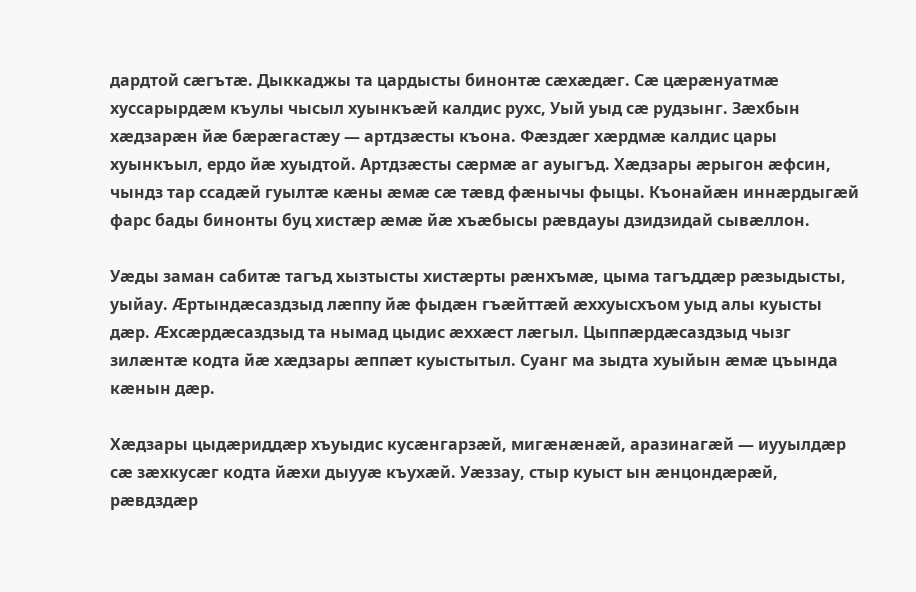дардтой сæгътæ. Дыккаджы та цардысты бинонтæ сæхæдæг. Сæ цæрæнуатмæ хуссарырдæм къулы чысыл хуынкъæй калдис рухс, Уый уыд сæ рудзынг. Зæхбын хæдзарæн йæ бæрæгастæу — артдзæсты къона. Фæздæг хæрдмæ калдис цары хуынкъыл, ердо йæ хуыдтой. Артдзæсты сæрмæ аг ауыгъд. Хæдзары æрыгон æфсин, чындз тар ссадæй гуылтæ кæны æмæ сæ тæвд фæнычы фыцы. Къонайæн иннæрдыгæй фарс бады бинонты буц хистæр æмæ йæ хъæбысы рæвдауы дзидзидай сывæллон.

Уæды заман сабитæ тагъд хызтысты хистæрты рæнхъмæ, цыма тагъддæр рæзыдысты, уыйау. Æртындæсаздзыд лæппу йæ фыдæн гъæйттæй æххуысхъом уыд алы куысты дæр. Æхсæрдæсаздзыд та нымад цыдис æххæст лæгыл. Цыппæрдæсаздзыд чызг зилæнтæ кодта йæ хæдзары æппæт куыстытыл. Суанг ма зыдта хуыйын æмæ цъында кæнын дæр.

Хæдзары цыдæриддæр хъуыдис кусæнгарзæй, мигæнæнæй, аразинагæй — иууылдæр сæ зæхкусæг кодта йæхи дыууæ къухæй. Уæззау, стыр куыст ын æнцондæрæй, рæвдздæр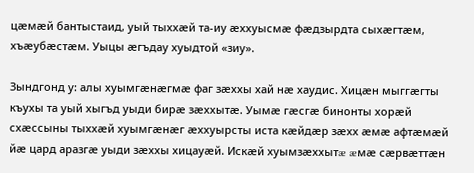цæмæй бантыстаид, уый тыххæй та-иу æххуысмæ фæдзырдта сыхæгтæм, хъæубæстæм. Уыцы æгъдау хуыдтой «зиу».

Зындгонд у: алы хуымгæнæгмæ фаг зæххы хай нæ хаудис. Хицæн мыггæгты къухы та уый хыгъд уыди бирæ зæххытæ. Уымæ гæсгæ бинонты хорæй схæссыны тыххæй хуымгæнæг æххуырсты иста кæйдæр зæхх æмæ афтæмæй йæ цард аразгæ уыди зæххы хицауæй. Искæй хуымзæххытæ æмæ сæрвæттæн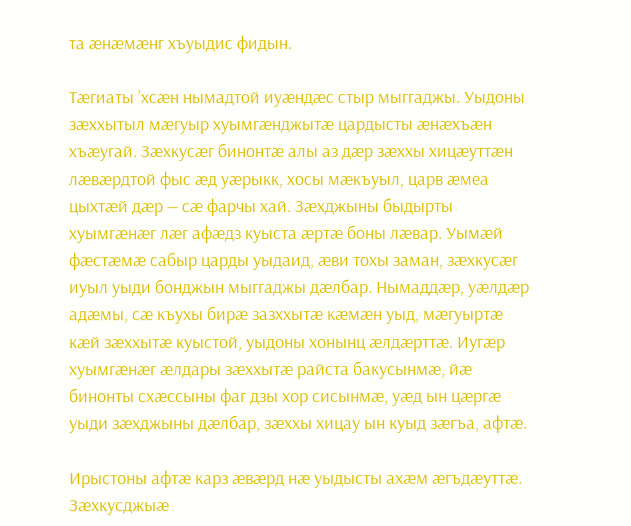та æнæмæнг хъуыдис фидын.

Тæгиаты ’хсæн нымадтой иуæндæс стыр мыггаджы. Уыдоны зæххытыл мæгуыр хуымгæнджытæ цардысты æнæхъæн хъæугай. Зæхкусæг бинонтæ алы аз дæр зæххы хицæуттæн лæвæрдтой фыс æд уæрыкк, хосы мæкъуыл, царв æмеа цыхтæй дæр — сæ фарчы хай. Зæхджыны быдырты хуымгæнæг лæг афæдз куыста æртæ боны лæвар. Уымæй фæстæмæ сабыр царды уыдаид, æви тохы заман, зæхкусæг иуыл уыди бонджын мыггаджы дæлбар. Нымаддæр, уæлдæр адæмы, сæ къухы бирæ зазххытæ кæмæн уыд, мæгуыртæ кæй зæххытæ куыстой, уыдоны хонынц æлдæрттæ. Иугæр хуымгæнæг æлдары зæххытæ райста бакусынмæ, йæ бинонты схæссыны фаг дзы хор сисынмæ, уæд ын цæргæ уыди зæхджыны дæлбар, зæххы хицау ын куыд зæгъа, афтæ.

Ирыстоны афтæ карз æвæрд нæ уыдысты ахæм æгъдæуттæ. Зæхкусджыæ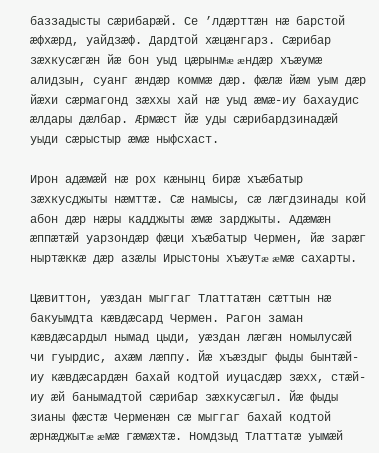баззадысты сæрибарæй. Се ’лдæрттæн нæ барстой æфхæрд, уайдзæф. Дардтой хæцæнгарз. Сæрибар зæхкусæгæн йæ бон уыд цæрынмæ æндæр хъæумæ алидзын, суанг æндæр коммæ дæр. фæлæ йæм уым дæр йæхи сæрмагонд зæххы хай нæ уыд æмæ-иу бахаудис æлдары дæлбар. Æрмæст йæ уды сæрибардзинадæй уыди сæрыстыр æмæ ныфсхаст.

Ирон адæмæй нæ рох кæнынц бирæ хъæбатыр зæхкусджыты нæмттæ. Сæ намысы, сæ лæгдзинады кой абон дæр нæры кадджыты æмæ зарджыты. Адæмæн æппæтæй уарзондæр фæци хъæбатыр Чермен, йæ зарæг ныртæккæ дæр азæлы Ирыстоны хъæутæ æмæ сахарты.

Цæвиттон, уæздан мыггаг Тлаттатæн сæттын нæ бакуымдта кæвдæсард Чермен. Рагон заман кæвдæсардыл нымад цыди, уæздан лæгæн номылусæй чи гуырдис, ахæм лæппу. Йæ хъæздыг фыды бынтæй-иу кæвдæсардæн бахай кодтой иуцасдæр зæхх, стæй-иу æй банымадтой сæрибар зæхкусæгыл. Йæ фыды зианы фæстæ Черменæн сæ мыггаг бахай кодтой æрнæджытæ æмæ гæмæхтæ. Номдзыд Тлаттатæ уымæй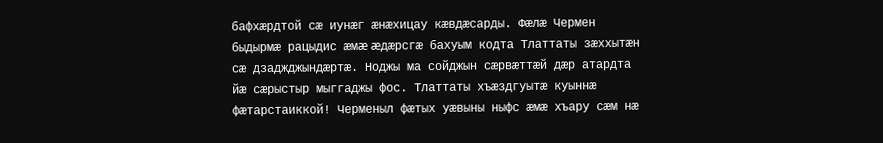бафхæрдтой сæ иунæг æнæхицау кæвдæсарды. Фæлæ Чермен быдырмæ рацыдис æмæ æдæрсгæ бахуым кодта Тлаттаты зæххытæн сæ дзаджджындæртæ. Ноджы ма сойджын сæрвæттæй дæр атардта йæ сæрыстыр мыггаджы фос. Тлаттаты хъæздгуытæ куыннæ фæтарстаиккой! Черменыл фæтых уæвыны ныфс æмæ хъару сæм нæ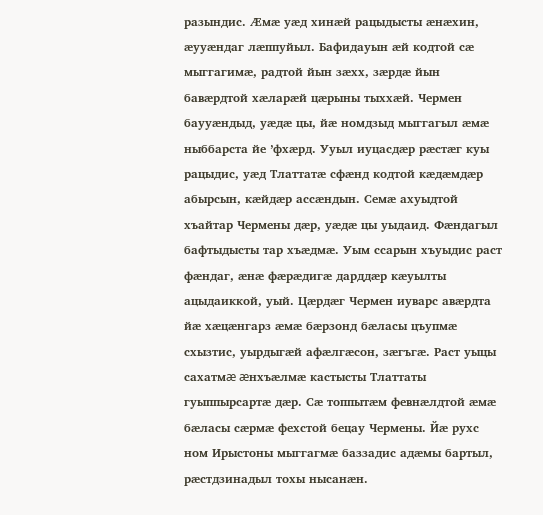разындис. Æмæ уæд хинæй рацыдысты æнæхин, æууæндаг лæппуйыл. Бафидауын æй кодтой сæ мыггагимæ, радтой йын зæхх, зæрдæ йын бавæрдтой хæларæй цæрыны тыххæй. Чермен баууæндыд, уæдæ цы, йæ номдзыд мыггагыл æмæ ныббарста йе ’фхæрд. Ууыл иуцасдæр рæстæг куы рацыдис, уæд Тлаттатæ сфæнд кодтой кæдæмдæр абырсын, кæйдæр ассæндын. Семæ ахуыдтой хъайтар Чермены дæр, уæдæ цы уыдаид. Фæндагыл бафтыдысты тар хъæдмæ. Уым ссарын хъуыдис раст фæндаг, æнæ фæрæдигæ дарддæр кæуылты ацыдаиккой, уый. Цæрдæг Чермен иуварс авæрдта йæ хæцæнгарз æмæ бæрзонд бæласы цъупмæ схызтис, уырдыгæй афæлгæсон, зæгъгæ. Раст уыцы сахатмæ æнхъæлмæ кастысты Тлаттаты гуыппырсартæ дæр. Сæ топпытæм февнæлдтой æмæ бæласы сæрмæ фехстой бецау Чермены. Йæ рухс ном Ирыстоны мыггагмæ баззадис адæмы бартыл, рæстдзинадыл тохы нысанæн.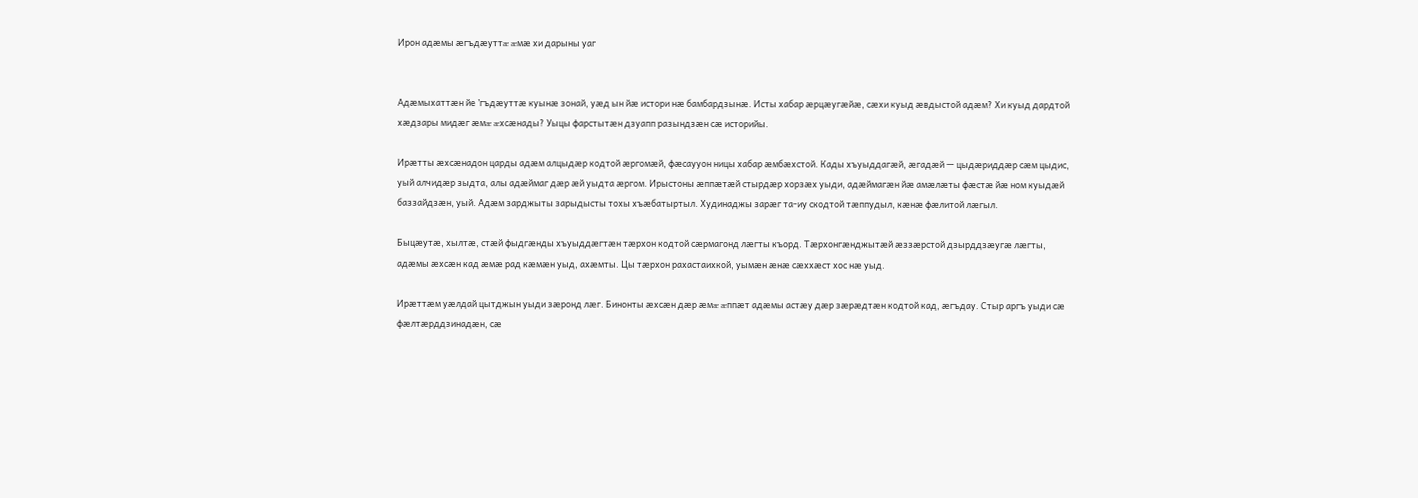Ирон адæмы æгъдæуттæ æмæ хи дарыны уаг


Адæмыхаттæн йе ’гъдæуттæ куынæ зонай, уæд ын йæ истори нæ бамбардзынæ. Исты хабар æрцæугæйæ, сæхи куыд æвдыстой адæм? Хи куыд дардтой хæдзары мидæг æмæ æхсæнады? Уыцы фарстытæн дзуапп разындзæн сæ историйы.

Ирæтты æхсæнадон царды адæм алцыдæр кодтой æргомæй, фæсаууон ницы хабар æмбæхстой. Кады хъуыддагæй, æгадæй — цыдæриддæр сæм цыдис, уый алчидæр зыдта, алы адæймаг дæр æй уыдта æргом. Ирыстоны æппæтæй стырдæр хорзæх уыди, адæймагæн йæ амæлæты фæстæ йæ ном куыдæй баззайдзæн, уый. Адæм зарджыты зарыдысты тохы хъæбатыртыл. Худинаджы зарæг та-иу скодтой тæппудыл, кæнæ фæлитой лæгыл.

Быцæутæ, хылтæ, стæй фыдгæнды хъуыддæгтæн тæрхон кодтой сæрмагонд лæгты къорд. Тæрхонгæнджытæй æззæрстой дзырддзæугæ лæгты, адæмы æхсæн кад æмæ рад кæмæн уыд, ахæмты. Цы тæрхон рахастаихкой, уымæн æнæ сæххæст хос нæ уыд.

Ирæттæм уæлдай цытджын уыди зæронд лæг. Бинонты æхсæн дæр æмæ æппæт адæмы астæу дæр зæрæдтæн кодтой кад, æгъдау. Стыр аргъ уыди сæ фæлтæрддзинадæн, сæ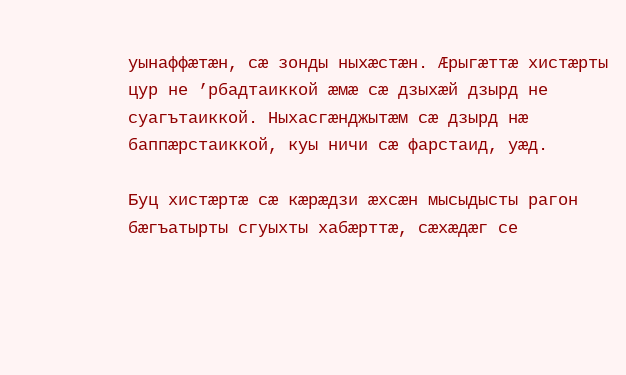уынаффæтæн, сæ зонды ныхæстæн. Æрыгæттæ хистæрты цур не ’рбадтаиккой æмæ сæ дзыхæй дзырд не суагътаиккой. Ныхасгæнджытæм сæ дзырд нæ баппæрстаиккой, куы ничи сæ фарстаид, уæд.

Буц хистæртæ сæ кæрæдзи æхсæн мысыдысты рагон бæгъатырты сгуыхты хабæрттæ, сæхæдæг се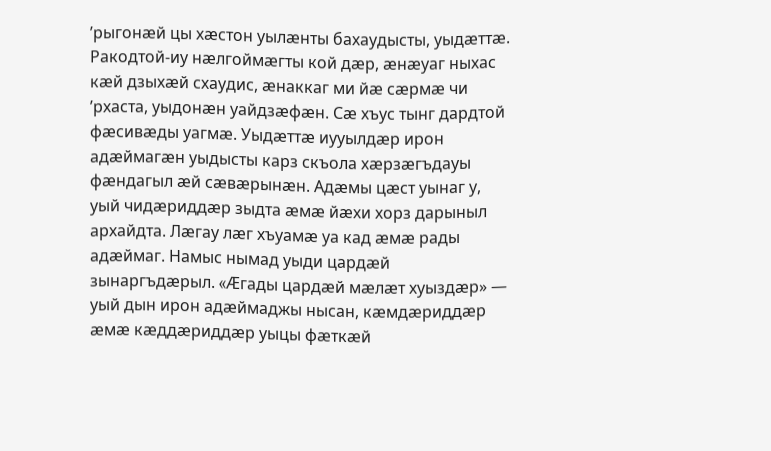’рыгонæй цы хæстон уылæнты бахаудысты, уыдæттæ. Ракодтой-иу нæлгоймæгты кой дæр, æнæуаг ныхас кæй дзыхæй схаудис, æнаккаг ми йæ сæрмæ чи ’рхаста, уыдонæн уайдзæфæн. Сæ хъус тынг дардтой фæсивæды уагмæ. Уыдæттæ иууылдæр ирон адæймагæн уыдысты карз скъола хæрзæгъдауы фæндагыл æй сæвæрынæн. Адæмы цæст уынаг у, уый чидæриддæр зыдта æмæ йæхи хорз дарыныл архайдта. Лæгау лæг хъуамæ уа кад æмæ рады адæймаг. Намыс нымад уыди цардæй зынаргъдæрыл. «Æгады цардæй мæлæт хуыздæр» — уый дын ирон адæймаджы нысан, кæмдæриддæр æмæ кæддæриддæр уыцы фæткæй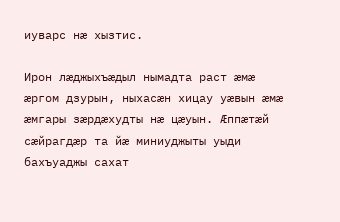иуварс нæ хызтис.

Ирон лæджыхъæдыл нымадта раст æмæ æргом дзурын, ныхасæн хицау уæвын æмæ æмгары зæрдæхудты нæ цæуын. Æппæтæй сæйрагдæр та йæ миниуджыты уыди бахъуаджы сахат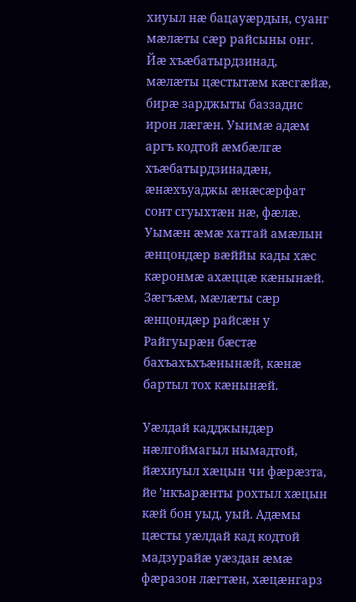хиуыл нæ бацауæрдын, суанг мæлæты сæр райсыны онг. Йæ хъæбатырдзинад, мæлæты цæстытæм кæсгæйæ, бирæ зарджыты баззадис ирон лæгæн. Уыимæ адæм аргъ кодтой æмбæлгæ хъæбатырдзинадæн, æнæхъуаджы æнæсæрфат сонт сгуыхтæн нæ, фæлæ. Уымæн æмæ хатгай амæлын æнцондæр вæййы кады хæс кæронмæ ахæццæ кæнынæй. Зæгъæм, мæлæты сæр æнцондæр райсæн у Райгуырæн бæстæ бахъахъхъæнынæй, кæнæ бартыл тох кæнынæй.

Уæлдай кадджындæр нæлгоймагыл нымадтой, йæхиуыл хæцын чи фæрæзта, йе ’нкъарæнты рохтыл хæцын кæй бон уыд, уый. Адæмы цæсты уæлдай кад кодтой мадзурайæ уæздан æмæ фæразон лæгтæн, хæцæнгарз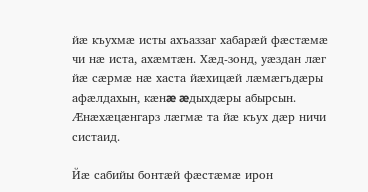йæ къухмæ исты ахъаззаг хабарæй фæстæмæ чи нæ иста, ахæмтæн. Хæд-зонд, уæздан лæг йæ сæрмæ нæ хаста йæхицæй лæмæгъдæры афæлдахын, кæнæ æдыхдæры абырсын. Æнæхæцæнгарз лæгмæ та йæ къух дæр ничи систаид.

Йæ сабийы бонтæй фæстæмæ ирон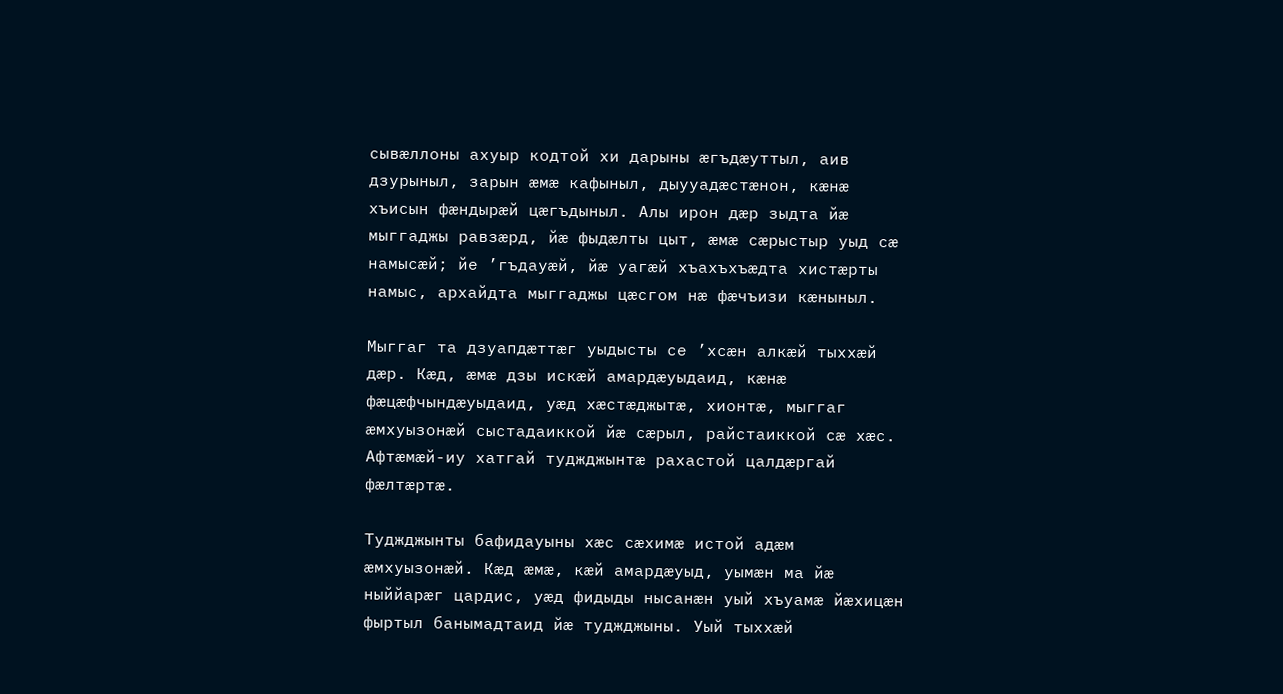сывæллоны ахуыр кодтой хи дарыны æгъдæуттыл, аив дзурыныл, зарын æмæ кафыныл, дыууадæстæнон, кæнæ хъисын фæндырæй цæгъдыныл. Алы ирон дæр зыдта йæ мыггаджы равзæрд, йæ фыдæлты цыт, æмæ сæрыстыр уыд сæ намысæй; йе ’гъдауæй, йæ уагæй хъахъхъæдта хистæрты намыс, архайдта мыггаджы цæсгом нæ фæчъизи кæныныл.

Мыггаг та дзуапдæттæг уыдысты се ’хсæн алкæй тыххæй дæр. Кæд, æмæ дзы искæй амардæуыдаид, кæнæ фæцæфчындæуыдаид, уæд хæстæджытæ, хионтæ, мыггаг æмхуызонæй сыстадаиккой йæ сæрыл, райстаиккой сæ хæс. Афтæмæй-иу хатгай туджджынтæ рахастой цалдæргай фæлтæртæ.

Туджджынты бафидауыны хæс сæхимæ истой адæм æмхуызонæй. Кæд æмæ, кæй амардæуыд, уымæн ма йæ ныййарæг цардис, уæд фидыды нысанæн уый хъуамæ йæхицæн фыртыл банымадтаид йæ туджджыны. Уый тыххæй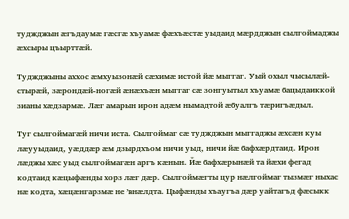туджджын æгъдаумæ гæсгæ хъуамæ фæхъæстæ уыдаид мæрдджын сылгоймаджы æхсыры цъырттæй.

Туджджыны аххос æмхуызонæй сæхимæ истой йæ мыггаг. Уый охыл чысылæй-стырæй, зæрондæй-ногæй æнæхъæн мыггаг сæ зонгуытыл хъуамæ бацыдаиккой зианы хæдзармæ. Лæг амарын ирон адæм нымадтой æбуалгъ тæригъæдыл.

Туг сылгоймагæй ничи иста. Сылгоймаг сæ туджджын мыггаджы æхсæн куы лæууыдаид, уæддæр æм дзырдхъом ничи уыд, ничи йæ бафхæрдтаид. Ирон лæджы хæс уыд сылгоймагæн аргъ кæнын. Йæ бафхæрынæй та йæхи фегад кодтаид кæцыфæнды хорз лæг дæр. Сылгоймæгты цур нæлгоймаг тызмæг ныхас нæ кодта, хæцæнгарзмæ не ’внæлдта. Цыфæнды хъаугъа дæр уайтагъд фæсыкк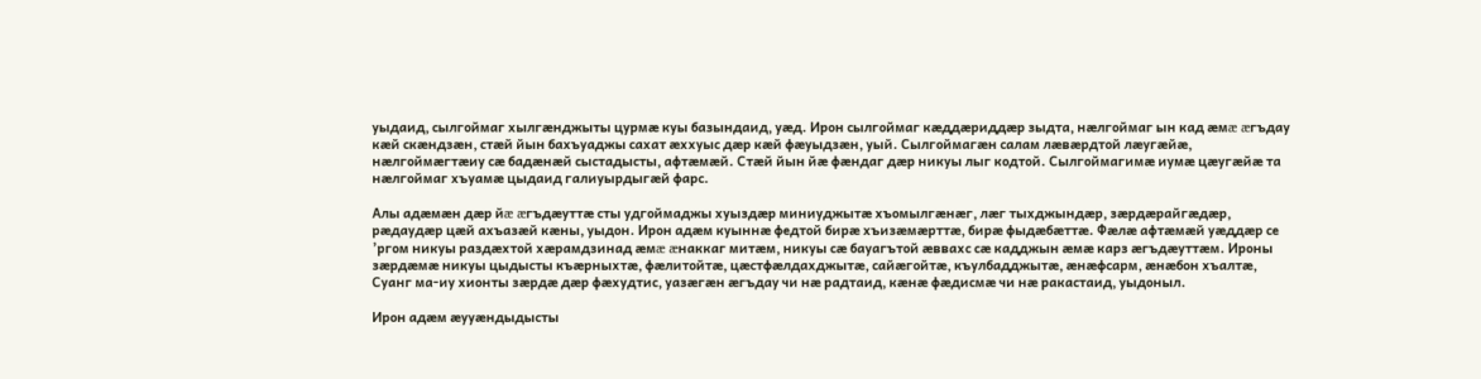уыдаид, сылгоймаг хылгæнджыты цурмæ куы базындаид, уæд. Ирон сылгоймаг кæддæриддæр зыдта, нæлгоймаг ын кад æмæ æгъдау кæй скæндзæн, стæй йын бахъуаджы сахат æххуыс дæр кæй фæуыдзæн, уый. Сылгоймагæн салам лæвæрдтой лæугæйæ, нæлгоймæгтæиу сæ бадæнæй сыстадысты, афтæмæй. Стæй йын йæ фæндаг дæр никуы лыг кодтой. Сылгоймагимæ иумæ цæугæйæ та нæлгоймаг хъуамæ цыдаид галиуырдыгæй фарс.

Алы адæмæн дæр йæ æгъдæуттæ сты удгоймаджы хуыздæр миниуджытæ хъомылгæнæг, лæг тыхджындæр, зæрдæрайгæдæр, рæдаудæр цæй ахъазæй кæны, уыдон. Ирон адæм куыннæ федтой бирæ хъизæмæрттæ, бирæ фыдæбæттæ. Фæлæ афтæмæй уæддæр се ’ргом никуы раздæхтой хæрамдзинад æмæ æнаккаг митæм, никуы сæ бауагътой æввахс сæ кадджын æмæ карз æгъдæуттæм. Ироны зæрдæмæ никуы цыдысты къæрныхтæ, фæлитойтæ, цæстфæлдахджытæ, сайæгойтæ, къулбадджытæ, æнæфсарм, æнæбон хъалтæ, Суанг ма-иу хионты зæрдæ дæр фæхудтис, уазæгæн æгъдау чи нæ радтаид, кæнæ фæдисмæ чи нæ ракастаид, уыдоныл.

Ирон адæм æууæндыдысты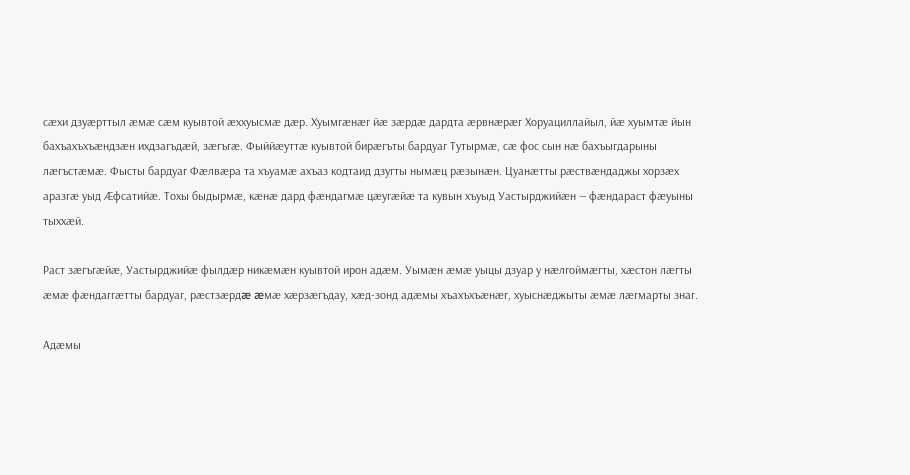сæхи дзуæрттыл æмæ сæм куывтой æххуысмæ дæр. Хуымгæнæг йæ зæрдæ дардта æрвнæрæг Хоруациллайыл, йæ хуымтæ йын бахъахъхъæндзæн ихдзагъдæй, зæгъгæ. Фыййæуттæ куывтой бирæгъты бардуаг Тутырмæ, сæ фос сын нæ бахъыгдарыны лæгъстæмæ. Фысты бардуаг Фæлвæра та хъуамæ ахъаз кодтаид дзугты нымæц рæзынæн. Цуанæтты рæствæндаджы хорзæх аразгæ уыд Æфсатийæ. Тохы быдырмæ, кæнæ дард фæндагмæ цæугæйæ та кувын хъуыд Уастырджийæн — фæндараст фæуыны тыххæй.

Раст зæгъгæйæ, Уастырджийæ фылдæр никæмæн куывтой ирон адæм. Уымæн æмæ уыцы дзуар у нæлгоймæгты, хæстон лæгты æмæ фæндаггæтты бардуаг, рæстзæрдæ æмæ хæрзæгъдау, хæд-зонд адæмы хъахъхъæнæг, хуыснæджыты æмæ лæгмарты знаг.

Адæмы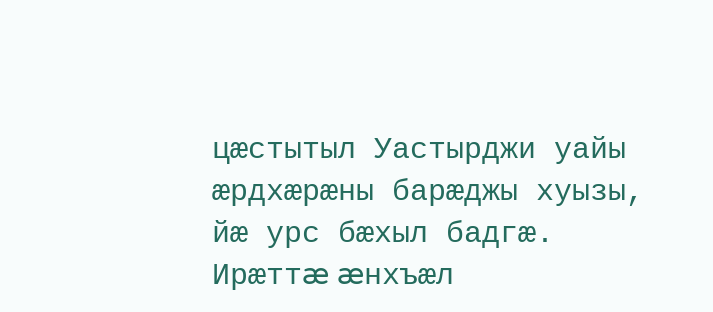цæстытыл Уастырджи уайы æрдхæрæны барæджы хуызы, йæ урс бæхыл бадгæ. Ирæттæ æнхъæл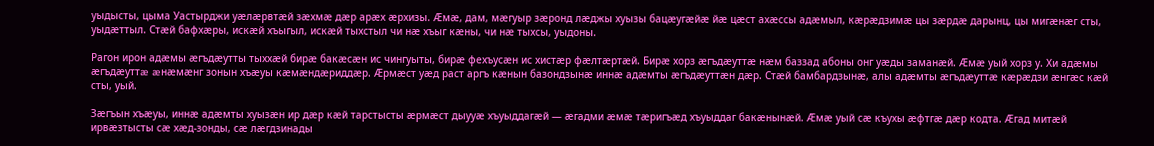уыдысты, цыма Уастырджи уæлæрвтæй зæхмæ дæр арæх æрхизы. Æмæ, дам, мæгуыр зæронд лæджы хуызы бацæугæйæ йæ цæст ахæссы адæмыл, кæрæдзимæ цы зæрдæ дарынц, цы мигæнæг сты, уыдæттыл. Стæй бафхæры, искæй хъыгыл, искæй тыхстыл чи нæ хъыг кæны, чи нæ тыхсы, уыдоны.

Рагон ирон адæмы æгъдæутты тыххæй бирæ бакæсæн ис чингуыты, бирæ фехъусæн ис хистæр фæлтæртæй. Бирæ хорз æгъдæуттæ нæм баззад абоны онг уæды заманæй. Æмæ уый хорз у. Хи адæмы æгъдæуттæ æнæмæнг зонын хъæуы кæмæндæриддæр. Æрмæст уæд раст аргъ кæнын базондзынæ иннæ адæмты æгъдæуттæн дæр. Стæй бамбардзынæ, алы адæмты æгъдæуттæ кæрæдзи æнгæс кæй сты, уый.

Зæгъын хъæуы, иннæ адæмты хуызæн ир дæр кæй тарстысты æрмæст дыууæ хъуыддагæй — æгадми æмæ тæригъæд хъуыддаг бакæнынæй. Æмæ уый сæ къухы æфтгæ дæр кодта. Æгад митæй ирвæзтысты сæ хæд-зонды, сæ лæгдзинады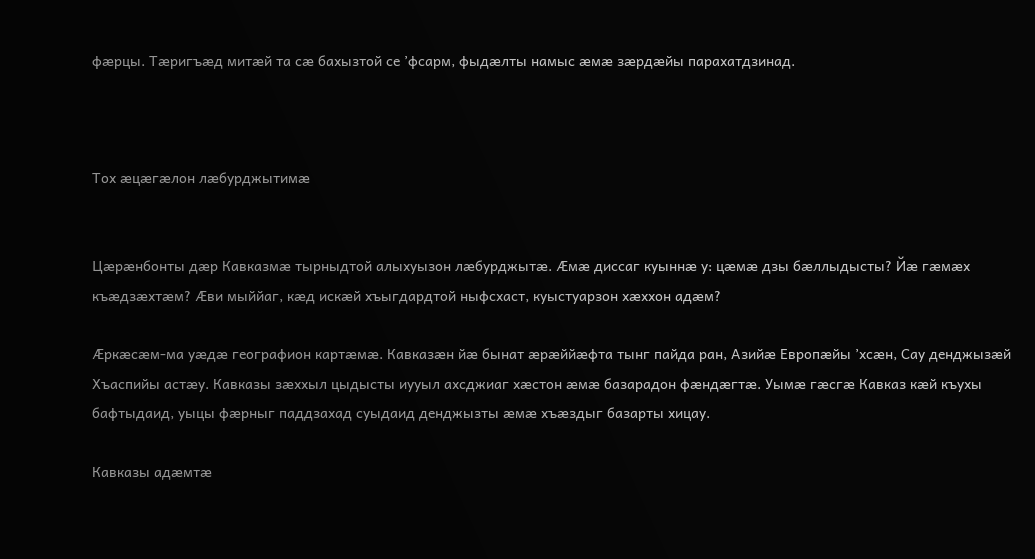фæрцы. Тæригъæд митæй та сæ бахызтой се ’фсарм, фыдæлты намыс æмæ зæрдæйы парахатдзинад.



Тох æцæгæлон лæбурджытимæ


Цæрæнбонты дæр Кавказмæ тырныдтой алыхуызон лæбурджытæ. Æмæ диссаг куыннæ у: цæмæ дзы бæллыдысты? Йæ гæмæх къæдзæхтæм? Æви мыййаг, кæд искæй хъыгдардтой ныфсхаст, куыстуарзон хæххон адæм?

Æркæсæм-ма уæдæ географион картæмæ. Кавказæн йæ бынат æрæййæфта тынг пайда ран, Азийæ Европæйы ’хсæн, Сау денджызæй Хъаспийы астæу. Кавказы зæххыл цыдысты иууыл ахсджиаг хæстон æмæ базарадон фæндæгтæ. Уымæ гæсгæ Кавказ кæй къухы бафтыдаид, уыцы фæрныг паддзахад суыдаид денджызты æмæ хъæздыг базарты хицау.

Кавказы адæмтæ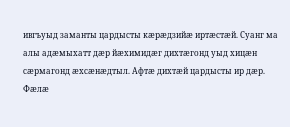ивгъуыд заманты цардысты кæрæдзийæ иртæстæй. Суанг ма алы адæмыхатт дæр йæхимидæг дихтæгонд уыд хицæн сæрмагонд æхсæнæдтыл. Афтæ дихтæй цардысты ир дæр. Фæлæ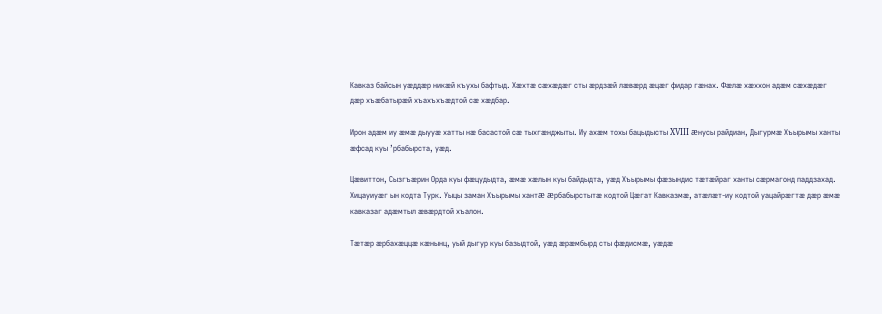Кавказ байсын уæддæр никæй къухы бафтыд. Хæхтæ сæхæдæг сты æрдзæй лæвæрд æцæг фидар гæнах. Фæлæ хæххон адæм сæхæдæг дæр хъæбатырæй хъахъхъæдтой сæ хæдбар.

Ирон адæм иу æмæ дыууæ хатты нæ басастой сæ тыхгæнджыты. Иу ахæм тохы бацыдысты XVIII æнусы райдиан, Дыгурмæ Хъырымы ханты æфсад куы ’рбабырста, уæд.

Цæвиттон, Сызгъæрин Орда куы фæцудыдта, æмæ хæлын куы байдыдта, уæд Хъырымы фæзындис тæтæйраг ханты сæрмагонд паддзахад. Хицауиуæг ын кодта Турк. Уыцы заман Хъырымы хантæ æрбабырстытæ кодтой Цæгат Кавказмæ, атæлæт-иу кодтой уацайрæгтæ дæр æмæ кавказаг адæмтыл æвæрдтой хъалон.

Тæтæр æрбахæццæ кæнынц, уый дыгур куы базыдтой, уæд æрæмбырд сты фæдисмæ, уæдæ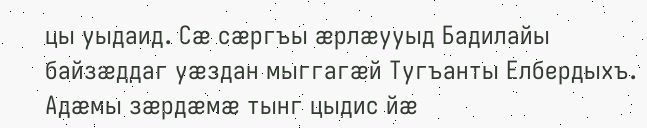цы уыдаид. Сæ сæргъы æрлæууыд Бадилайы байзæддаг уæздан мыггагæй Тугъанты Елбердыхъ. Адæмы зæрдæмæ тынг цыдис йæ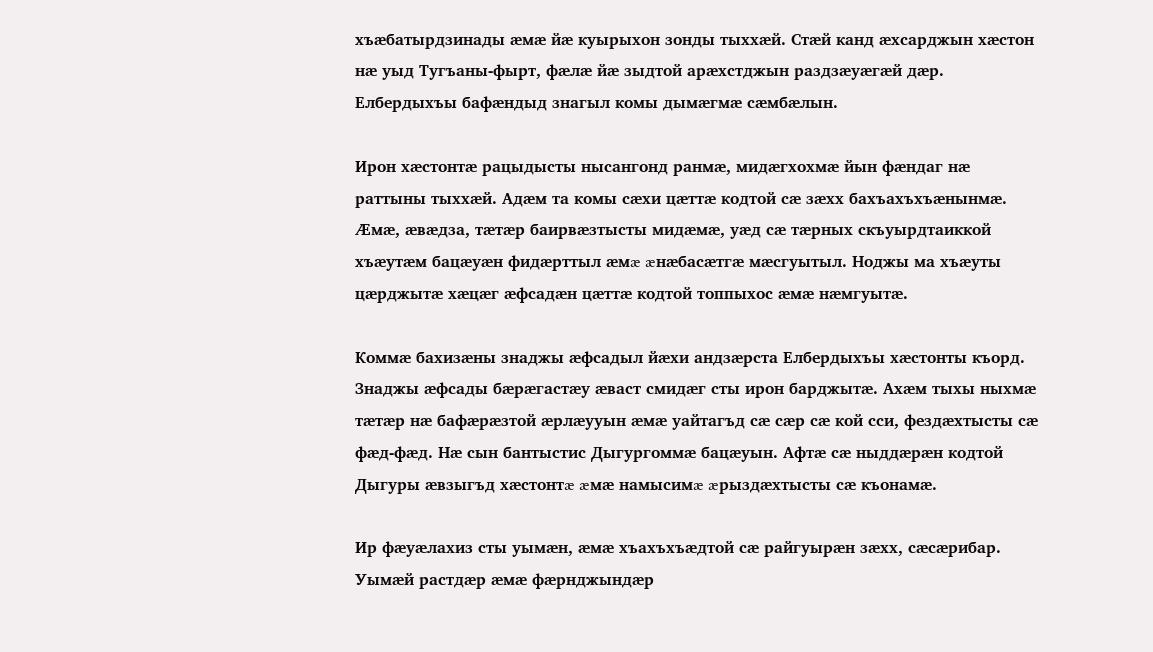хъæбатырдзинады æмæ йæ куырыхон зонды тыххæй. Стæй канд æхсарджын хæстон нæ уыд Тугъаны-фырт, фæлæ йæ зыдтой арæхстджын раздзæуæгæй дæр. Елбердыхъы бафæндыд знагыл комы дымæгмæ сæмбæлын.

Ирон хæстонтæ рацыдысты нысангонд ранмæ, мидæгхохмæ йын фæндаг нæ раттыны тыххæй. Адæм та комы сæхи цæттæ кодтой сæ зæхх бахъахъхъæнынмæ. Æмæ, æвæдза, тæтæр баирвæзтысты мидæмæ, уæд сæ тæрных скъуырдтаиккой хъæутæм бацæуæн фидæрттыл æмæ æнæбасæтгæ мæсгуытыл. Ноджы ма хъæуты цæрджытæ хæцæг æфсадæн цæттæ кодтой топпыхос æмæ нæмгуытæ.

Коммæ бахизæны знаджы æфсадыл йæхи андзæрста Елбердыхъы хæстонты къорд. Знаджы æфсады бæрæгастæу æваст смидæг сты ирон барджытæ. Ахæм тыхы ныхмæ тæтæр нæ бафæрæзтой æрлæууын æмæ уайтагъд сæ сæр сæ кой сси, фездæхтысты сæ фæд-фæд. Нæ сын бантыстис Дыгургоммæ бацæуын. Афтæ сæ ныддæрæн кодтой Дыгуры æвзыгъд хæстонтæ æмæ намысимæ æрыздæхтысты сæ къонамæ.

Ир фæуæлахиз сты уымæн, æмæ хъахъхъæдтой сæ райгуырæн зæхх, сæсæрибар. Уымæй растдæр æмæ фæрнджындæр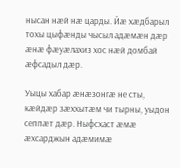нысан нæй нæ царды. Йæ хæдбарыл тохы цыфæнды чысыл адæмæн дæр æнæ фæуæлахиз хос нæй домбай æфсадыл дæр.

Уыцы хабар æнæзонгæ не сты, кæйдæр зæххытæм чи тырны, уыдон сеппæт дæр. Ныфсхаст æмæ æхсарджын адæмимæ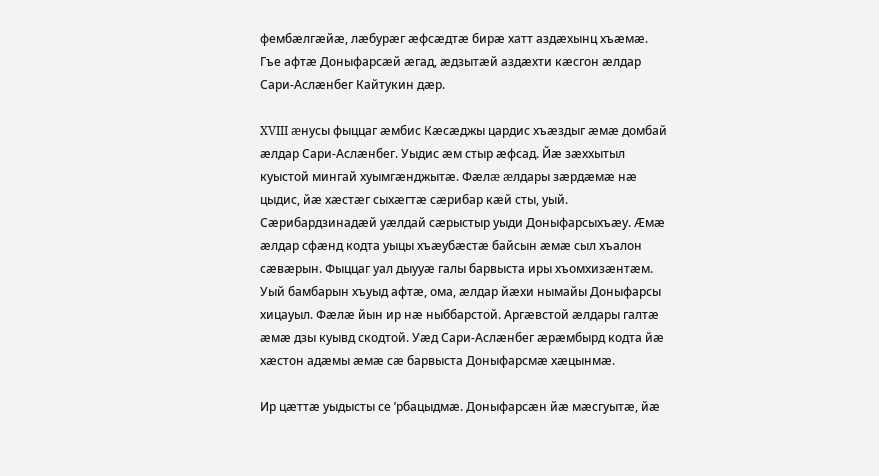фембæлгæйæ, лæбурæг æфсæдтæ бирæ хатт аздæхынц хъæмæ. Гъе афтæ Доныфарсæй æгад, æдзытæй аздæхти кæсгон æлдар Сари-Аслæнбег Кайтукин дæр.

XVIII æнусы фыццаг æмбис Кæсæджы цардис хъæздыг æмæ домбай æлдар Сари-Аслæнбег. Уыдис æм стыр æфсад. Йæ зæххытыл куыстой мингай хуымгæнджытæ. Фæлæ æлдары зæрдæмæ нæ цыдис, йæ хæстæг сыхæгтæ сæрибар кæй сты, уый. Сæрибардзинадæй уæлдай сæрыстыр уыди Доныфарсыхъæу. Æмæ æлдар сфæнд кодта уыцы хъæубæстæ байсын æмæ сыл хъалон сæвæрын. Фыццаг уал дыууæ галы барвыста иры хъомхизæнтæм. Уый бамбарын хъуыд афтæ, ома, æлдар йæхи нымайы Доныфарсы хицауыл. Фæлæ йын ир нæ ныббарстой. Аргæвстой æлдары галтæ æмæ дзы куывд скодтой. Уæд Сари-Аслæнбег æрæмбырд кодта йæ хæстон адæмы æмæ сæ барвыста Доныфарсмæ хæцынмæ.

Ир цæттæ уыдысты се ’рбацыдмæ. Доныфарсæн йæ мæсгуытæ, йæ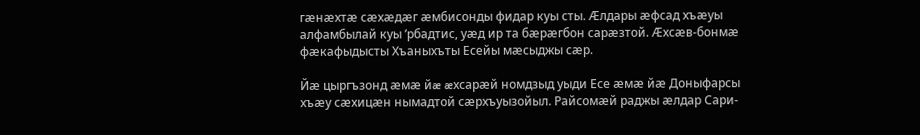гæнæхтæ сæхæдæг æмбисонды фидар куы сты. Æлдары æфсад хъæуы алфамбылай куы ’рбадтис, уæд ир та бæрæгбон сарæзтой. Æхсæв-бонмæ фæкафыдысты Хъаныхъты Есейы мæсыджы сæр.

Йæ цыргъзонд æмæ йæ æхсарæй номдзыд уыди Есе æмæ йæ Доныфарсы хъæу сæхицæн нымадтой сæрхъуызойыл. Райсомæй раджы æлдар Сари-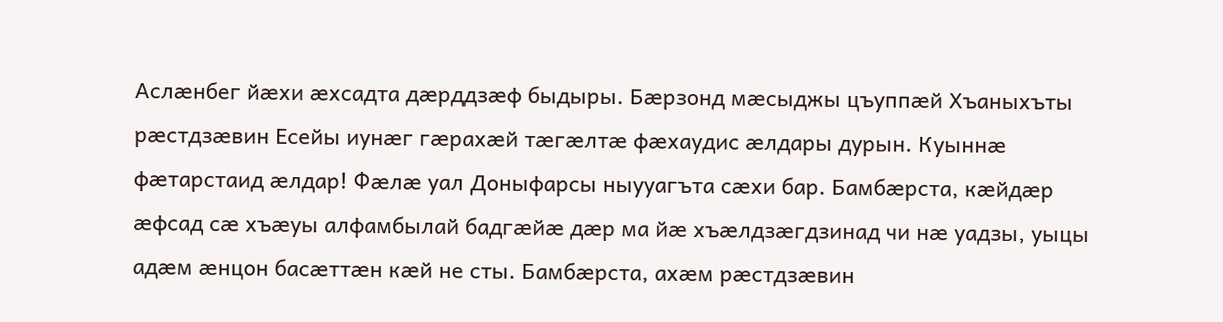Аслæнбег йæхи æхсадта дæрддзæф быдыры. Бæрзонд мæсыджы цъуппæй Хъаныхъты рæстдзæвин Есейы иунæг гæрахæй тæгæлтæ фæхаудис æлдары дурын. Куыннæ фæтарстаид æлдар! Фæлæ уал Доныфарсы ныууагъта сæхи бар. Бамбæрста, кæйдæр æфсад сæ хъæуы алфамбылай бадгæйæ дæр ма йæ хъæлдзæгдзинад чи нæ уадзы, уыцы адæм æнцон басæттæн кæй не сты. Бамбæрста, ахæм рæстдзæвин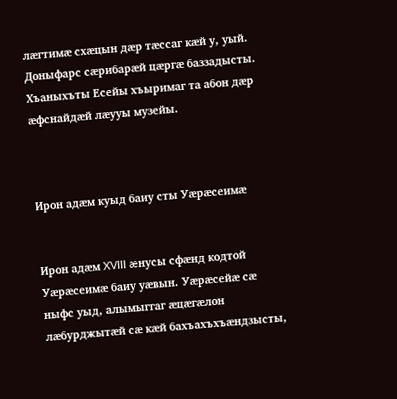лæгтимæ схæцын дæр тæссаг кæй у, уый. Доныфарс сæрибарæй цæргæ баззадысты. Хъаныхъты Есейы хъыримаг та абон дæр æфснайдæй лæууы музейы.



Ирон адæм куыд баиу сты Уæрæсеимæ


Ирон адæм XVIII æнусы сфæнд кодтой Уæрæсеимæ баиу уæвын. Уæрæсейæ сæ ныфс уыд, алымыггаг æцæгæлон лæбурджытæй сæ кæй бахъахъхъæндзысты,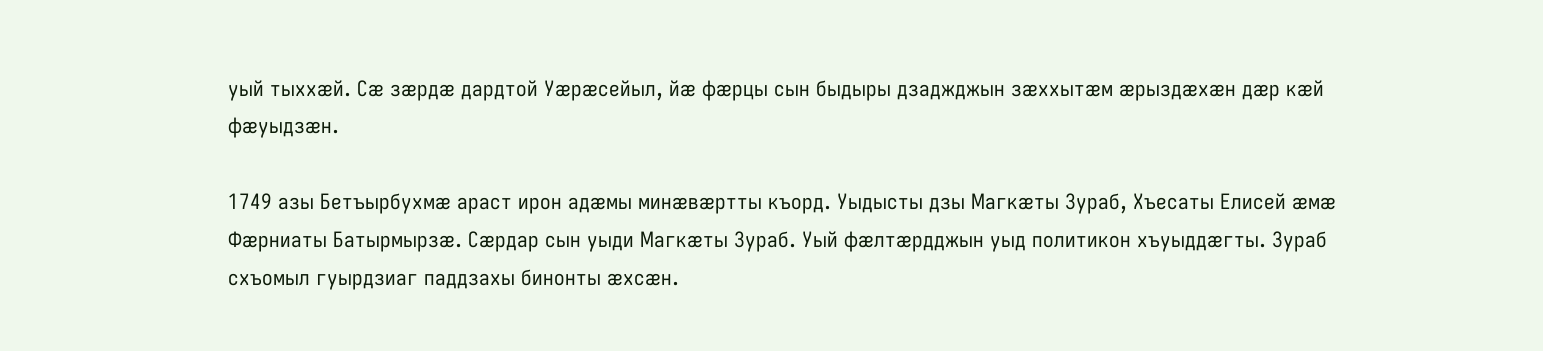уый тыххæй. Сæ зæрдæ дардтой Уæрæсейыл, йæ фæрцы сын быдыры дзаджджын зæххытæм æрыздæхæн дæр кæй фæуыдзæн.

1749 азы Бетъырбухмæ араст ирон адæмы минæвæртты къорд. Уыдысты дзы Магкæты Зураб, Хъесаты Елисей æмæ Фæрниаты Батырмырзæ. Сæрдар сын уыди Магкæты Зураб. Уый фæлтæрдджын уыд политикон хъуыддæгты. Зураб схъомыл гуырдзиаг паддзахы бинонты æхсæн.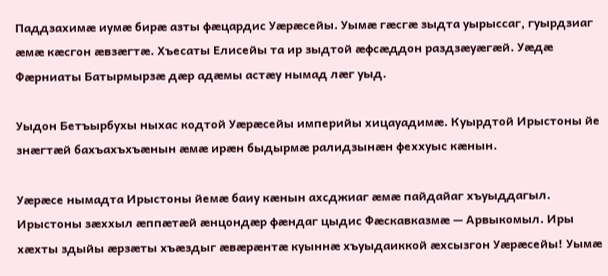Паддзахимæ иумæ бирæ азты фæцардис Уæрæсейы. Уымæ гæсгæ зыдта уырыссаг, гуырдзиаг æмæ кæсгон æвзæгтæ. Хъесаты Елисейы та ир зыдтой æфсæддон раздзæуæгæй. Уæдæ Фæрниаты Батырмырзæ дæр адæмы астæу нымад лæг уыд.

Уыдон Бетъырбухы ныхас кодтой Уæрæсейы империйы хицауадимæ. Куырдтой Ирыстоны йе знæгтæй бахъахъхъæнын æмæ ирæн быдырмæ ралидзынæн феххуыс кæнын.

Уæрæсе нымадта Ирыстоны йемæ баиу кæнын ахсджиаг æмæ пайдайаг хъуыддагыл. Ирыстоны зæххыл æппæтæй æнцондæр фæндаг цыдис Фæскавказмæ — Арвыкомыл. Иры хæхты здыйы æрзæты хъæздыг æвæрæнтæ куыннæ хъуыдаиккой æхсызгон Уæрæсейы! Уымæ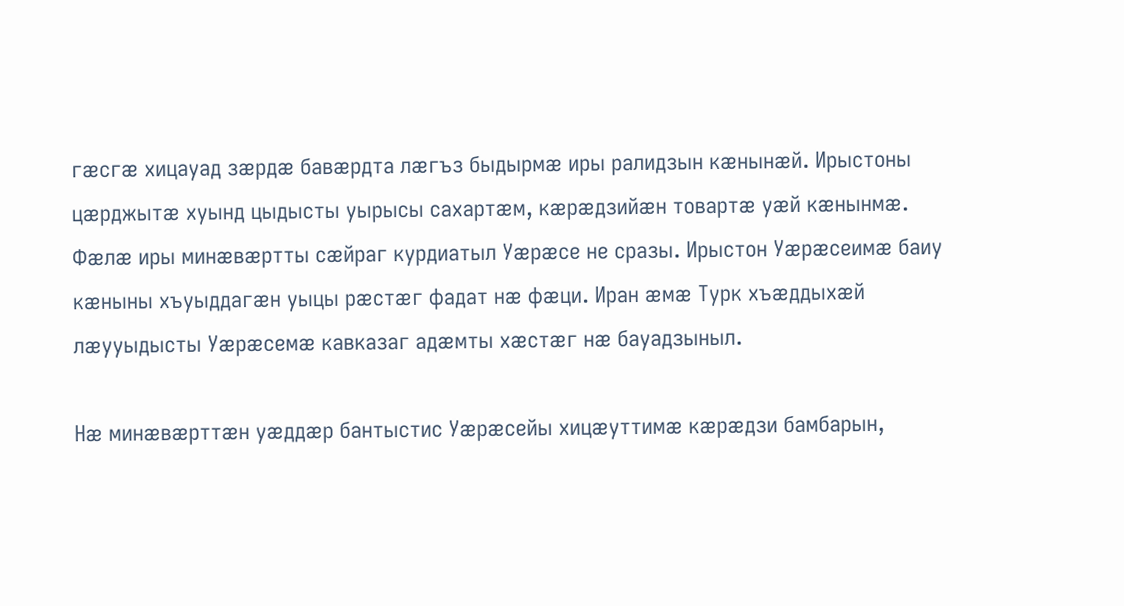гæсгæ хицауад зæрдæ бавæрдта лæгъз быдырмæ иры ралидзын кæнынæй. Ирыстоны цæрджытæ хуынд цыдысты уырысы сахартæм, кæрæдзийæн товартæ уæй кæнынмæ. Фæлæ иры минæвæртты сæйраг курдиатыл Уæрæсе не сразы. Ирыстон Уæрæсеимæ баиу кæныны хъуыддагæн уыцы рæстæг фадат нæ фæци. Иран æмæ Турк хъæддыхæй лæууыдысты Уæрæсемæ кавказаг адæмты хæстæг нæ бауадзыныл.

Нæ минæвæрттæн уæддæр бантыстис Уæрæсейы хицæуттимæ кæрæдзи бамбарын,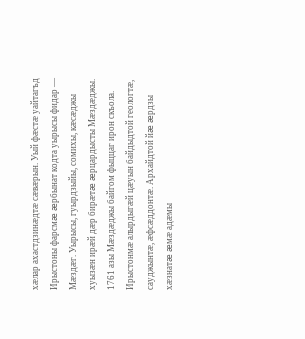хæлар ахастдзинæдтæ сæвæрын. Уый фæстæ уайтагъд Ирыстоны фарсмæ æрбынат кодта уырысы фидар — Мæздæг. Уырысы, гуырдзыйы, сомихы, кæсæджы хуызæн ирæй дæр бирæтæ æрцардысты Мæздæджы. 1761 азы Мæздæджы байгом фыццаг ирон скъола. Ирыстонмæ алырдыгæй цæуын байдыдтой геологтæ, сауджынтæ, æфсæддонтæ. Архайдтой йæ æрдзы хæзнатæ æмæ адæмы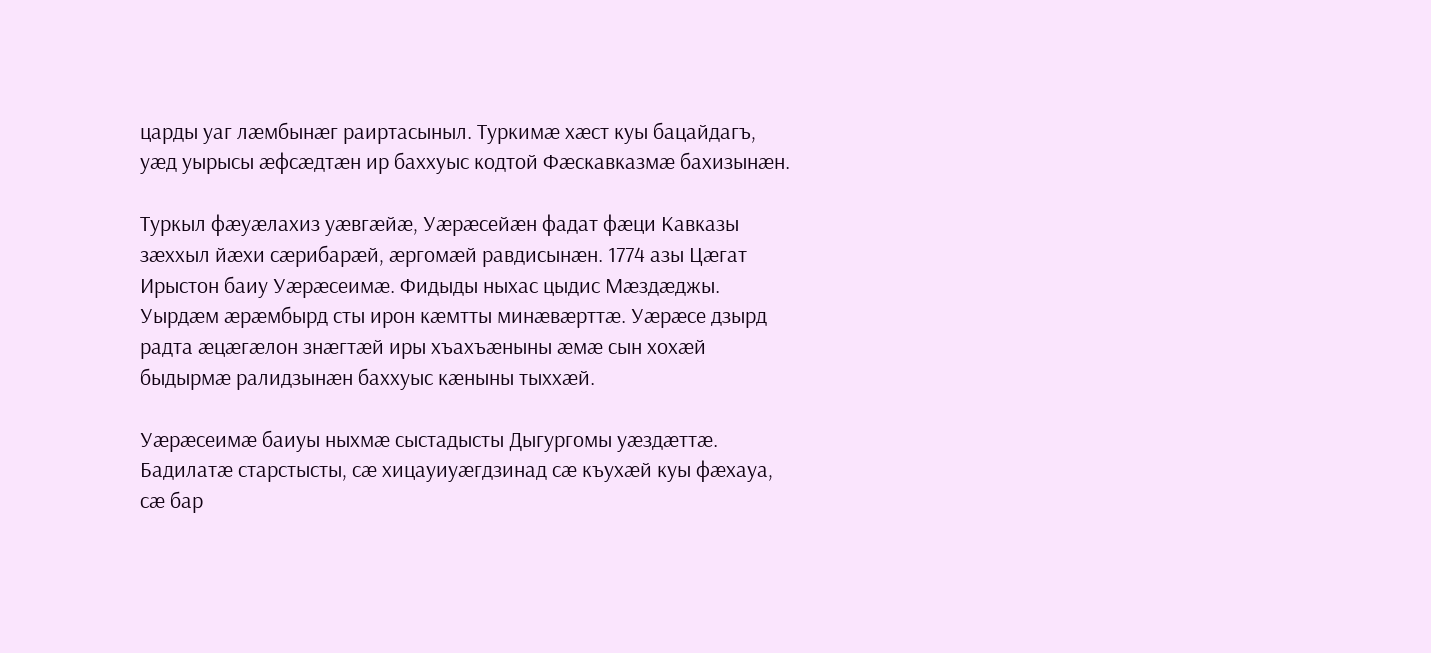царды уаг лæмбынæг раиртасыныл. Туркимæ хæст куы бацайдагъ, уæд уырысы æфсæдтæн ир баххуыс кодтой Фæскавказмæ бахизынæн.

Туркыл фæуæлахиз уæвгæйæ, Уæрæсейæн фадат фæци Кавказы зæххыл йæхи сæрибарæй, æргомæй равдисынæн. 1774 азы Цæгат Ирыстон баиу Уæрæсеимæ. Фидыды ныхас цыдис Мæздæджы. Уырдæм æрæмбырд сты ирон кæмтты минæвæрттæ. Уæрæсе дзырд радта æцæгæлон знæгтæй иры хъахъæныны æмæ сын хохæй быдырмæ ралидзынæн баххуыс кæныны тыххæй.

Уæрæсеимæ баиуы ныхмæ сыстадысты Дыгургомы уæздæттæ. Бадилатæ старстысты, сæ хицауиуæгдзинад сæ къухæй куы фæхауа, сæ бар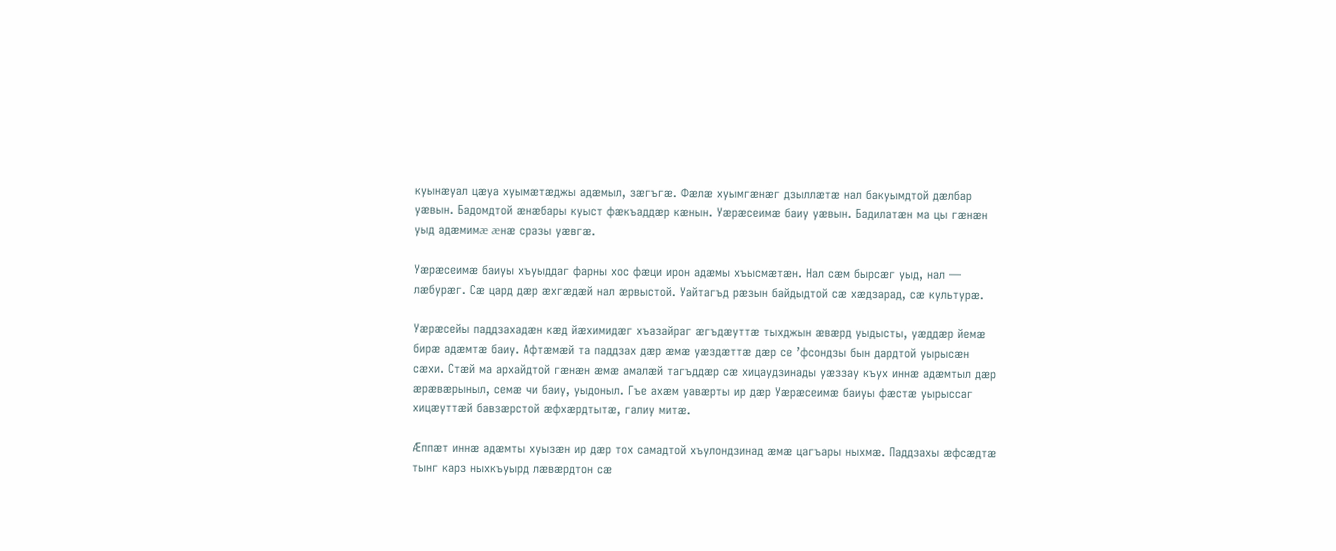куынæуал цæуа хуымæтæджы адæмыл, зæгъгæ. Фæлæ хуымгæнæг дзыллæтæ нал бакуымдтой дæлбар уæвын. Бадомдтой æнæбары куыст фæкъаддæр кæнын. Уæрæсеимæ баиу уæвын. Бадилатæн ма цы гæнæн уыд адæмимæ æнæ сразы уæвгæ.

Уæрæсеимæ баиуы хъуыддаг фарны хос фæци ирон адæмы хъысмæтæн. Нал сæм бырсæг уыд, нал — лæбурæг. Сæ цард дæр æхгæдæй нал æрвыстой. Уайтагъд рæзын байдыдтой сæ хæдзарад, сæ культурæ.

Уæрæсейы паддзахадæн кæд йæхимидæг хъазайраг æгъдæуттæ тыхджын æвæрд уыдысты, уæддæр йемæ бирæ адæмтæ баиу. Афтæмæй та паддзах дæр æмæ уæздæттæ дæр се ’фсондзы бын дардтой уырысæн сæхи. Стæй ма архайдтой гæнæн æмæ амалæй тагъддæр сæ хицаудзинады уæззау къух иннæ адæмтыл дæр æрæвæрыныл, семæ чи баиу, уыдоныл. Гъе ахæм уавæрты ир дæр Уæрæсеимæ баиуы фæстæ уырыссаг хицæуттæй бавзæрстой æфхæрдтытæ, галиу митæ.

Æппæт иннæ адæмты хуызæн ир дæр тох самадтой хъулондзинад æмæ цагъары ныхмæ. Паддзахы æфсæдтæ тынг карз ныхкъуырд лæвæрдтон сæ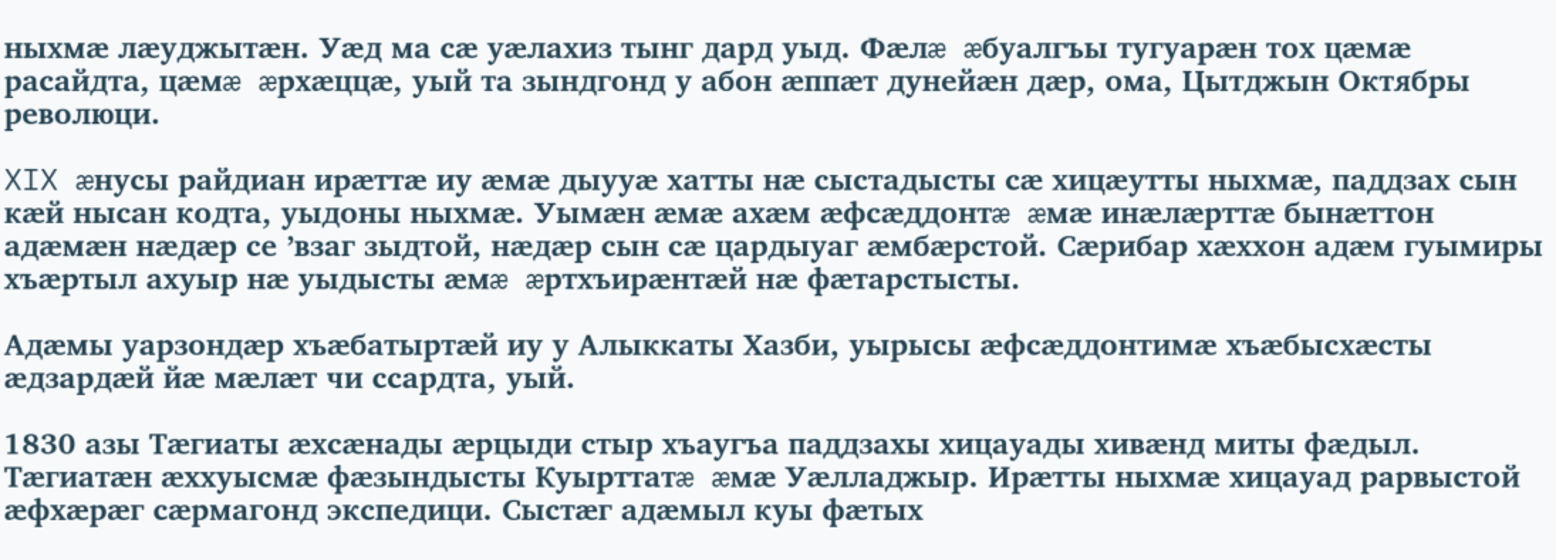ныхмæ лæуджытæн. Уæд ма сæ уæлахиз тынг дард уыд. Фæлæ æбуалгъы тугуарæн тох цæмæ расайдта, цæмæ æрхæццæ, уый та зындгонд у абон æппæт дунейæн дæр, ома, Цытджын Октябры революци.

XIX æнусы райдиан ирæттæ иу æмæ дыууæ хатты нæ сыстадысты сæ хицæутты ныхмæ, паддзах сын кæй нысан кодта, уыдоны ныхмæ. Уымæн æмæ ахæм æфсæддонтæ æмæ инæлæрттæ бынæттон адæмæн нæдæр се ’взаг зыдтой, нæдæр сын сæ цардыуаг æмбæрстой. Сæрибар хæххон адæм гуымиры хъæртыл ахуыр нæ уыдысты æмæ æртхъирæнтæй нæ фæтарстысты.

Адæмы уарзондæр хъæбатыртæй иу у Алыккаты Хазби, уырысы æфсæддонтимæ хъæбысхæсты æдзардæй йæ мæлæт чи ссардта, уый.

1830 азы Тæгиаты æхсæнады æрцыди стыр хъаугъа паддзахы хицауады хивæнд миты фæдыл. Тæгиатæн æххуысмæ фæзындысты Куырттатæ æмæ Уæлладжыр. Ирæтты ныхмæ хицауад рарвыстой æфхæрæг сæрмагонд экспедици. Сыстæг адæмыл куы фæтых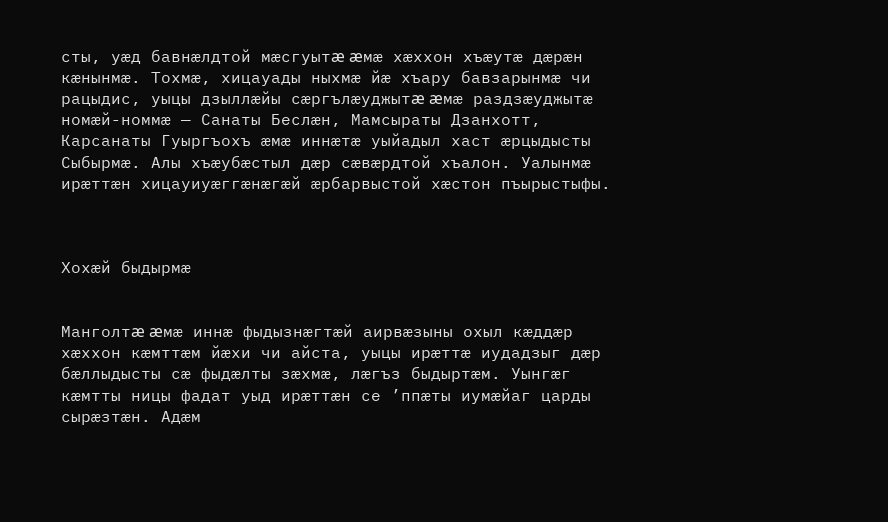сты, уæд бавнæлдтой мæсгуытæ æмæ хæххон хъæутæ дæрæн кæнынмæ. Тохмæ, хицауады ныхмæ йæ хъару бавзарынмæ чи рацыдис, уыцы дзыллæйы сæргълæуджытæ æмæ раздзæуджытæ номæй-номмæ — Санаты Беслæн, Мамсыраты Дзанхотт, Карсанаты Гуыргъохъ æмæ иннæтæ уыйадыл хаст æрцыдысты Сыбырмæ. Алы хъæубæстыл дæр сæвæрдтой хъалон. Уалынмæ ирæттæн хицауиуæггæнæгæй æрбарвыстой хæстон пъырыстыфы.



Хохæй быдырмæ


Манголтæ æмæ иннæ фыдызнæгтæй аирвæзыны охыл кæддæр хæххон кæмттæм йæхи чи айста, уыцы ирæттæ иудадзыг дæр бæллыдысты сæ фыдæлты зæхмæ, лæгъз быдыртæм. Уынгæг кæмтты ницы фадат уыд ирæттæн се ’ппæты иумæйаг царды сырæзтæн. Адæм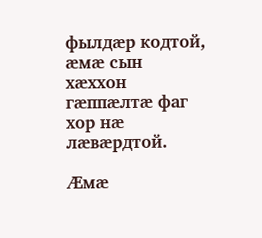фылдæр кодтой, æмæ сын хæххон гæппæлтæ фаг хор нæ лæвæрдтой.

Æмæ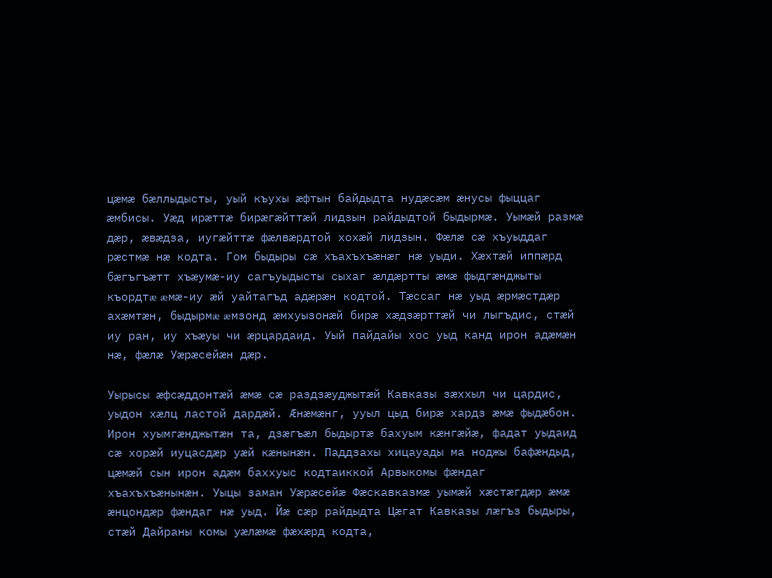цæмæ бæллыдысты, уый къухы æфтын байдыдта нудæсæм æнусы фыццаг æмбисы. Уæд ирæттæ бирæгæйттæй лидзын райдыдтой быдырмæ. Уымæй размæ дæр, æвæдза, иугæйттæ фæлвæрдтой хохæй лидзын. Фæлæ сæ хъуыддаг рæстмæ нæ кодта. Гом быдыры сæ хъахъхъæнæг нæ уыди. Хæхтæй иппæрд бæгъгъæтт хъæумæ-иу сагъуыдысты сыхаг æлдæртты æмæ фыдгæнджыты къордтæ æмæ-иу æй уайтагъд адæрæн кодтой. Тæссаг нæ уыд æрмæстдæр ахæмтæн, быдырмæ æмзонд æмхуызонæй бирæ хæдзæрттæй чи лыгъдис, стæй иу ран, иу хъæуы чи æрцардаид. Уый пайдайы хос уыд канд ирон адæмæн нæ, фæлæ Уæрæсейæн дæр.

Уырысы æфсæддонтæй æмæ сæ раздзæуджытæй Кавказы зæххыл чи цардис, уыдон хæлц ластой дардæй. Æнæмæнг, ууыл цыд бирæ хардз æмæ фыдæбон. Ирон хуымгæнджытæн та, дзæгъæл быдыртæ бахуым кæнгæйæ, фадат уыдаид сæ хорæй иуцасдæр уæй кæнынæн. Паддзахы хицауады ма ноджы бафæндыд, цæмæй сын ирон адæм баххуыс кодтаиккой Арвыкомы фæндаг хъахъхъæнынæн. Уыцы заман Уæрæсейæ Фæскавказмæ уымæй хæстæгдæр æмæ æнцондæр фæндаг нæ уыд. Йæ сæр райдыдта Цæгат Кавказы лæгъз быдыры, стæй Дайраны комы уæлæмæ фæхæрд кодта,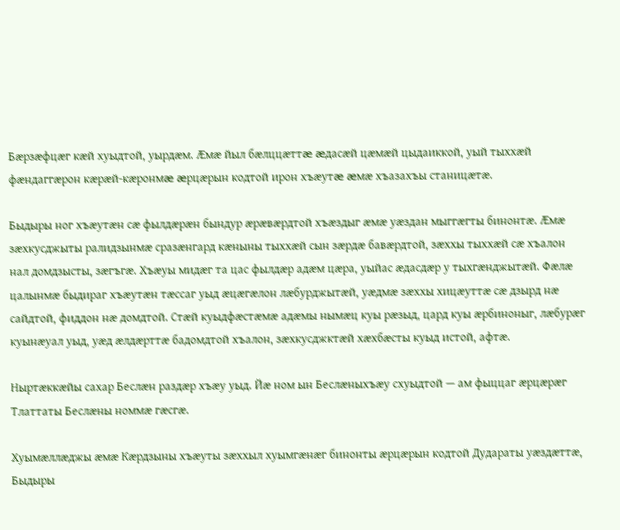Бæрзæфцæг кæй хуыдтой, уырдæм. Æмæ йыл бæлццæттæ æдасæй цæмæй цыдаиккой, уый тыххæй фæндаггæрон кæрæй-кæронмæ æрцæрын кодтой ирон хъæутæ æмæ хъазахъы станицæтæ.

Быдыры ног хъæутæн сæ фылдæрæн бындур æрæвæрдтой хъæздыг æмæ уæздан мыггæгты бинонтæ. Æмæ зæхкусджыты ралидзынмæ сразæнгард кæныны тыххæй сын зæрдæ бавæрдтой, зæххы тыххæй сæ хъалон нал домдзысты, зæгъгæ. Хъæуы мидæг та цас фылдæр адæм цæра, уыйас æдасдæр у тыхгæнджытæй. Фæлæ цалынмæ быдираг хъæутæн тæссаг уыд æцæгæлон лæбурджытæй, уæдмæ зæххы хицæуттæ сæ дзырд нæ сайдтой, фиддон нæ домдтой. Стæй куыдфæстæмæ адæмы нымæц куы рæзыд, цард куы æрбиноныг, лæбурæг куынæуал уыд, уæд æлдæрттæ бадомдтой хъалон, зæхкусджктæй хæхбæсты куыд истой, афтæ.

Ныртæккæйы сахар Беслæн раздæр хъæу уыд. Йæ ном ын Беслæныхъæу схуыдтой — ам фыццаг æрцæрæг Тлаттаты Беслæны номмæ гæсгæ.

Хуымæллæджы æмæ Кæрдзыны хъæуты зæххыл хуымгæнæг бинонты æрцæрын кодтой Дудараты уæздæттæ, Быдыры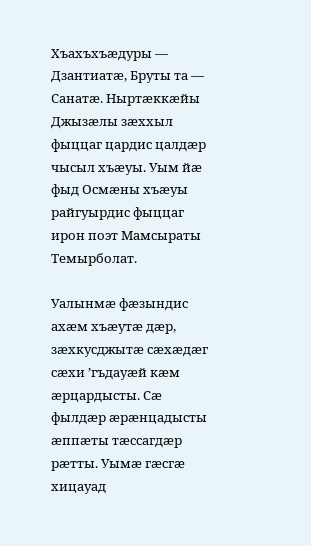Хъахъхъæдуры — Дзантиатæ, Бруты та — Санатæ. Ныртæккæйы Джызæлы зæххыл фыццаг цардис цалдæр чысыл хъæуы. Уым йæ фыд Осмæны хъæуы райгуырдис фыццаг ирон поэт Мамсыраты Темырболат.

Уалынмæ фæзындис ахæм хъæутæ дæр, зæхкусджытæ сæхæдæг сæхи ’гъдауæй кæм æрцардысты. Сæ фылдæр æрæнцадысты æппæты тæссагдæр рæтты. Уымæ гæсгæ хицауад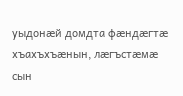уыдонæй домдта фæндæгтæ хъахъхъæнын, лæгъстæмæ сын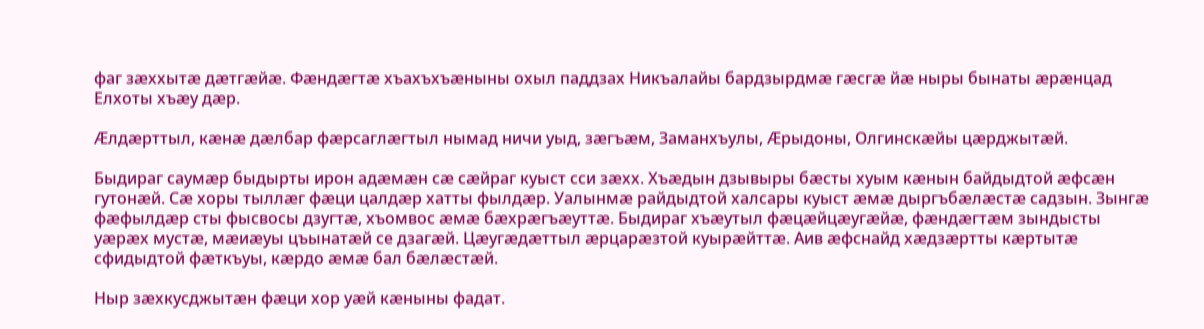фаг зæххытæ дæтгæйæ. Фæндæгтæ хъахъхъæныны охыл паддзах Никъалайы бардзырдмæ гæсгæ йæ ныры бынаты æрæнцад Елхоты хъæу дæр.

Æлдæрттыл, кæнæ дæлбар фæрсаглæгтыл нымад ничи уыд, зæгъæм, Заманхъулы, Æрыдоны, Олгинскæйы цæрджытæй.

Быдираг саумæр быдырты ирон адæмæн сæ сæйраг куыст сси зæхх. Хъæдын дзывыры бæсты хуым кæнын байдыдтой æфсæн гутонæй. Сæ хоры тыллæг фæци цалдæр хатты фылдæр. Уалынмæ райдыдтой халсары куыст æмæ дыргъбæлæстæ садзын. Зынгæ фæфылдæр сты фысвосы дзугтæ, хъомвос æмæ бæхрæгъæуттæ. Быдираг хъæутыл фæцæйцæугæйæ, фæндæгтæм зындысты уæрæх мустæ, мæиæуы цъынатæй се дзагæй. Цæугæдæттыл æрцарæзтой куырæйттæ. Аив æфснайд хæдзæртты кæртытæ сфидыдтой фæткъуы, кæрдо æмæ бал бæлæстæй.

Ныр зæхкусджытæн фæци хор уæй кæныны фадат.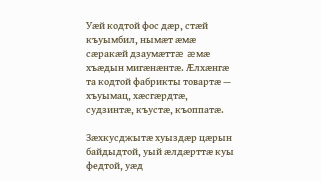Уæй кодтой фос дæр, стæй къуымбил, нымæт æмæ сæракæй дзаумæттæ æмæ хъæдын мигæнæнтæ. Æлхæнгæ та кодтой фабрикты товартæ — хъуымац, хæсгæрдтæ, судзинтæ, къустæ, къоппатæ.

Зæхкусджытæ хуыздæр цæрын байдыдтой, уый æлдæрттæ куы федтой, уæд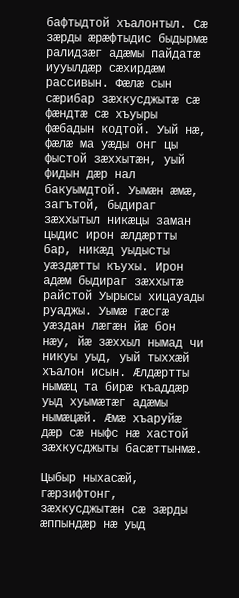бафтыдтой хъалонтыл. Сæ зæрды æрæфтыдис быдырмæ ралидзæг адæмы пайдатæ иууылдæр сæхирдæм рассивын. Фæлæ сын сæрибар зæхкусджытæ сæ фæндтæ сæ хъуыры фæбадын кодтой. Уый нæ, фæлæ ма уæды онг цы фыстой зæххытæн, уый фидын дæр нал бакуымдтой. Уымæн æмæ, загътой, быдираг зæххытыл никæцы заман цыдис ирон æлдæртты бар, никæд уыдысты уæздæтты къухы. Ирон адæм быдираг зæххытæ райстой Уырысы хицауады руаджы. Уымæ гæсгæ уæздан лæгæн йæ бон нæу, йæ зæххыл нымад чи никуы уыд, уый тыххæй хъалон исын. Æлдæртты нымæц та бирæ къаддæр уыд хуымæтæг адæмы нымæцæй. Æмæ хъаруйæ дæр сæ ныфс нæ хастой зæхкусджыты басæттынмæ.

Цыбыр ныхасæй, гæрзифтонг, зæхкусджытæн сæ зæрды æппындæр нæ уыд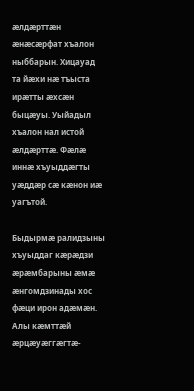æлдæрттæн æнæсæрфат хъалон ныббарын. Хицауад та йæхи нæ тъыста ирæтты æхсæн быцæуы. Уыйадыл хъалон нал истой æлдæрттæ. Фæлæ иннæ хъуыддæгты уæддæр сæ кæнон иæ уагътой.

Быдырмæ ралидзыны хъуыддаг кæрæдзи æрæмбарыны æмæ æнгомдзинады хос фæци ирон адæмæн. Алы кæмттæй æрцæуæггæгтæ-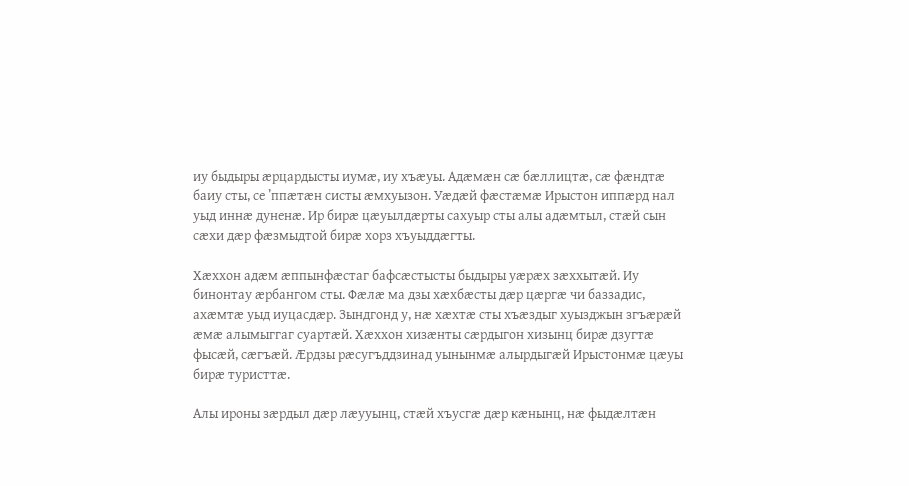иу быдыры æрцардысты иумæ, иу хъæуы. Адæмæн сæ бæллицтæ, сæ фæндтæ баиу сты, се ’ппæтæн систы æмхуызон. Уæдæй фæстæмæ Ирыстон иппæрд нал уыд иннæ дуненæ. Ир бирæ цæуылдæрты сахуыр сты алы адæмтыл, стæй сын сæхи дæр фæзмыдтой бирæ хорз хъуыддæгты.

Хæххон адæм æппынфæстаг бафсæстысты быдыры уæрæх зæххытæй. Иу бинонтау æрбангом сты. Фæлæ ма дзы хæхбæсты дæр цæргæ чи баззадис, ахæмтæ уыд иуцасдæр. Зындгонд у, нæ хæхтæ сты хъæздыг хуызджын згъæрæй æмæ алымыггаг суартæй. Хæххон хизæнты сæрдыгон хизынц бирæ дзугтæ фысæй, сæгъæй. Æрдзы рæсугъддзинад уынынмæ алырдыгæй Ирыстонмæ цæуы бирæ туристтæ.

Алы ироны зæрдыл дæр лæууынц, стæй хъусгæ дæр кæнынц, нæ фыдæлтæн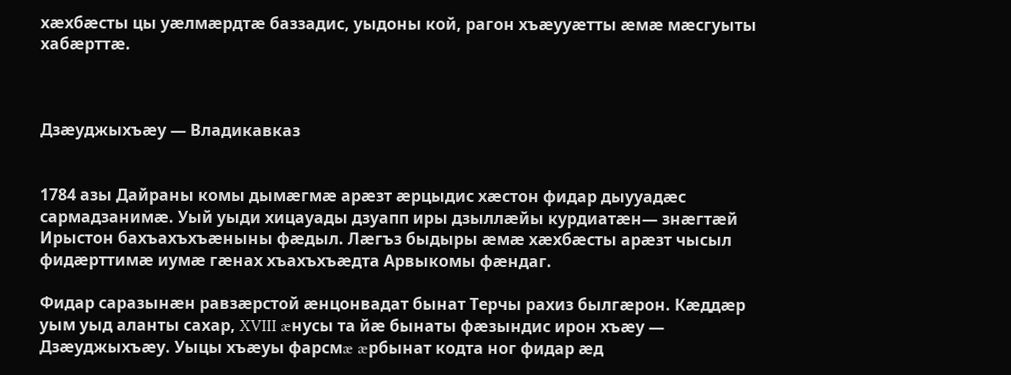хæхбæсты цы уæлмæрдтæ баззадис, уыдоны кой, рагон хъæууæтты æмæ мæсгуыты хабæрттæ.



Дзæуджыхъæу — Владикавказ


1784 азы Дайраны комы дымæгмæ арæзт æрцыдис хæстон фидар дыууадæс сармадзанимæ. Уый уыди хицауады дзуапп иры дзыллæйы курдиатæн— знæгтæй Ирыстон бахъахъхъæныны фæдыл. Лæгъз быдыры æмæ хæхбæсты арæзт чысыл фидæрттимæ иумæ гæнах хъахъхъæдта Арвыкомы фæндаг.

Фидар саразынæн равзæрстой æнцонвадат бынат Терчы рахиз былгæрон. Кæддæр уым уыд аланты сахар, XVIII æнусы та йæ бынаты фæзындис ирон хъæу — Дзæуджыхъæу. Уыцы хъæуы фарсмæ æрбынат кодта ног фидар æд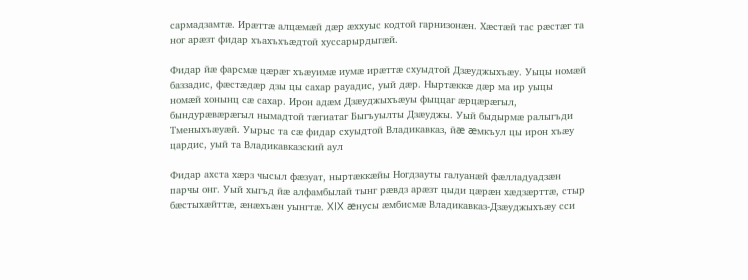сармадзамтæ. Ирæттæ алцæмæй дæр æххуыс кодтой гарнизонæн. Хæстæй тас рæстæг та ног арæзт фидар хъахъхъæдтой хуссарырдыгæй.

Фидар йæ фарсмæ цæрæг хъæуимæ иумæ ирæттæ схуыдтой Дзæуджыхъæу. Уыцы номæй баззадис, фæстæдæр дзы цы сахар рауадис, уый дæр. Ныртæккæ дæр ма ир уыцы номæй хонынц сæ сахар. Ирон адæм Дзæуджыхъæуы фыццаг æрцæрæгыл, бындурæвæрæгыл нымадтой тæгиатаг Быгъуылты Дзæуджы. Уый быдырмæ ралыгъди Тменыхъæуæй. Уырыс та сæ фидар схуыдтой Владикавказ, йæ æмкъул цы ирон хъæу цардис, уый та Владикавказский аул

Фидар ахста хæрз чысыл фæзуат, ныртæккæйы Ногдзауты галуанæй фæлладуадзæн парчы онг. Уый хыгъд йæ алфамбылай тынг рæвдз арæзт цыди цæрæн хæдзæрттæ, стыр бæстыхæйттæ, æнæхъæн уынгтæ. XIX æнусы æмбисмæ Владикавказ-Дзæуджыхъæу сси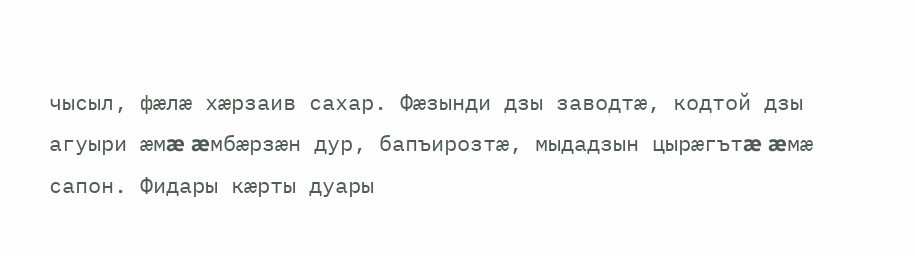чысыл, фæлæ хæрзаив сахар. Фæзынди дзы заводтæ, кодтой дзы агуыри æмæ æмбæрзæн дур, бапъирозтæ, мыдадзын цырæгътæ æмæ сапон. Фидары кæрты дуары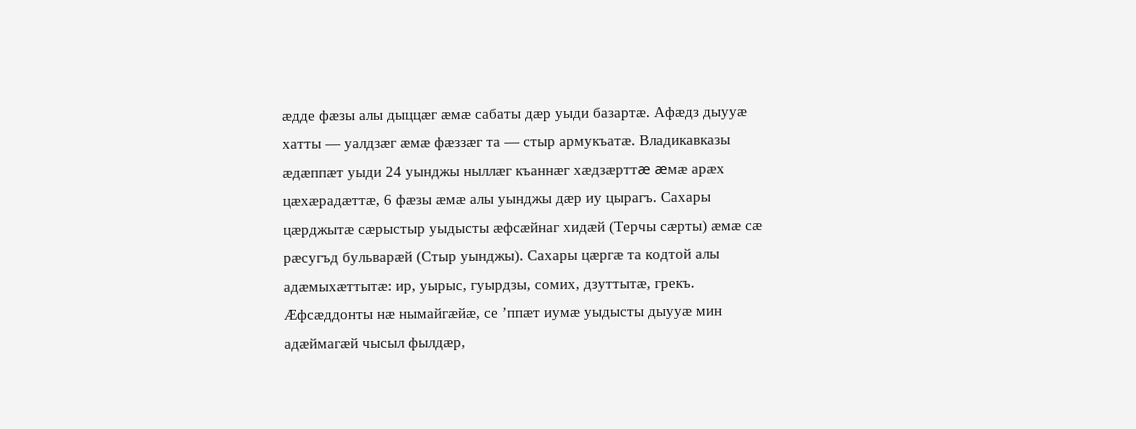æдде фæзы алы дыццæг æмæ сабаты дæр уыди базартæ. Афæдз дыууæ хатты — уалдзæг æмæ фæззæг та — стыр армукъатæ. Владикавказы æдæппæт уыди 24 уынджы ныллæг къаннæг хæдзæрттæ æмæ арæх цæхæрадæттæ, 6 фæзы æмæ алы уынджы дæр иу цырагъ. Сахары цæрджытæ сæрыстыр уыдысты æфсæйнаг хидæй (Терчы сæрты) æмæ сæ рæсугъд бульварæй (Стыр уынджы). Сахары цæргæ та кодтой алы адæмыхæттытæ: ир, уырыс, гуырдзы, сомих, дзуттытæ, грекъ. Æфсæддонты нæ нымайгæйæ, се ’ппæт иумæ уыдысты дыууæ мин адæймагæй чысыл фылдæр,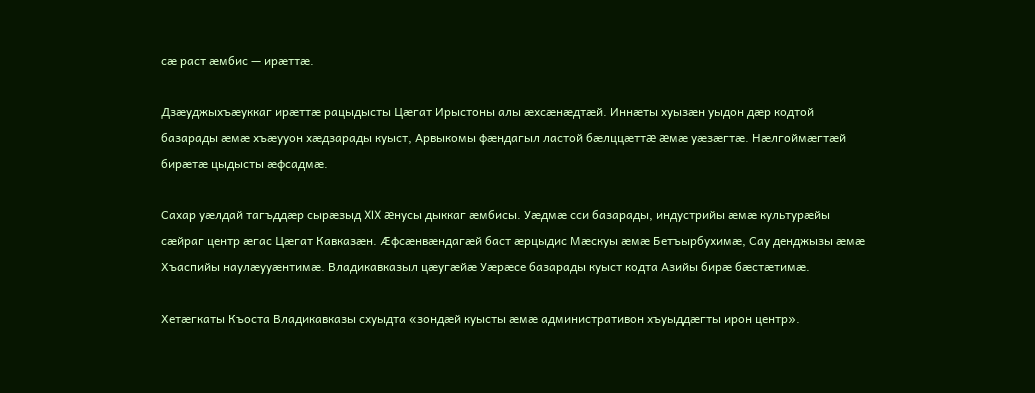сæ раст æмбис — ирæттæ.

Дзæуджыхъæуккаг ирæттæ рацыдысты Цæгат Ирыстоны алы æхсæнæдтæй. Иннæты хуызæн уыдон дæр кодтой базарады æмæ хъæууон хæдзарады куыст, Арвыкомы фæндагыл ластой бæлццæттæ æмæ уæзæгтæ. Нæлгоймæгтæй бирæтæ цыдысты æфсадмæ.

Сахар уæлдай тагъддæр сырæзыд XIX æнусы дыккаг æмбисы. Уæдмæ сси базарады, индустрийы æмæ культурæйы сæйраг центр æгас Цæгат Кавказæн. Æфсæнвæндагæй баст æрцыдис Мæскуы æмæ Бетъырбухимæ, Сау денджызы æмæ Хъаспийы наулæууæнтимæ. Владикавказыл цæугæйæ Уæрæсе базарады куыст кодта Азийы бирæ бæстæтимæ.

Хетæгкаты Къоста Владикавказы схуыдта «зондæй куысты æмæ административон хъуыддæгты ирон центр».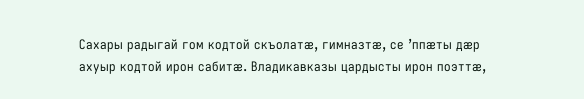Сахары радыгай гом кодтой скъолатæ, гимназтæ, се ’ппæты дæр ахуыр кодтой ирон сабитæ. Владикавказы цардысты ирон поэттæ,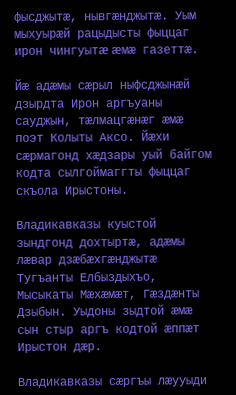фысджытæ, нывгæнджытæ. Уым мыхуырæй рацыдысты фыццаг ирон чингуытæ æмæ газеттæ.

Йæ адæмы сæрыл ныфсджынæй дзырдта Ирон аргъуаны сауджын, тæлмацгæнæг æмæ поэт Колыты Аксо. Йæхи сæрмагонд хæдзары уый байгом кодта сылгоймаггты фыццаг скъола Ирыстоны.

Владикавказы куыстой зындгонд дохтыртæ, адæмы лæвар дзæбæхгæнджытæ Тугъанты Елбыздыхъо, Мысыкаты Мæхæмæт, Гæздæнты Дзыбын. Уыдоны зыдтой æмæ сын стыр аргъ кодтой æппæт Ирыстон дæр.

Владикавказы сæргъы лæууыди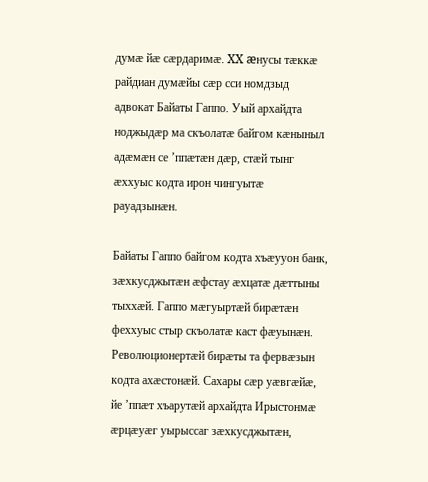думæ йæ сæрдаримæ. XX æнусы тæккæ райдиан думæйы сæр сси номдзыд адвокат Байаты Гаппо. Уый архайдта ноджыдæр ма скъолатæ байгом кæныныл адæмæн се ’ппæтæн дæр, стæй тынг æххуыс кодта ирон чингуытæ рауадзынæн.

Байаты Гаппо байгом кодта хъæууон банк, зæхкусджытæн æфстау æхцатæ дæттыны тыххæй. Гаппо мæгуыртæй бирæтæн феххуыс стыр скъолатæ каст фæуынæн. Революционертæй бирæты та фервæзын кодта ахæстонæй. Сахары сæр уæвгæйæ, йе ’ппæт хъарутæй архайдта Ирыстонмæ æрцæуæг уырыссаг зæхкусджытæн,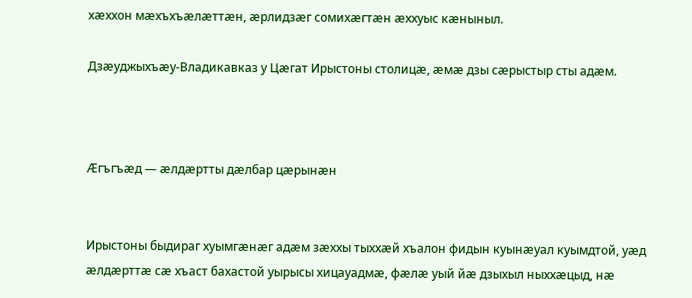хæххон мæхъхъæлæттæн, æрлидзæг сомихæгтæн æххуыс кæныныл.

Дзæуджыхъæу-Владикавказ у Цæгат Ирыстоны столицæ, æмæ дзы сæрыстыр сты адæм.



Æгъгъæд — æлдæртты дæлбар цæрынæн


Ирыстоны быдираг хуымгæнæг адæм зæххы тыххæй хъалон фидын куынæуал куымдтой, уæд æлдæрттæ сæ хъаст бахастой уырысы хицауадмæ, фæлæ уый йæ дзыхыл ныххæцыд, нæ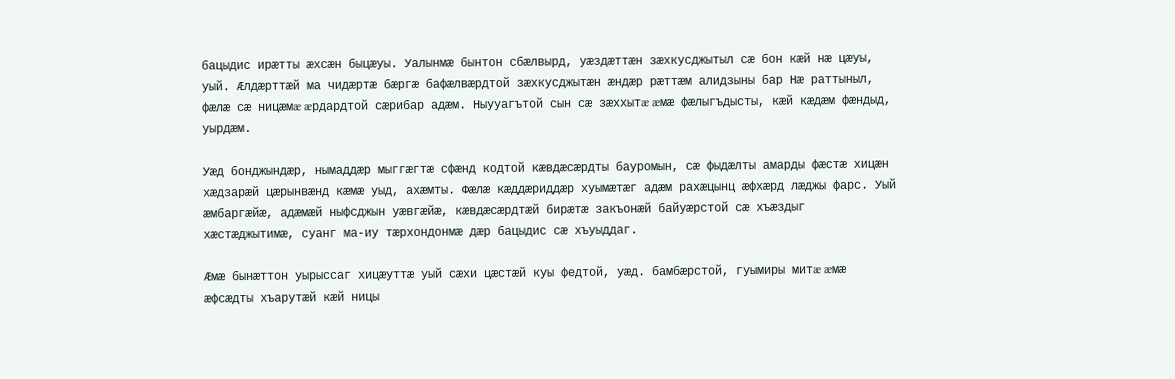бацыдис ирæтты æхсæн быцæуы. Уалынмæ бынтон сбæлвырд, уæздæттæн зæхкусджытыл сæ бон кæй нæ цæуы, уый. Æлдæрттæй ма чидæртæ бæргæ бафæлвæрдтой зæхкусджытæн æндæр рæттæм алидзыны бар Нæ раттыныл, фæлæ сæ ницæмæ æрдардтой сæрибар адæм. Ныууагътой сын сæ зæххытæ æмæ фæлыгъдысты, кæй кæдæм фæндыд, уырдæм.

Уæд бонджындæр, нымаддæр мыггæгтæ сфæнд кодтой кæвдæсæрдты бауромын, сæ фыдæлты амарды фæстæ хицæн хæдзарæй цæрынвæнд кæмæ уыд, ахæмты. Фæлæ кæддæриддæр хуымæтæг адæм рахæцынц æфхæрд лæджы фарс. Уый æмбаргæйæ, адæмæй ныфсджын уæвгæйæ, кæвдæсæрдтæй бирæтæ закъонæй байуæрстой сæ хъæздыг хæстæджытимæ, суанг ма-иу тæрхондонмæ дæр бацыдис сæ хъуыддаг.

Æмæ бынæттон уырыссаг хицæуттæ уый сæхи цæстæй куы федтой, уæд. бамбæрстой, гуымиры митæ æмæ æфсæдты хъарутæй кæй ницы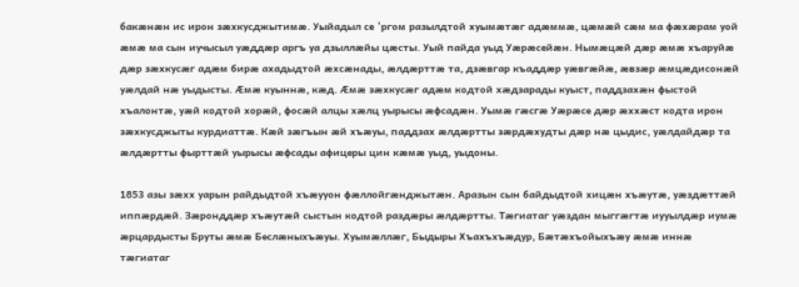бакæнæн ис ирон зæхкусджытимæ. Уыйадыл се ’ргом разылдтой хуымæтæг адæммæ, цæмæй сæм ма фæхæрам уой æмæ ма сын иучысыл уæддæр аргъ уа дзыллæйы цæсты. Уый пайда уыд Уæрæсейæн. Нымæцæй дæр æмæ хъаруйæ дæр зæхкусæг адæм бирæ ахадыдтой æхсæнады, æлдæрттæ та, дзæвгар къаддæр уæвгæйæ, æвзæр æмцæдисонæй уæлдай нæ уыдысты. Æмæ куыннæ, кæд. Æмæ зæхкусæг адæм кодтой хæдзарады куыст, паддзахæн фыстой хъалонтæ, уæй кодтой хорæй, фосæй алцы хæлц уырысы æфсадæн. Уымæ гæсгæ Уæрæсе дæр æххæст кодта ирон зæхкусджыты курдиаттæ. Кæй зæгъын æй хъæуы, паддзах æлдæртты зæрдæхудты дæр нæ цыдис, уæлдайдæр та æлдæртты фырттæй уырысы æфсады афицеры цин кæмæ уыд, уыдоны.

1853 азы зæхх уарын райдыдтой хъæууон фæллойгæнджытæн. Аразын сын байдыдтой хицæн хъæутæ, уæздæттæй иппæрдæй. Зæронддæр хъæутæй сыстын кодтой раздæры æлдæртты. Тæгиатаг уæздан мыггæгтæ иууылдæр иумæ æрцардысты Бруты æмæ Беслæныхъæуы. Хуымæллæг, Быдыры Хъахъхъæдур, Бæтæхъойыхъæу æмæ иннæ тæгиатаг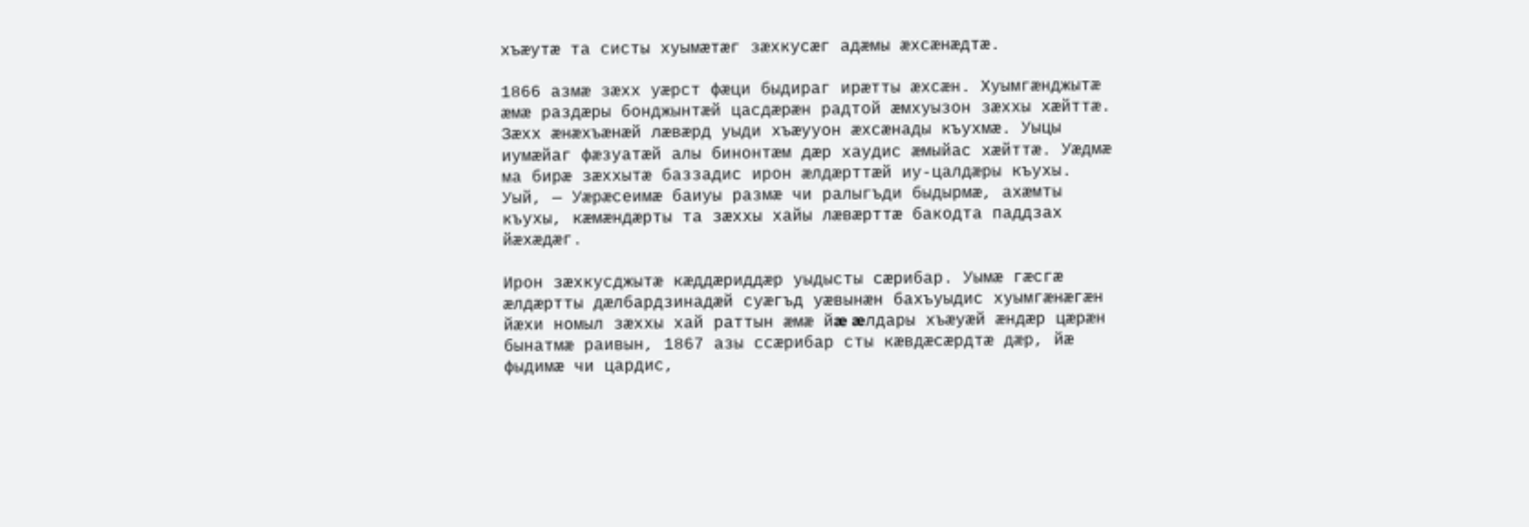хъæутæ та систы хуымæтæг зæхкусæг адæмы æхсæнæдтæ.

1866 азмæ зæхх уæрст фæци быдираг ирæтты æхсæн. Хуымгæнджытæ æмæ раздæры бонджынтæй цасдæрæн радтой æмхуызон зæххы хæйттæ. Зæхх æнæхъæнæй лæвæрд уыди хъæууон æхсæнады къухмæ. Уыцы иумæйаг фæзуатæй алы бинонтæм дæр хаудис æмыйас хæйттæ. Уæдмæ ма бирæ зæххытæ баззадис ирон æлдæрттæй иу-цалдæры къухы. Уый, — Уæрæсеимæ баиуы размæ чи ралыгъди быдырмæ, ахæмты къухы, кæмæндæрты та зæххы хайы лæвæрттæ бакодта паддзах йæхæдæг.

Ирон зæхкусджытæ кæддæриддæр уыдысты сæрибар. Уымæ гæсгæ æлдæртты дæлбардзинадæй суæгъд уæвынæн бахъуыдис хуымгæнæгæн йæхи номыл зæххы хай раттын æмæ йæ æлдары хъæуæй æндæр цæрæн бынатмæ раивын, 1867 азы ссæрибар сты кæвдæсæрдтæ дæр, йæ фыдимæ чи цардис,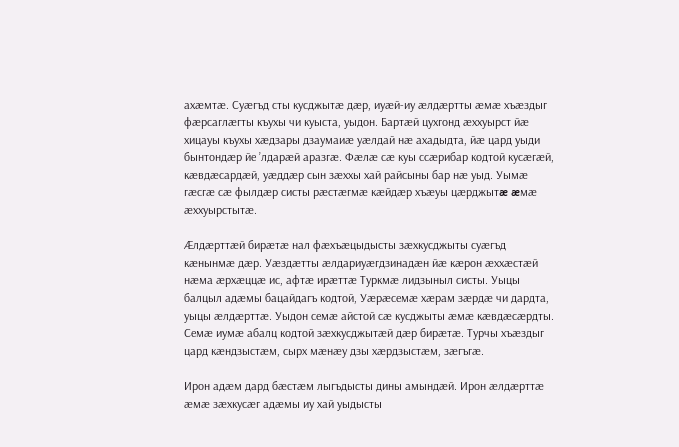ахæмтæ. Суæгъд сты кусджытæ дæр, иуæй-иу æлдæртты æмæ хъæздыг фæрсаглæгты къухы чи куыста, уыдон. Бартæй цухгонд æххуырст йæ хицауы къухы хæдзары дзаумаиæ уæлдай нæ ахадыдта, йæ цард уыди бынтондæр йе ’лдарæй аразгæ. Фæлæ сæ куы ссæрибар кодтой кусæгæй, кæвдæсардæй, уæддæр сын зæххы хай райсыны бар нæ уыд. Уымæ гæсгæ сæ фылдæр систы рæстæгмæ кæйдæр хъæуы цæрджытæ æмæ æххуырстытæ.

Æлдæрттæй бирæтæ нал фæхъæцыдысты зæхкусджыты суæгъд кæнынмæ дæр. Уæздæтты æлдариуæгдзинадæн йæ кæрон æххæстæй нæма æрхæццæ ис, афтæ ирæттæ Туркмæ лидзыныл систы. Уыцы балцыл адæмы бацайдагъ кодтой, Уæрæсемæ хæрам зæрдæ чи дардта, уыцы æлдæрттæ. Уыдон семæ айстой сæ кусджыты æмæ кæвдæсæрдты. Семæ иумæ абалц кодтой зæхкусджытæй дæр бирæтæ. Турчы хъæздыг цард кæндзыстæм, сырх мæнæу дзы хæрдзыстæм, зæгъгæ.

Ирон адæм дард бæстæм лыгъдысты дины амындæй. Ирон æлдæрттæ æмæ зæхкусæг адæмы иу хай уыдысты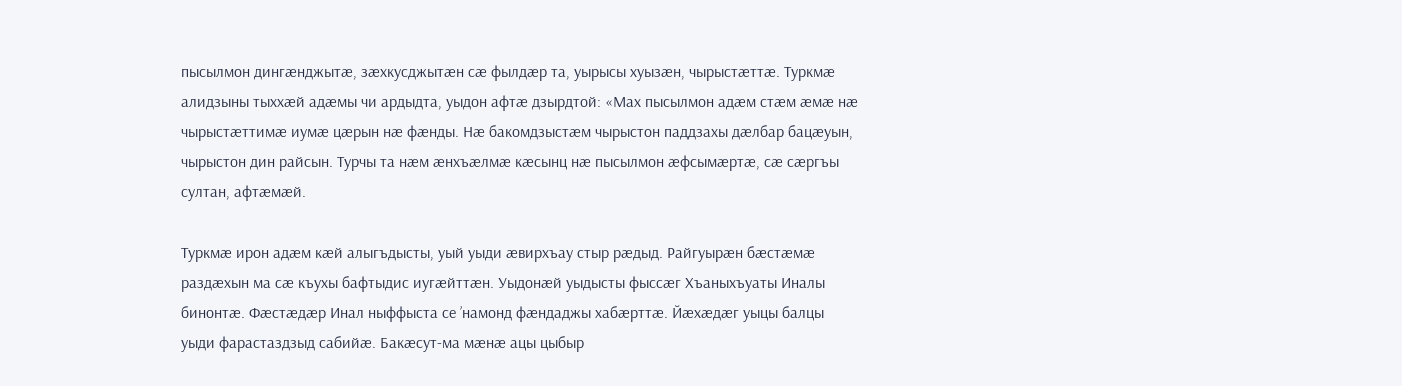пысылмон дингæнджытæ, зæхкусджытæн сæ фылдæр та, уырысы хуызæн, чырыстæттæ. Туркмæ алидзыны тыххæй адæмы чи ардыдта, уыдон афтæ дзырдтой: «Мах пысылмон адæм стæм æмæ нæ чырыстæттимæ иумæ цæрын нæ фæнды. Нæ бакомдзыстæм чырыстон паддзахы дæлбар бацæуын, чырыстон дин райсын. Турчы та нæм æнхъæлмæ кæсынц нæ пысылмон æфсымæртæ, сæ сæргъы султан, афтæмæй.

Туркмæ ирон адæм кæй алыгъдысты, уый уыди æвирхъау стыр рæдыд. Райгуырæн бæстæмæ раздæхын ма сæ къухы бафтыдис иугæйттæн. Уыдонæй уыдысты фыссæг Хъаныхъуаты Иналы бинонтæ. Фæстæдæр Инал ныффыста се ’намонд фæндаджы хабæрттæ. Йæхæдæг уыцы балцы уыди фарастаздзыд сабийæ. Бакæсут-ма мæнæ ацы цыбыр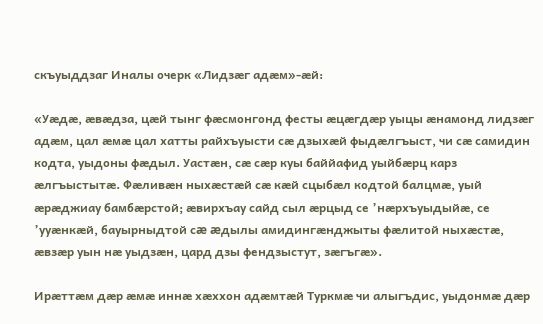скъуыддзаг Иналы очерк «Лидзæг адæм»-æй:

«Уæдæ, æвæдза, цæй тынг фæсмонгонд фесты æцæгдæр уыцы æнамонд лидзæг адæм, цал æмæ цал хатты райхъуысти сæ дзыхæй фыдæлгъыст, чи сæ самидин кодта, уыдоны фæдыл. Уастæн, сæ сæр куы баййафид уыйбæрц карз æлгъыстытæ. Фæливæн ныхæстæй сæ кæй сцыбæл кодтой балцмæ, уый æрæджиау бамбæрстой; æвирхъау сайд сыл æрцыд се ’нæрхъуыдыйæ, се ’ууæнкæй, бауырныдтой сæ æдылы амидингæнджыты фæлитой ныхæстæ, æвзæр уын нæ уыдзæн, цард дзы фендзыстут, зæгъгæ».

Ирæттæм дæр æмæ иннæ хæххон адæмтæй Туркмæ чи алыгъдис, уыдонмæ дæр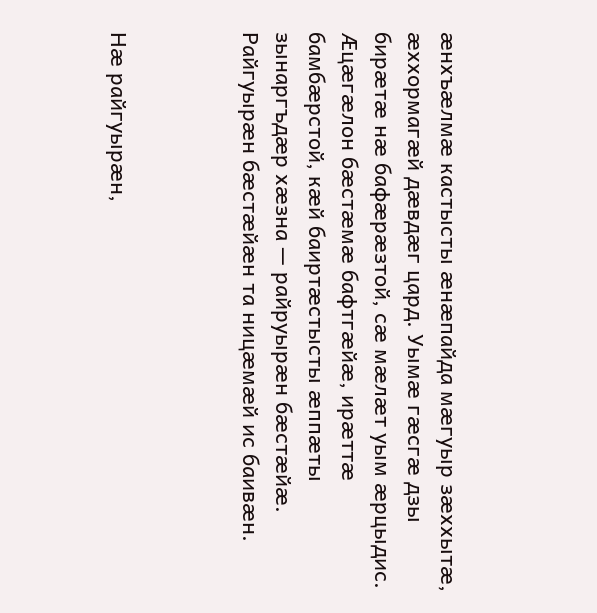æнхъæлмæ кастысты æнæпайда мæгуыр зæххытæ, æххормагæй дæвдæг цард. Уымæ гæсгæ дзы бирæтæ нæ бафæрæзтой, сæ мæлæт уым æрцыдис. Æцæгæлон бæстæмæ бафтгæйæ, ирæттæ бамбæрстой, кæй баиртæстысты æппæты зынаргъдæр хæзна — райруырæн бæстæйæ. Райгуырæн бæстæйæн та ницæмæй ис баивæн.



Нæ райгуырæн,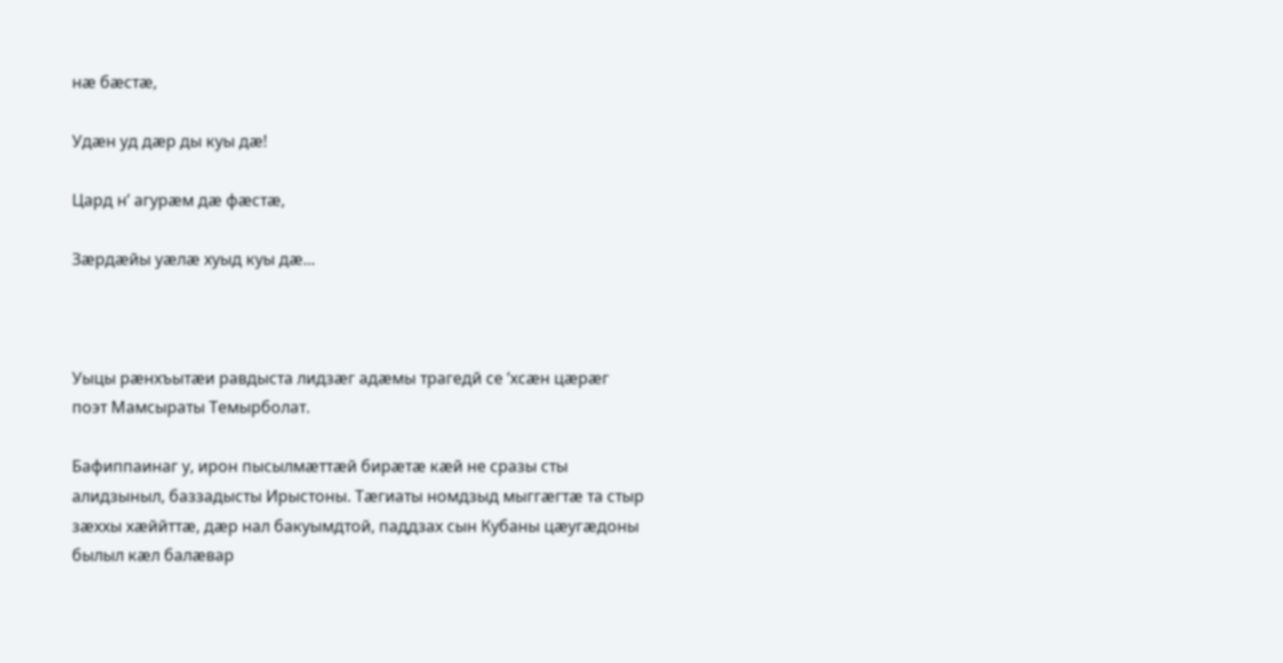нæ бæстæ,

Удæн уд дæр ды куы дæ!

Цард н’ агурæм дæ фæстæ,

Зæрдæйы уæлæ хуыд куы дæ...



Уыцы рæнхъытæи равдыста лидзæг адæмы трагедй се ’хсæн цæрæг поэт Мамсыраты Темырболат.

Бафиппаинаг у, ирон пысылмæттæй бирæтæ кæй не сразы сты алидзыныл, баззадысты Ирыстоны. Тæгиаты номдзыд мыггæгтæ та стыр зæххы хæййттæ, дæр нал бакуымдтой, паддзах сын Кубаны цæугæдоны былыл кæл балæвар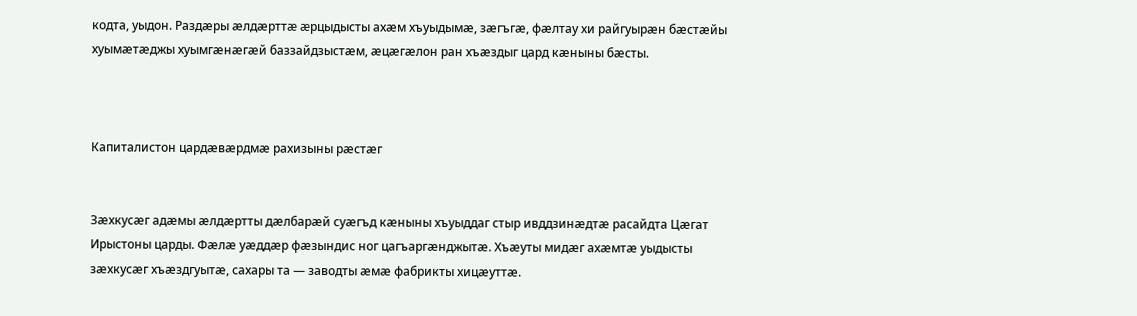кодта, уыдон. Раздæры æлдæрттæ æрцыдысты ахæм хъуыдымæ, зæгъгæ, фæлтау хи райгуырæн бæстæйы хуымæтæджы хуымгæнæгæй баззайдзыстæм, æцæгæлон ран хъæздыг цард кæныны бæсты.



Капиталистон цардæвæрдмæ рахизыны рæстæг


Зæхкусæг адæмы æлдæртты дæлбарæй суæгъд кæныны хъуыддаг стыр ивддзинæдтæ расайдта Цæгат Ирыстоны царды. Фæлæ уæддæр фæзындис ног цагъаргæнджытæ. Хъæуты мидæг ахæмтæ уыдысты зæхкусæг хъæздгуытæ, сахары та — заводты æмæ фабрикты хицæуттæ.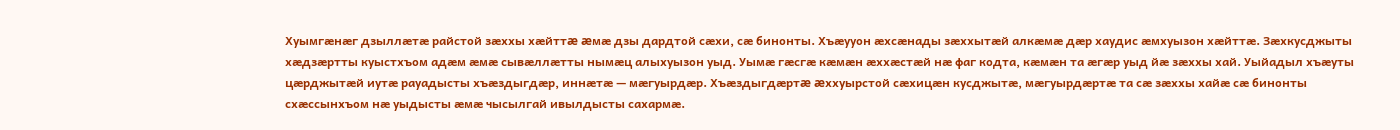Хуымгæнæг дзыллæтæ райстой зæххы хæйттæ æмæ дзы дардтой сæхи, сæ бинонты. Хъæууон æхсæнады зæххытæй алкæмæ дæр хаудис æмхуызон хæйттæ. Зæхкусджыты хæдзæртты куыстхъом адæм æмæ сывæллæтты нымæц алыхуызон уыд. Уымæ гæсгæ кæмæн æххæстæй нæ фаг кодта, кæмæн та æгæр уыд йæ зæххы хай. Уыйадыл хъæуты цæрджытæй иутæ рауадысты хъæздыгдæр, иннæтæ — мæгуырдæр. Хъæздыгдæртæ æххуырстой сæхицæн кусджытæ, мæгуырдæртæ та сæ зæххы хайæ сæ бинонты схæссынхъом нæ уыдысты æмæ чысылгай ивылдысты сахармæ.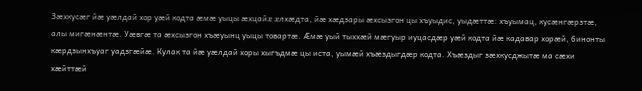Зæхкусæг йæ уæлдай хор уæй кодта æмæ уыцы æхцайæ æлхæдта, йæ хæдзары æхсызгон цы хъуыдис, уыдæттæ: хъуымац, кусæнгæрзтæ, алы мигæнæнтæ. Уæвгæ та æхсызгон хъæуынц уыцы товартæ. Æмæ уый тыххæй мæгуыр иуцасдæр уæй кодта йæ кадавар хорæй, бинонты кæрдзынхъуаг уадзгæйæ. Кулак та йæ уæлдай хоры хыгъдмæ цы иста, уымæй хъæздыгдæр кодта. Хъæздыг зæхкусджытæ ма сæхи хæйттæй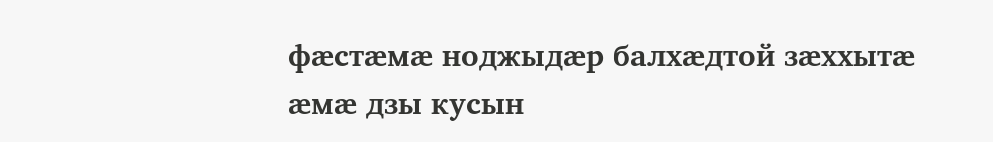фæстæмæ ноджыдæр балхæдтой зæххытæ æмæ дзы кусын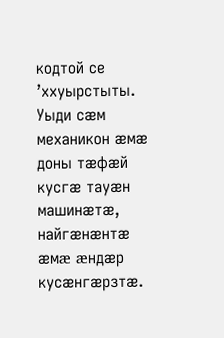кодтой се ’ххуырстыты. Уыди сæм механикон æмæ доны тæфæй кусгæ тауæн машинæтæ, найгæнæнтæ æмæ æндæр кусæнгæрзтæ.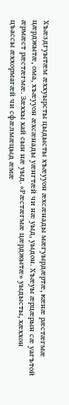Хъæздгуытæм æххуырсты цыдысты хъæууон æхсæнады мæгуырдæртæ, кæнæ рæстæгмæ цæрджытæ, ома, хъæууон æхсæнады уæнгтæй чи нæ уыд, уыдон. Хъæуы æрцæрын сæ уагътой æрмæст рæстæгмæ. Зæххы хай сын нæ уыд. «Рæстæгмæ цæрджытæ» уыдысты, хæххон цъассы æххормагæй чи сфæлмæцыд æмæ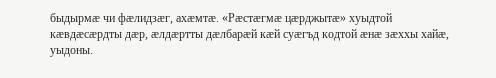быдырмæ чи фæлидзæг, ахæмтæ. «Рæстæгмæ цæрджытæ» хуыдтой кæвдæсæрдты дæр, æлдæртты дæлбарæй кæй суæгъд кодтой æнæ зæххы хайæ, уыдоны.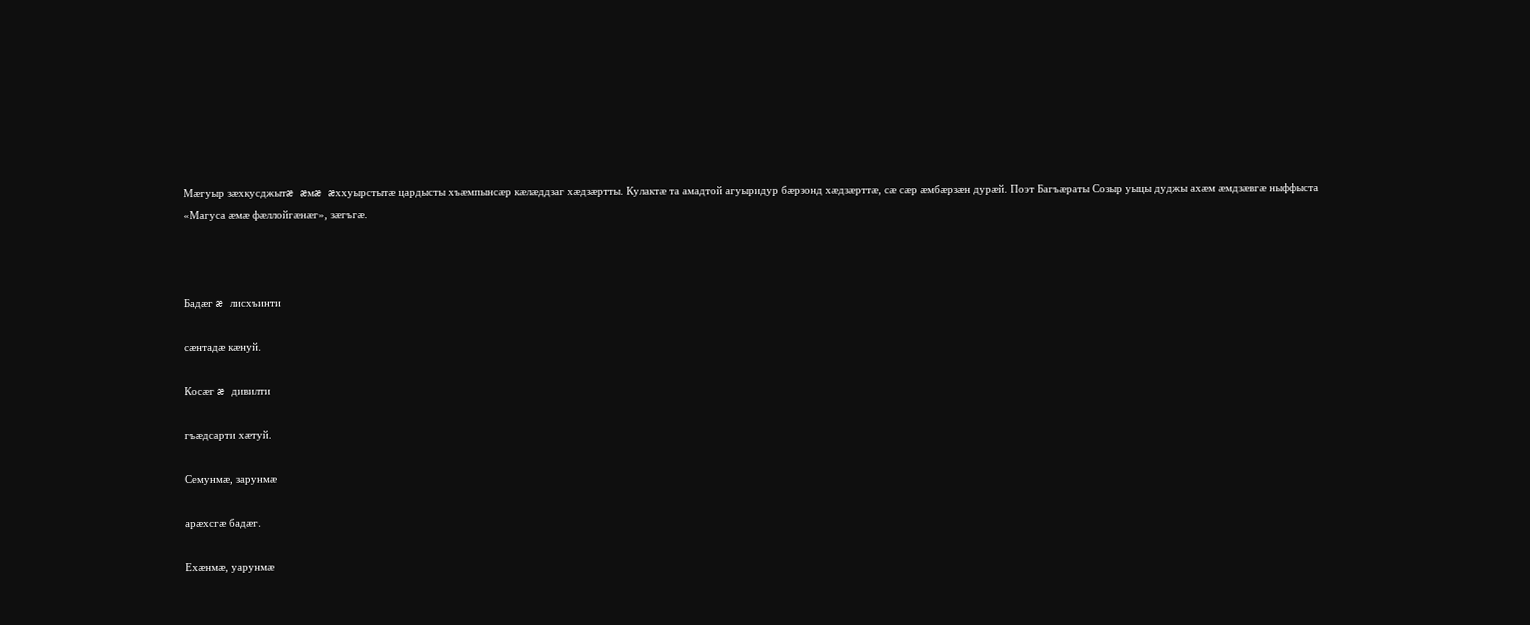Мæгуыр зæхкусджытæ æмæ æххуырстытæ цардысты хъæмпынсæр кæлæддзаг хæдзæртты. Кулактæ та амадтой агуыридур бæрзонд хæдзæрттæ, сæ сæр æмбæрзæн дурæй. Поэт Багъæраты Созыр уыцы дуджы ахæм æмдзæвгæ ныффыста «Магуса æмæ фæллойгæнæг», зæгъгæ.



Бадæг æ лисхъинти

сæнтадæ кæнуй.

Косæг æ дивилти

гъæдсарти хæтуй.

Семунмæ, зарунмæ

арæхсгæ бадæг.

Ехæнмæ, уарунмæ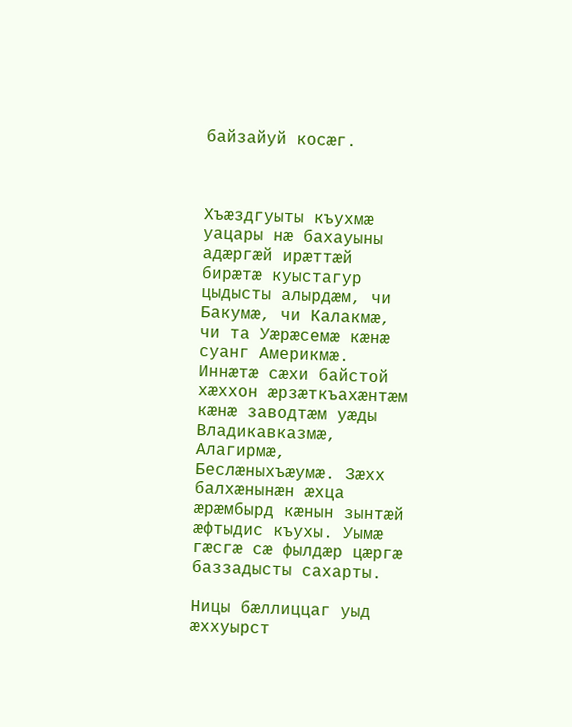байзайуй косæг.



Хъæздгуыты къухмæ уацары нæ бахауыны адæргæй ирæттæй бирæтæ куыстагур цыдысты алырдæм, чи Бакумæ, чи Калакмæ, чи та Уæрæсемæ кæнæ суанг Америкмæ. Иннæтæ сæхи байстой хæххон æрзæткъахæнтæм кæнæ заводтæм уæды Владикавказмæ, Алагирмæ, Беслæныхъæумæ. Зæхх балхæнынæн æхца æрæмбырд кæнын зынтæй æфтыдис къухы. Уымæ гæсгæ сæ фылдæр цæргæ баззадысты сахарты.

Ницы бæллиццаг уыд æххуырст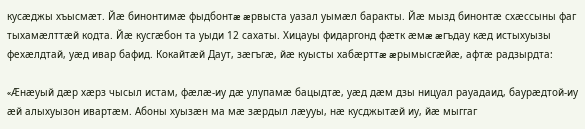кусæджы хъысмæт. Йæ бинонтимæ фыдбонтæ æрвыста уазал уымæл баракты. Йæ мызд бинонтæ схæссыны фаг тыхамæлттæй кодта. Йæ кусгæбон та уыди 12 сахаты. Хицауы фидаргонд фæтк æмæ æгъдау кæд истыхуызы фехæлдтай, уæд ивар бафид. Кокайтæй Даут, зæгъгæ, йæ куысты хабæрттæ æрымысгæйæ, афтæ радзырдта:

«Æнæуый дæр хæрз чысыл истам, фæлæ-иу дæ улупамæ бацыдтæ, уæд дæм дзы ницуал рауадаид, баурæдтой-иу æй алыхуызон ивартæм. Абоны хуызæн ма мæ зæрдыл лæууы, нæ кусджытæй иу, йæ мыггаг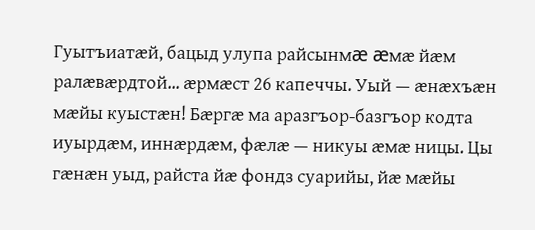Гуытъиатæй, бацыд улупа райсынмæ æмæ йæм ралæвæрдтой... æрмæст 26 капеччы. Уый — æнæхъæн мæйы куыстæн! Бæргæ ма аразгъор-базгъор кодта иуырдæм, иннæрдæм, фæлæ — никуы æмæ ницы. Цы гæнæн уыд, райста йæ фондз суарийы, йæ мæйы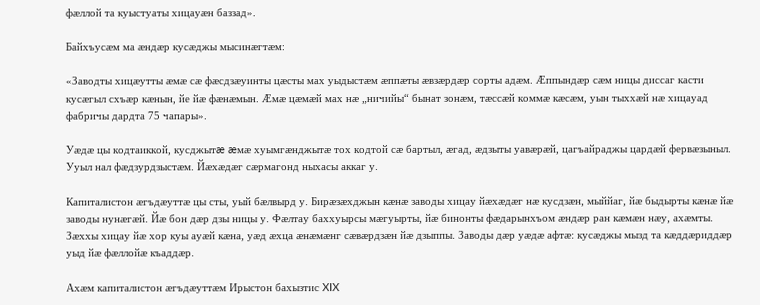фæллой та куыстуаты хицауæн баззад».

Байхъусæм ма æндæр кусæджы мысинæгтæм:

«Заводты хицæутты æмæ сæ фæсдзæуинты цæсты мах уыдыстæм æппæты æвзæрдæр сорты адæм. Æппындæр сæм ницы диссаг касти кусæгыл схъæр кæнын, йе йæ фæнæмын. Æмæ цæмæй мах нæ „ничийы“ бынат зонæм, тæссæй коммæ кæсæм, уын тыххæй нæ хицауад фабричы дардта 75 чапары».

Уæдæ цы кодтаиккой, кусджытæ æмæ хуымгæнджытæ тох кодтой сæ бартыл, æгад, æдзыты уавæрæй, цагъайраджы цардæй фервæзыныл. Ууыл нал фæдзурдзыстæм. Йæхæдæг сæрмагонд ныхасы аккаг у.

Капиталистон æгъдæуттæ цы сты, уый бæлвырд у. Бирæзæхджын кæнæ заводы хицау йæхæдæг нæ кусдзæн, мыййаг, йæ быдырты кæнæ йæ заводы нунæгæй. Йæ бон дæр дзы ницы у. Фæлтау баххуырсы мæгуырты, йæ бинонты фæдарынхъом æндæр ран кæмæн нæу, ахæмты. Зæххы хицау йæ хор куы ауæй кæна, уæд æхца æнæмæнг сæвæрдзæн йæ дзыппы. Заводы дæр уæдæ афтæ: кусæджы мызд та кæддæриддæр уыд йæ фæллойæ къаддæр.

Ахæм капиталистон æгъдæуттæм Ирыстон бахызтис XIX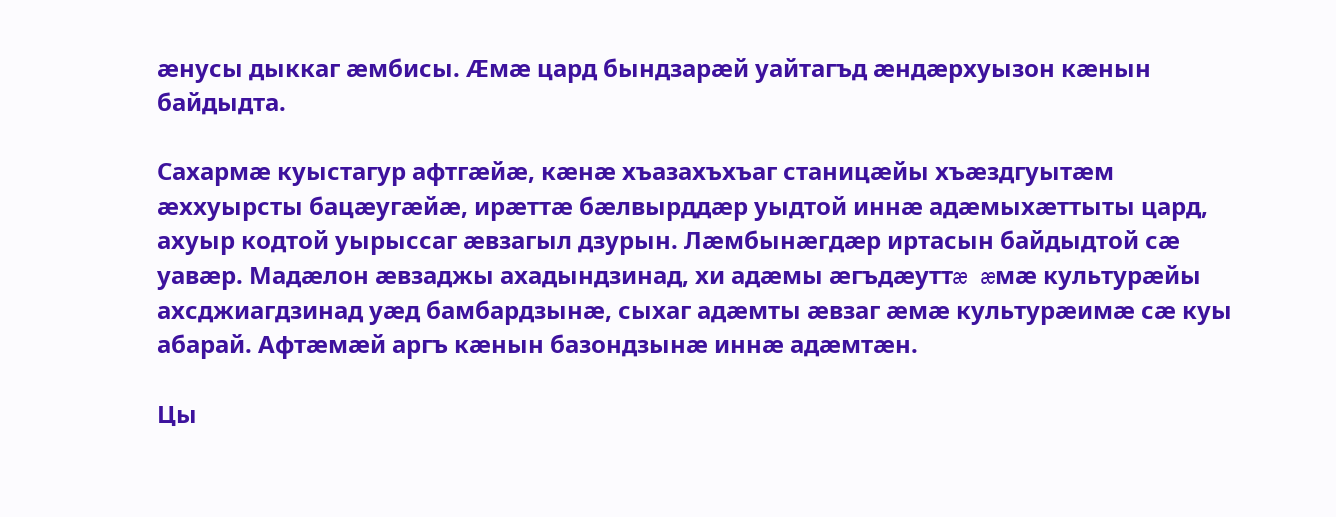æнусы дыккаг æмбисы. Æмæ цард бындзарæй уайтагъд æндæрхуызон кæнын байдыдта.

Сахармæ куыстагур афтгæйæ, кæнæ хъазахъхъаг станицæйы хъæздгуытæм æххуырсты бацæугæйæ, ирæттæ бæлвырддæр уыдтой иннæ адæмыхæттыты цард, ахуыр кодтой уырыссаг æвзагыл дзурын. Лæмбынæгдæр иртасын байдыдтой сæ уавæр. Мадæлон æвзаджы ахадындзинад, хи адæмы æгъдæуттæ æмæ культурæйы ахсджиагдзинад уæд бамбардзынæ, сыхаг адæмты æвзаг æмæ культурæимæ сæ куы абарай. Афтæмæй аргъ кæнын базондзынæ иннæ адæмтæн.

Цы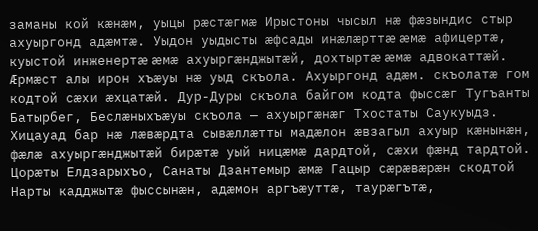заманы кой кæнæм, уыцы рæстæгмæ Ирыстоны чысыл нæ фæзындис стыр ахуыргонд адæмтæ. Уыдон уыдысты æфсады инæлæрттæ æмæ афицертæ, куыстой инженертæ æмæ ахуыргæнджытæй, дохтыртæ æмæ адвокаттæй. Æрмæст алы ирон хъæуы нæ уыд скъола. Ахуыргонд адæм. скъолатæ гом кодтой сæхи æхцатæй. Дур-Дуры скъола байгом кодта фыссæг Тугъанты Батырбег, Беслæныхъæуы скъола — ахуыргæнæг Тхостаты Саукуыдз. Хицауад бар нæ лæвæрдта сывæллæтты мадæлон æвзагыл ахуыр кæнынæн, фæлæ ахуыргæнджытæй бирæтæ уый ницæмæ дардтой, сæхи фæнд тардтой. Цорæты Елдзарыхъо, Санаты Дзантемыр æмæ Гацыр сæрæвæрæн скодтой Нарты кадджытæ фыссынæн, адæмон аргъæуттæ, таурæгътæ,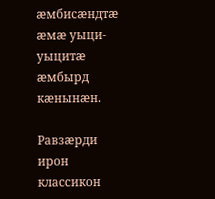æмбисæндтæ æмæ уыци-уыцитæ æмбырд кæнынæн.

Равзæрди ирон классикон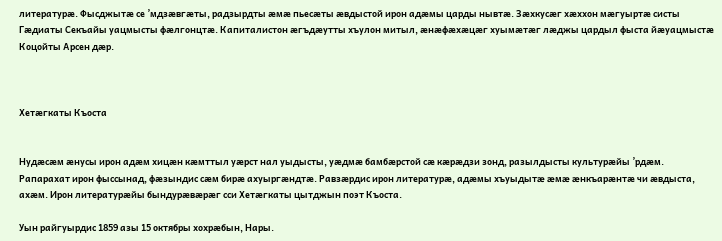литературæ. Фысджытæ се ’мдзæвгæты, радзырдты æмæ пьесæты æвдыстой ирон адæмы царды нывтæ. Зæхкусæг хæххон мæгуыртæ систы Гæдиаты Секъайы уацмысты фæлгонцтæ. Капиталистон æгъдæутты хъулон митыл, æнæфæхæцæг хуымæтæг лæджы цардыл фыста йæуацмыстæ Коцойты Арсен дæр.



Хетæгкаты Къоста


Нудæсæм æнусы ирон адæм хицæн кæмттыл уæрст нал уыдысты, уæдмæ бамбæрстой сæ кæрæдзи зонд, разылдысты культурæйы ’рдæм. Рапарахат ирон фыссынад, фæзындис сæм бирæ ахуыргæндтæ. Равзæрдис ирон литературæ, адæмы хъуыдытæ æмæ æнкъарæнтæ чи æвдыста, ахæм. Ирон литературæйы бындурæвæрæг сси Хетæгкаты цытджын поэт Къоста.

Уын райгуырдис 1859 азы 15 октябры хохрæбын, Нары.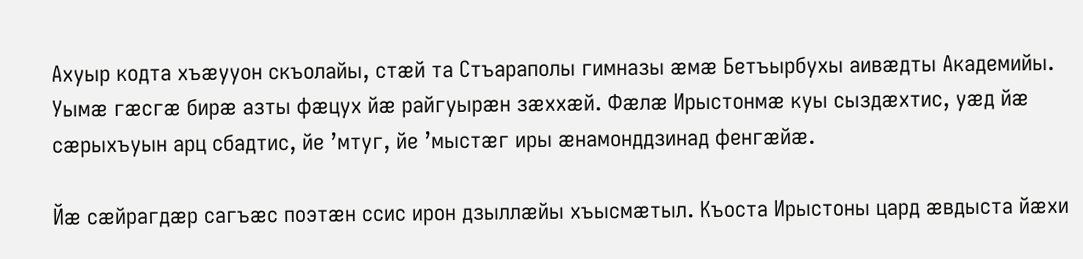Ахуыр кодта хъæууон скъолайы, стæй та Стъараполы гимназы æмæ Бетъырбухы аивæдты Академийы. Уымæ гæсгæ бирæ азты фæцух йæ райгуырæн зæххæй. Фæлæ Ирыстонмæ куы сыздæхтис, уæд йæ сæрыхъуын арц сбадтис, йе ’мтуг, йе ’мыстæг иры æнамонддзинад фенгæйæ.

Йæ сæйрагдæр сагъæс поэтæн ссис ирон дзыллæйы хъысмæтыл. Къоста Ирыстоны цард æвдыста йæхи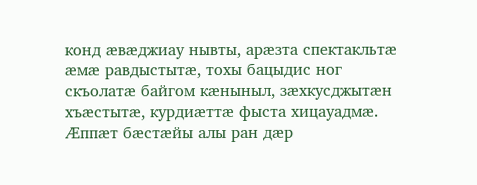конд æвæджиау нывты, арæзта спектакльтæ æмæ равдыстытæ, тохы бацыдис ног скъолатæ байгом кæныныл, зæхкусджытæн хъæстытæ, курдиæттæ фыста хицауадмæ. Æппæт бæстæйы алы ран дæр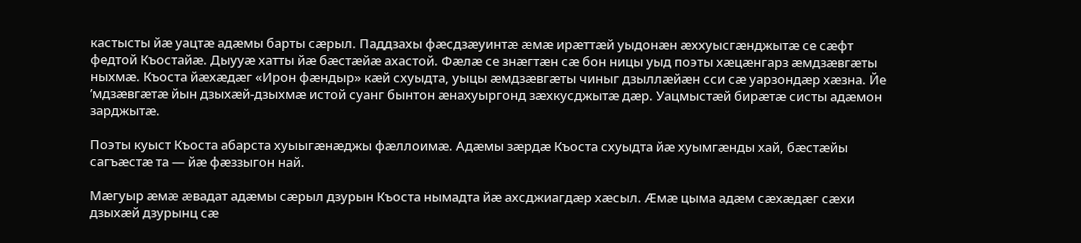кастысты йæ уацтæ адæмы барты сæрыл. Паддзахы фæсдзæуинтæ æмæ ирæттæй уыдонæн æххуысгæнджытæ се сæфт федтой Къостайæ. Дыууæ хатты йæ бæстæйæ ахастой. Фæлæ се знæгтæн сæ бон ницы уыд поэты хæцæнгарз æмдзæвгæты ныхмæ. Къоста йæхæдæг «Ирон фæндыр» кæй схуыдта, уыцы æмдзæвгæты чиныг дзыллæйæн сси сæ уарзондæр хæзна. Йе ’мдзæвгæтæ йын дзыхæй-дзыхмæ истой суанг бынтон æнахуыргонд зæхкусджытæ дæр. Уацмыстæй бирæтæ систы адæмон зарджытæ.

Поэты куыст Къоста абарста хуыыгæнæджы фæллоимæ. Адæмы зæрдæ Къоста схуыдта йæ хуымгæнды хай, бæстæйы сагъæстæ та — йæ фæззыгон най.

Мæгуыр æмæ æвадат адæмы сæрыл дзурын Къоста нымадта йæ ахсджиагдæр хæсыл. Æмæ цыма адæм сæхæдæг сæхи дзыхæй дзурынц сæ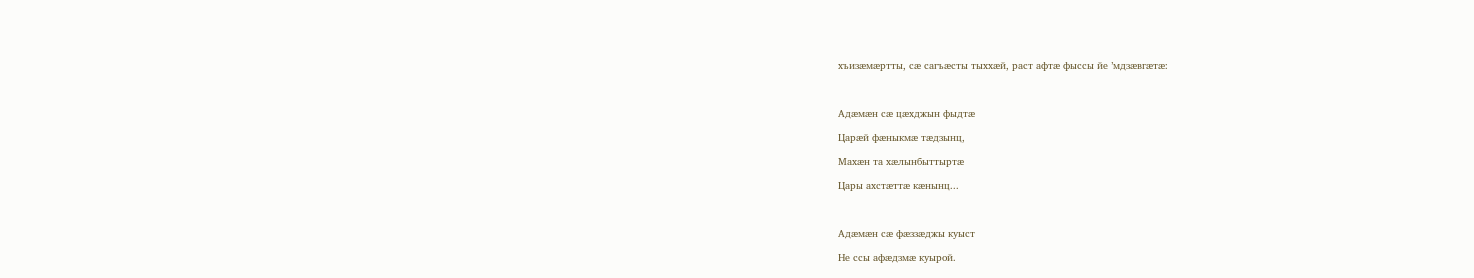хъизæмæртты, сæ сагъæсты тыххæй, раст афтæ фыссы йе ’мдзæвгæтæ:



Адæмæн сæ цæхджын фыдтæ

Царæй фæныкмæ тæдзынц,

Махæн та хæлынбыттыртæ

Цары ахстæттæ кæнынц...



Адæмæн сæ фæззæджы куыст

Не ссы афæдзмæ куырой.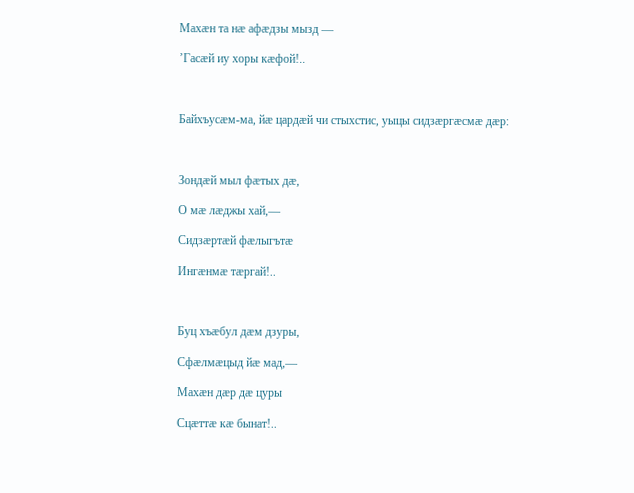Махæн та нæ афæдзы мызд —

’Гасæй иу хоры кæфой!..



Байхъусæм-ма, йæ цардæй чи стыхстис, уыцы сидзæргæсмæ дæр:



Зондæй мыл фæтых дæ,

О мæ лæджы хай,—

Сидзæртæй фæлыгътæ

Ингæнмæ тæргай!..



Буц хъæбул дæм дзуры,

Сфæлмæцыд йæ мад,—

Махæн дæр дæ цуры

Сцæттæ кæ бынат!..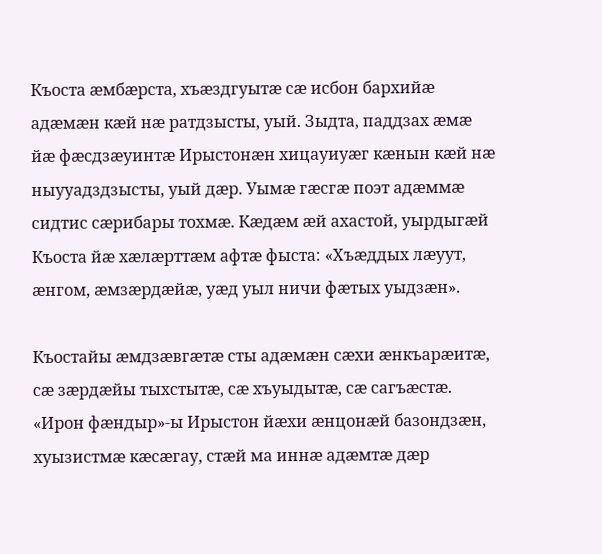Къоста æмбæрста, хъæздгуытæ сæ исбон бархийæ адæмæн кæй нæ ратдзысты, уый. Зыдта, паддзах æмæ йæ фæсдзæуинтæ Ирыстонæн хицауиуæг кæнын кæй нæ ныууадздзысты, уый дæр. Уымæ гæсгæ поэт адæммæ сидтис сæрибары тохмæ. Кæдæм æй ахастой, уырдыгæй Къоста йæ хæлæрттæм афтæ фыста: «Хъæддых лæуут, æнгом, æмзæрдæйæ, уæд уыл ничи фæтых уыдзæн».

Къостайы æмдзæвгæтæ сты адæмæн сæхи æнкъарæитæ, сæ зæрдæйы тыхстытæ, сæ хъуыдытæ, сæ сагъæстæ. «Ирон фæндыр»-ы Ирыстон йæхи æнцонæй базондзæн, хуызистмæ кæсæгау, стæй ма иннæ адæмтæ дæр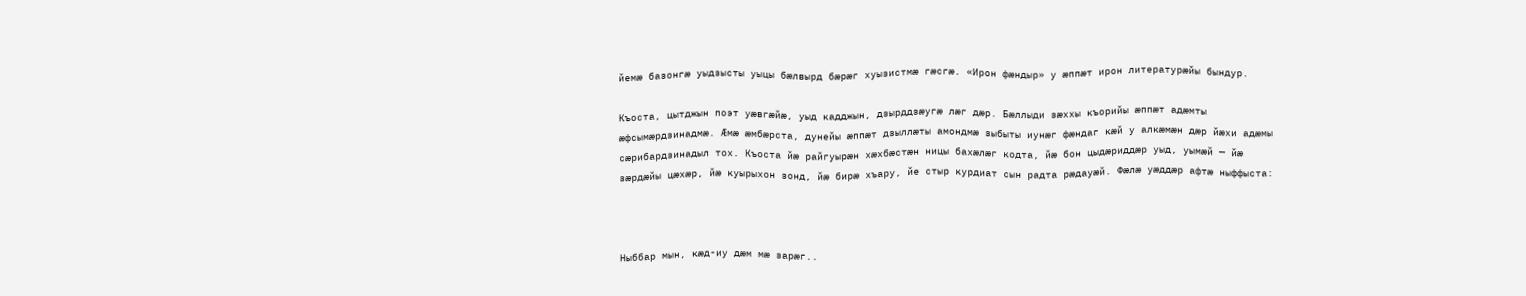йемæ базонгæ уыдзысты уыцы бæлвырд бæрæг хуызистмæ гæсгæ. «Ирон фæндыр» у æппæт ирон литературæйы бындур.

Къоста, цытджын поэт уæвгæйæ, уыд кадджын, дзырддзæугæ лæг дæр. Бæллыди зæххы къорийы æппæт адæмты æфсымæрдзинадмæ. Æмæ æмбæрста, дунейы æппæт дзыллæты амондмæ зыбыты иунæг фæндаг кæй у алкæмæн дæр йæхи адæмы сæрибардзинадыл тох. Къоста йæ райгуырæн хæхбæстæн ницы бахæлæг кодта, йæ бон цыдæриддæр уыд, уымæй — йæ зæрдæйы цæхæр, йæ куырыхон зонд, йæ бирæ хъару, йе стыр курдиат сын радта рæдауæй. Фæлæ уæддæр афтæ ныффыста:



Ныббар мын, кæд-иу дæм мæ зарæг..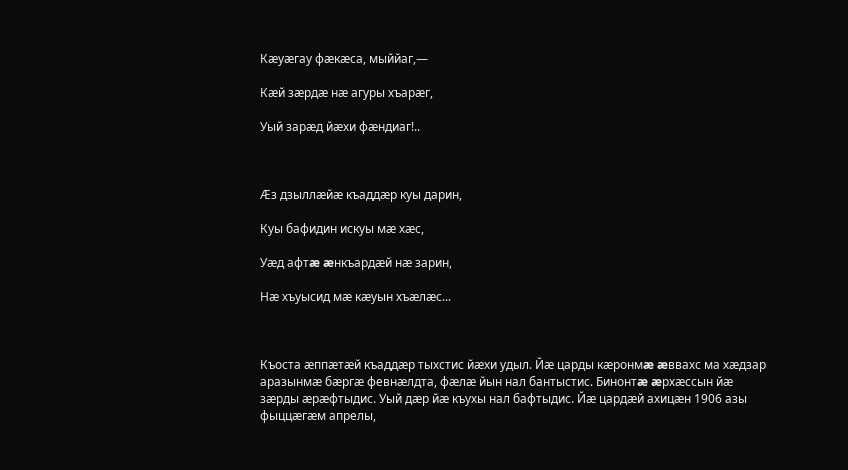Кæуæгау фæкæса, мыййаг,—

Кæй зæрдæ нæ агуры хъарæг,

Уый зарæд йæхи фæндиаг!..



Æз дзыллæйæ къаддæр куы дарин,

Куы бафидин искуы мæ хæс,

Уæд афтæ æнкъардæй нæ зарин,

Нæ хъуысид мæ кæуын хъæлæс...



Къоста æппæтæй къаддæр тыхстис йæхи удыл. Йæ царды кæронмæ æввахс ма хæдзар аразынмæ бæргæ февнæлдта, фæлæ йын нал бантыстис. Бинонтæ æрхæссын йæ зæрды æрæфтыдис. Уый дæр йæ къухы нал бафтыдис. Йæ цардæй ахицæн 1906 азы фыццæгæм апрелы,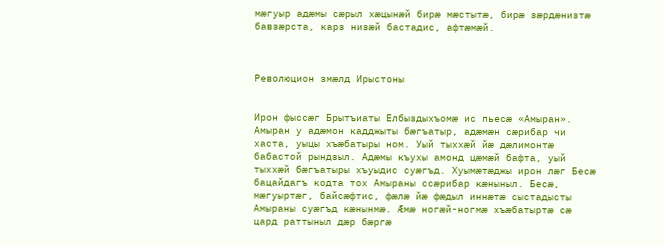мæгуыр адæмы сæрыл хæцынæй бирæ мæстытæ, бирæ зæрдæнизтæ бавзæрста, карз низæй бастадис, афтæмæй.



Революцион змæлд Ирыстоны


Ирон фыссæг Брытъиаты Елбыздыхъомæ ис пьесæ «Амыран». Амыран у адæмон кадджыты бæгъатыр, адæмæн сæрибар чи хаста, уыцы хъæбатыры ном. Уый тыххæй йæ дæлимонтæ бабастой рындзыл. Адæмы къухы амонд цæмæй бафта, уый тыххæй бæгъатыры хъуыдис суæгъд. Хуымæтæджы ирон лæг Бесæ бацайдагъ кодта тох Амыраны ссæрибар кæныныл. Бесæ, мæгуыртæг, байсæфтис, фæлæ йæ фæдыл иннæтæ сыстадысты Амыраны суæгъд кæнынмæ. Æмæ ногæй-ногмæ хъæбатыртæ сæ цард раттыныл дæр бæргæ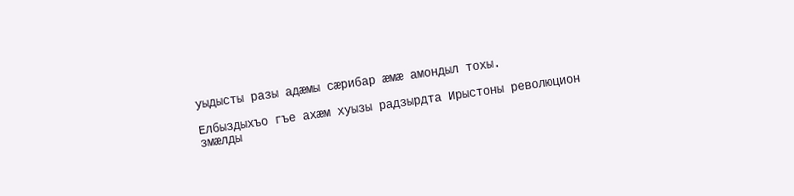уыдысты разы адæмы сæрибар æмæ амондыл тохы.

Елбыздыхъо гъе ахæм хуызы радзырдта Ирыстоны революцион змæлды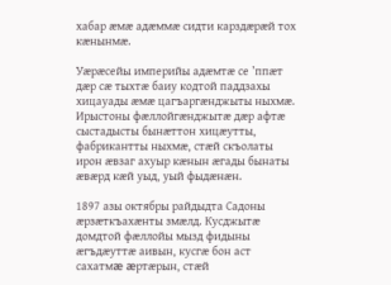хабар æмæ адæммæ сидти карздæрæй тох кæнынмæ.

Уæрæсейы империйы адæмтæ се ’ппæт дæр сæ тыхтæ баиу кодтой паддзахы хицауады æмæ цагъаргæнджыты ныхмæ. Ирыстоны фæллойгæнджытæ дæр афтæ сыстадысты бынæттон хицæутты, фабрикантты ныхмæ, стæй скъолаты ирон æвзаг ахуыр кæнын æгады бынаты æвæрд кæй уыд, уый фыдæнæн.

1897 азы октябры райдыдта Садоны æрзæткъахæнты змæлд. Кусджытæ домдтой фæллойы мызд фидыны æгъдæуттæ аивын, кусгæ бон аст сахатмæ æртæрын, стæй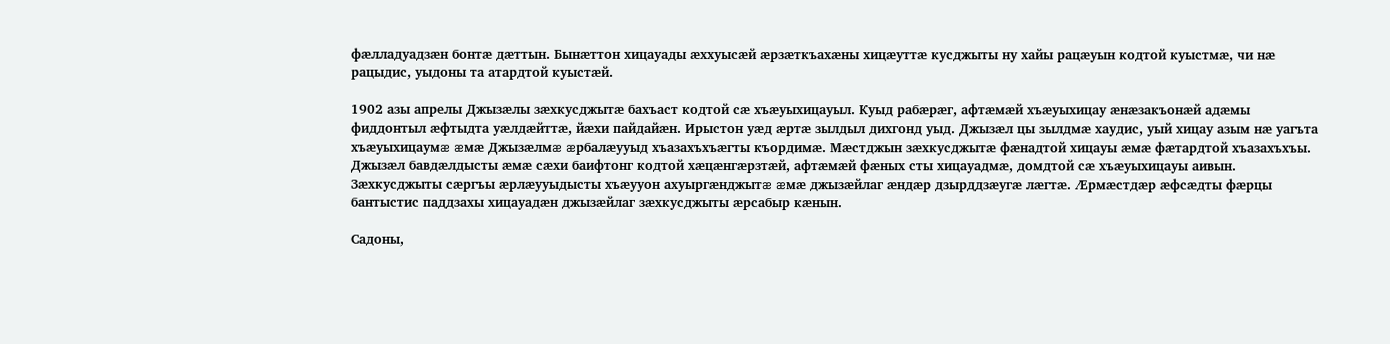фæлладуадзæн бонтæ дæттын. Бынæттон хицауады æххуысæй æрзæткъахæны хицæуттæ кусджыты ну хайы рацæуын кодтой куыстмæ, чи нæ рацыдис, уыдоны та атардтой куыстæй.

1902 азы апрелы Джызæлы зæхкусджытæ бахъаст кодтой сæ хъæуыхицауыл. Куыд рабæрæг, афтæмæй хъæуыхицау æнæзакъонæй адæмы фиддонтыл æфтыдта уæлдæйттæ, йæхи пайдайæн. Ирыстон уæд æртæ зылдыл дихгонд уыд. Джызæл цы зылдмæ хаудис, уый хицау азым нæ уагъта хъæуыхицаумæ æмæ Джызæлмæ æрбалæууыд хъазахъхъæгты къордимæ. Мæстджын зæхкусджытæ фæнадтой хицауы æмæ фæтардтой хъазахъхъы. Джызæл бавдæлдысты æмæ сæхи баифтонг кодтой хæцæнгæрзтæй, афтæмæй фæных сты хицауадмæ, домдтой сæ хъæуыхицауы аивын. Зæхкусджыты сæргъы æрлæууыдысты хъæууон ахуыргæнджытæ æмæ джызæйлаг æндæр дзырддзæугæ лæгтæ. Æрмæстдæр æфсæдты фæрцы бантыстис паддзахы хицауадæн джызæйлаг зæхкусджыты æрсабыр кæнын.

Садоны,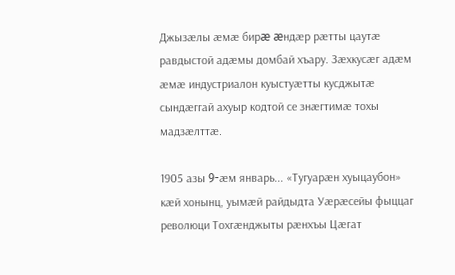Джызæлы æмæ бирæ æндæр рæтты цаутæ равдыстой адæмы домбай хъару. Зæхкусæг адæм æмæ индустриалон куыстуæтты кусджытæ сындæггай ахуыр кодтой се знæгтимæ тохы мадзæлттæ.

1905 азы 9-æм январь... «Тугуарæн хуыцаубон» кæй хонынц, уымæй райдыдта Уæрæсейы фыццаг революци Тохгæнджыты рæнхъы Цæгат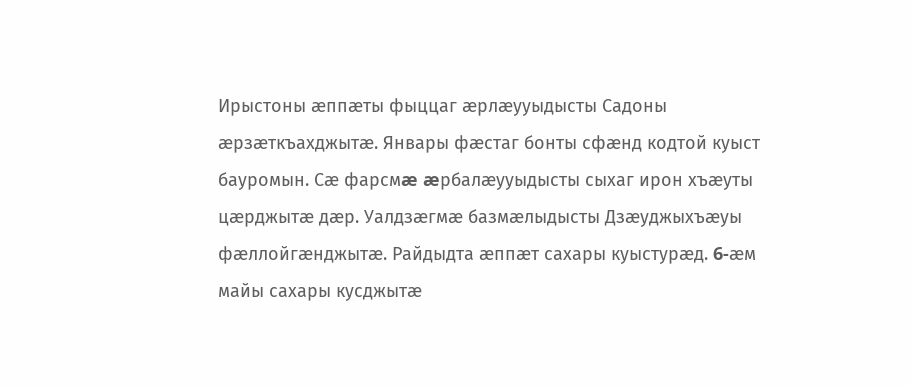Ирыстоны æппæты фыццаг æрлæууыдысты Садоны æрзæткъахджытæ. Январы фæстаг бонты сфæнд кодтой куыст бауромын. Сæ фарсмæ æрбалæууыдысты сыхаг ирон хъæуты цæрджытæ дæр. Уалдзæгмæ базмæлыдысты Дзæуджыхъæуы фæллойгæнджытæ. Райдыдта æппæт сахары куыстурæд. 6-æм майы сахары кусджытæ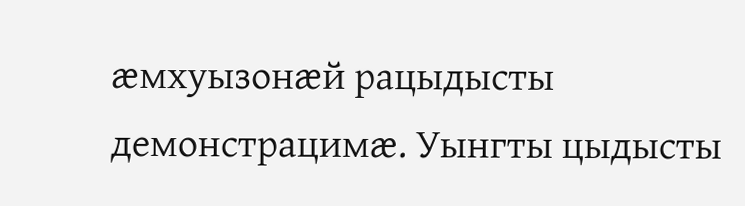æмхуызонæй рацыдысты демонстрацимæ. Уынгты цыдысты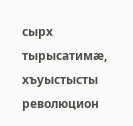сырх тырысатимæ, хъуыстысты революцион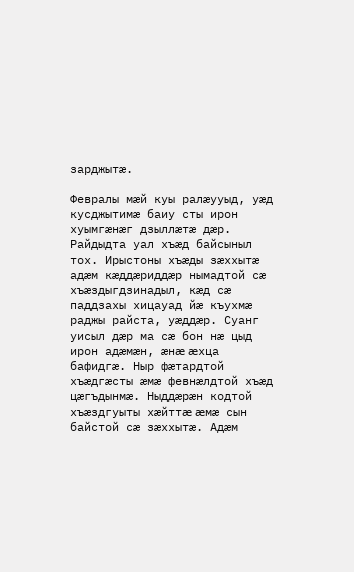зарджытæ.

Февралы мæй куы ралæууыд, уæд кусджытимæ баиу сты ирон хуымгæнæг дзыллæтæ дæр. Райдыдта уал хъæд байсыныл тох. Ирыстоны хъæды зæххытæ адæм кæддæриддæр нымадтой сæ хъæздыгдзинадыл, кæд сæ паддзахы хицауад йæ къухмæ раджы райста, уæддæр. Суанг уисыл дæр ма сæ бон нæ цыд ирон адæмæн, æнæ æхца бафидгæ. Ныр фæтардтой хъæдгæсты æмæ февнæлдтой хъæд цæгъдынмæ. Ныддæрæн кодтой хъæздгуыты хæйттæ æмæ сын байстой сæ зæххытæ. Адæм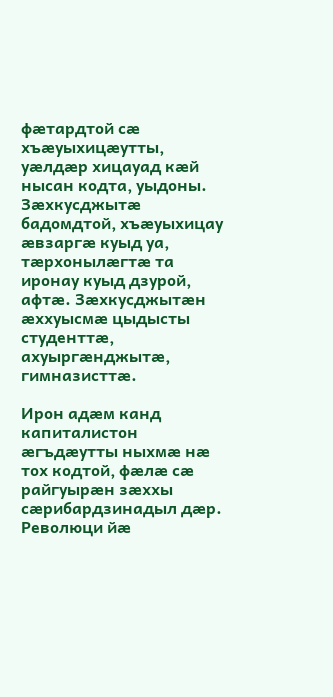фæтардтой сæ хъæуыхицæутты, уæлдæр хицауад кæй нысан кодта, уыдоны. Зæхкусджытæ бадомдтой, хъæуыхицау æвзаргæ куыд уа, тæрхонылæгтæ та иронау куыд дзурой, афтæ. Зæхкусджытæн æххуысмæ цыдысты студенттæ, ахуыргæнджытæ, гимназисттæ.

Ирон адæм канд капиталистон æгъдæутты ныхмæ нæ тох кодтой, фæлæ сæ райгуырæн зæххы сæрибардзинадыл дæр. Революци йæ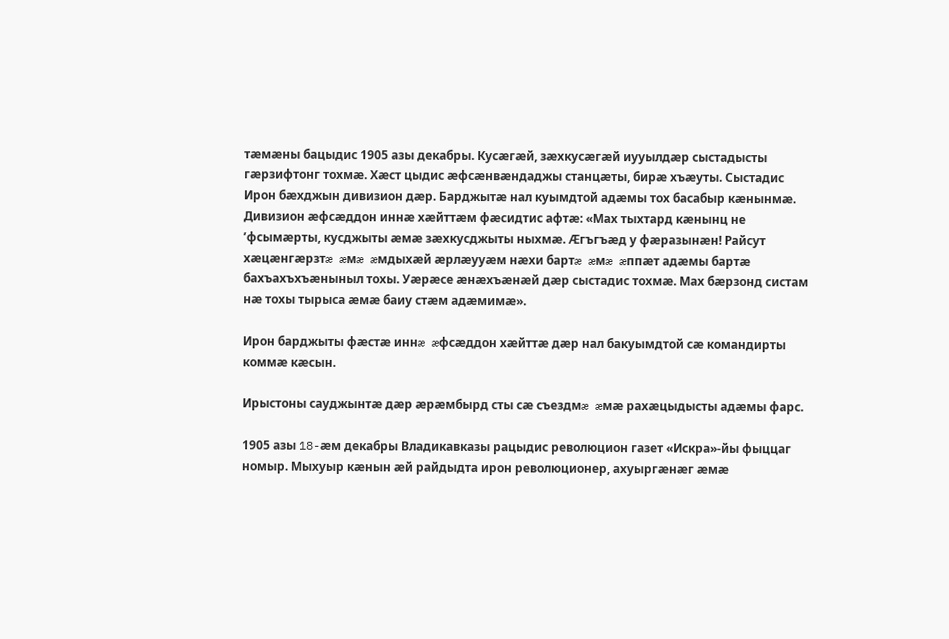тæмæны бацыдис 1905 азы декабры. Кусæгæй, зæхкусæгæй иууылдæр сыстадысты гæрзифтонг тохмæ. Хæст цыдис æфсæнвæндаджы станцæты, бирæ хъæуты. Сыстадис Ирон бæхджын дивизион дæр. Барджытæ нал куымдтой адæмы тох басабыр кæнынмæ. Дивизион æфсæддон иннæ хæйттæм фæсидтис афтæ: «Мах тыхтард кæнынц не ’фсымæрты, кусджыты æмæ зæхкусджыты ныхмæ. Æгъгъæд у фæразынæн! Райсут хæцæнгæрзтæ æмæ æмдыхæй æрлæууæм нæхи бартæ æмæ æппæт адæмы бартæ бахъахъхъæныныл тохы. Уæрæсе æнæхъæнæй дæр сыстадис тохмæ. Мах бæрзонд систам нæ тохы тырыса æмæ баиу стæм адæмимæ».

Ирон барджыты фæстæ иннæ æфсæддон хæйттæ дæр нал бакуымдтой сæ командирты коммæ кæсын.

Ирыстоны сауджынтæ дæр æрæмбырд сты сæ съездмæ æмæ рахæцыдысты адæмы фарс.

1905 азы 18-æм декабры Владикавказы рацыдис революцион газет «Искра»-йы фыццаг номыр. Мыхуыр кæнын æй райдыдта ирон революционер, ахуыргæнæг æмæ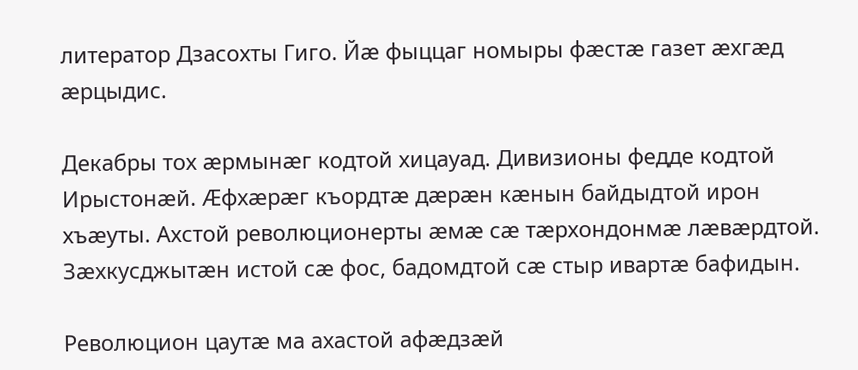литератор Дзасохты Гиго. Йæ фыццаг номыры фæстæ газет æхгæд æрцыдис.

Декабры тох æрмынæг кодтой хицауад. Дивизионы федде кодтой Ирыстонæй. Æфхæрæг къордтæ дæрæн кæнын байдыдтой ирон хъæуты. Ахстой революционерты æмæ сæ тæрхондонмæ лæвæрдтой. Зæхкусджытæн истой сæ фос, бадомдтой сæ стыр ивартæ бафидын.

Революцион цаутæ ма ахастой афæдзæй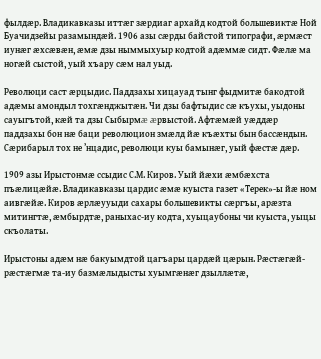фылдæр. Владикавказы иттæг зæрдиаг архайд кодтой большевиктæ Ной Буачидзейы разамындæй. 1906 азы сæрды байстой типографи, æрмæст иунæг æхсæвæн, æмæ дзы ныммыхуыр кодтой адæммæ сидт. Фæлæ ма ногæй сыстой, уый хъару сæм нал уыд.

Революци саст æрцыдис. Паддзахы хицауад тынг фыдмитæ бакодтой адæмы амондыл тохгæнджытæн. Чи дзы бафтыдис сæ къухы, уыдоны сауыгътой, кæй та дзы Сыбырмæ æрвыстой. Афтæмæй уæддæр паддзахы бон нæ баци революцион змæлд йæ къæхты бын бассæндын. Сæрибарыл тох не ’нцадис, революци куы бамынæг, уый фæстæ дæр.

1909 азы Ирыстонмæ ссыдис С.М. Киров. Уый йæхи æмбæхста пъæлицæйæ. Владикавказы цардис æмæ куыста газет «Терек»-ы йæ ном аивгæйæ. Киров æрлæууыди сахары большевикты сæргъы, арæзта митингтæ, æмбырдтæ, раныхас-иу кодта, хуыцаубоны чи куыста, уыцы скъолаты.

Ирыстоны адæм нæ бакуымдтой цагъары цардæй цæрын. Рæстæгæй-рæстæгмæ та-иу базмæлыдысты хуымгæнæг дзыллæтæ,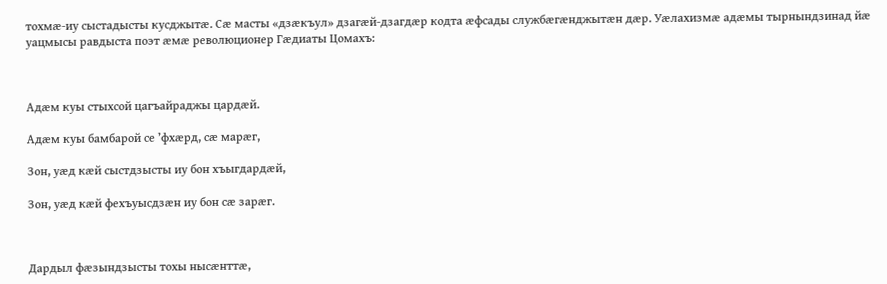тохмæ-иу сыстадысты кусджытæ. Сæ масты «дзæкъул» дзагæй-дзагдæр кодта æфсады службæгæнджытæн дæр. Уæлахизмæ адæмы тырнындзинад йæ уацмысы равдыста поэт æмæ революционер Гæдиаты Цомахъ:



Адæм куы стыхсой цагъайраджы цардæй.

Адæм куы бамбарой се ’фхæрд, сæ марæг,

Зон, уæд кæй сыстдзысты иу бон хъыгдардæй,

Зон, уæд кæй фехъуысдзæн иу бон сæ зарæг.



Дардыл фæзындзысты тохы нысæнттæ,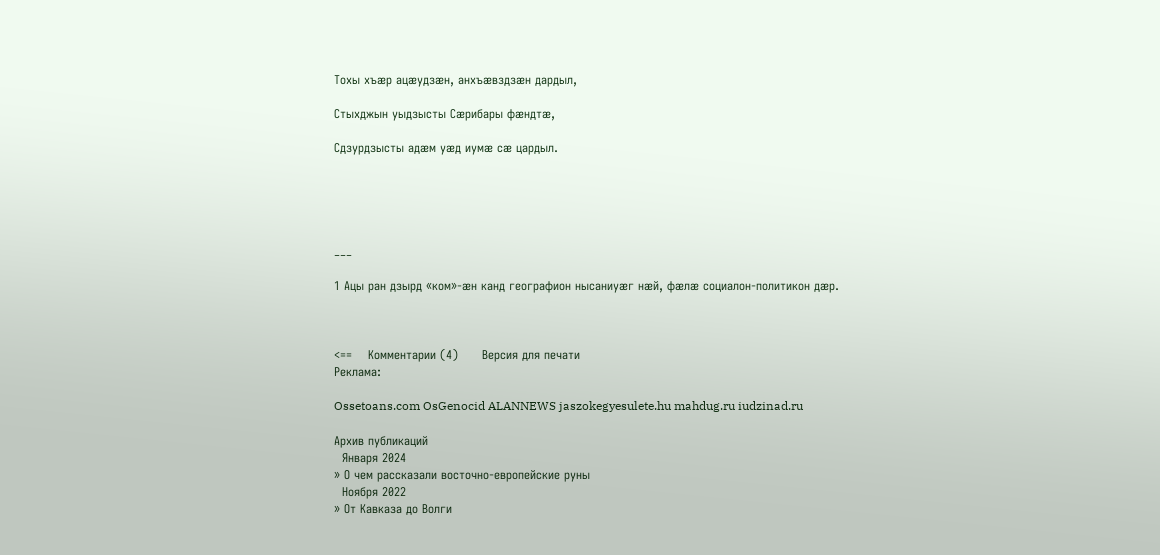Тохы хъæр ацæудзæн, анхъæвздзæн дардыл,

Стыхджын уыдзысты Сæрибары фæндтæ,

Сдзурдзысты адæм уæд иумæ сæ цардыл.





___

1 Ацы ран дзырд «ком»-æн канд географион нысаниуæг нæй, фæлæ социалон-политикон дæр.



<==    Комментарии (4)      Версия для печати
Реклама:

Ossetoans.com OsGenocid ALANNEWS jaszokegyesulete.hu mahdug.ru iudzinad.ru

Архив публикаций
  Января 2024
» О чем рассказали восточно-европейские руны
  Ноября 2022
» От Кавказа до Волги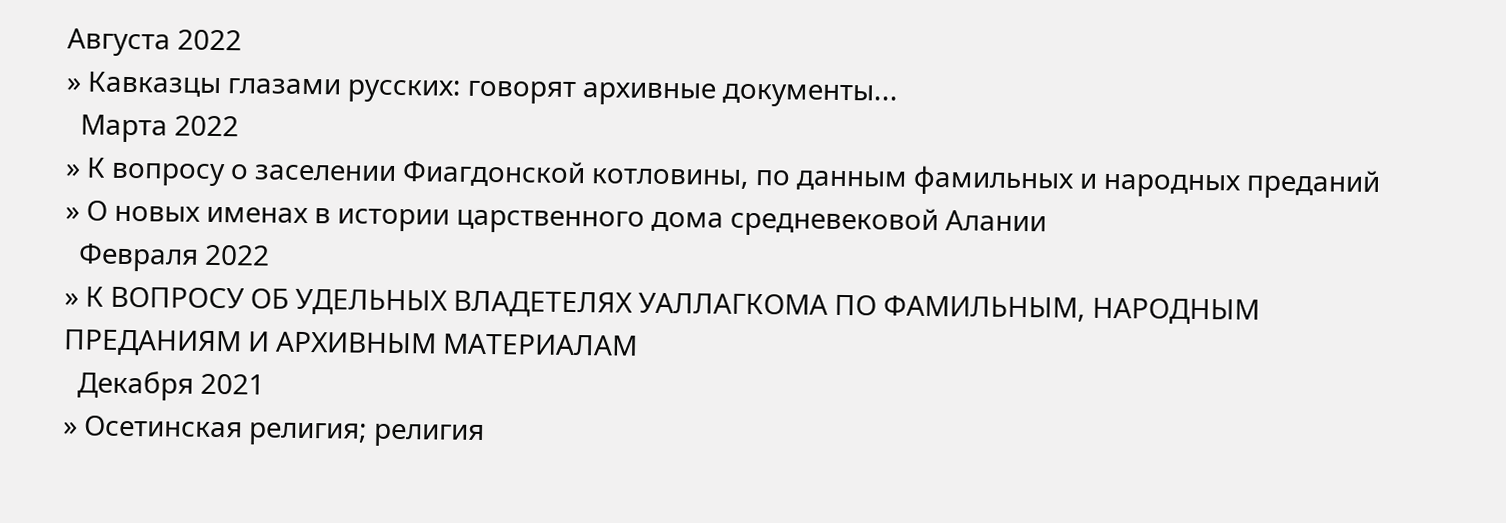Августа 2022
» Кавказцы глазами русских: говорят архивные документы...
  Марта 2022
» К вопросу о заселении Фиагдонской котловины, по данным фамильных и народных преданий
» О новых именах в истории царственного дома средневековой Алании
  Февраля 2022
» К ВОПРОСУ ОБ УДЕЛЬНЫХ ВЛАДЕТЕЛЯХ УАЛЛАГКОМА ПО ФАМИЛЬНЫМ, НАРОДНЫМ ПРЕДАНИЯМ И АРХИВНЫМ МАТЕРИАЛАМ
  Декабря 2021
» Осетинская религия; религия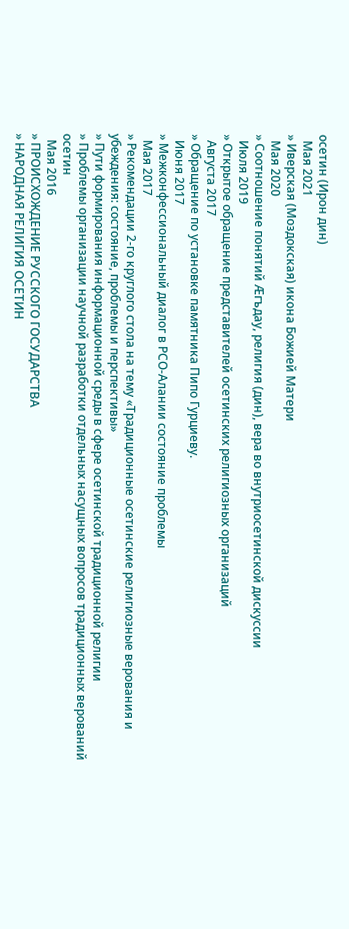осетин (Ирон дин)
  Мая 2021
» Иверская (Моздокская) икона Божией Матери
  Мая 2020
» Соотношение понятий Æгъдау, религия (дин), вера во внутриосетинской дискуссии
  Июля 2019
» Открытое обращение представителей осетинских религиозных организаций
  Августа 2017
» Обращение по установке памятника Пипо Гурциеву.
  Июня 2017
» Межконфессиональный диалог в РСО-Алании состояние проблемы
  Мая 2017
» Рекомендации 2-го круглого стола на тему «Традиционные осетинские религиозные верования и убеждения: состояние, проблемы и перспективы»
» Пути формирования информационной среды в сфере осетинской традиционной религии
» Проблемы организации научной разработки отдельных насущных вопросов традиционных верований осетин
  Мая 2016
» ПРОИСХОЖДЕНИЕ РУССКОГО ГОСУДАРСТВА
» НАРОДНАЯ РЕЛИГИЯ ОСЕТИН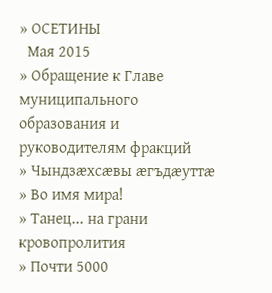» ОСЕТИНЫ
  Мая 2015
» Обращение к Главе муниципального образования и руководителям фракций
» Чындзӕхсӕвы ӕгъдӕуттӕ
» Во имя мира!
» Танец... на грани кровопролития
» Почти 5000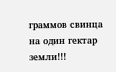граммов свинца на один гектар земли!!!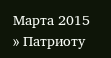Марта 2015
» Патриоту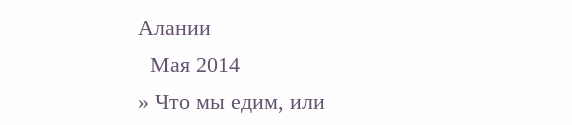Алании
  Мая 2014
» Что мы едим, или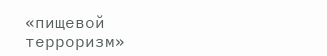«пищевой терроризм»